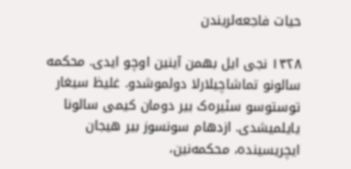حیات فاجعه‌لریندن

۱۳۲۸ نجی ایل بهمن آینین اوچو ایدی. محکمه سالونو تماشاچیلارلا دولموشدو. غلیظ سیغار توستوسو سئیره‌ک بیر دومان کیمی سالونا یایلمیشدی. ازدهام سونسوز بیر هیجان ایچریسینده، محکمه‌نین،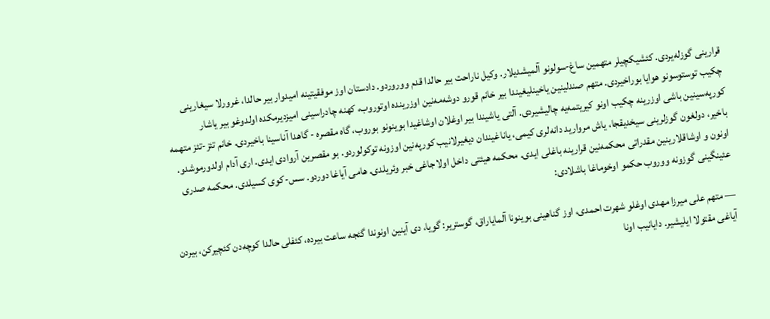قرارینی گوزله‌یردی. کئشیکچیلر متهمین ساغ-سولونو آلمیشدیلار. وکیل ناراحت بیر حالدا قدم ووروردو. دادستان اوز موفقیتینه امیدوار بیر حالدا، غرورلا سیغارینی چکیب توستوسونو هوایا بوراخیردی. متهم صندلینین یاخینلیغیندا بیر خانم قورو دوشه‌مه‌نین اوزرینده اوتوروب، کهنه چادراسینی امیزدیرمکده اولدوغو بیر یاشار کورپه‌سینین باشی اوزرینه چکیب اونو کیریتمه‌یه چالیشیردی. آلتی یاشیندا بیر اوغلان اوشاغیدا بوینونو بوروب، گاه مقصره - گاهدا آناسینا باخیردی. خانم تئز-تئز متهمه باخیر، دولغون گوزلرینی سیخدیقجا، یاش مروارید دانه‌لری کیمی، یاناغیندان دیغیرلانیب کورپه‌نین اوزونه توکولوردو. بو مقصرین آروادی ایدی. اری آدام اولدورموشدو. اونون و اوشاقلارینین مقدراتی محکمه‌نین قرارینه باغلی ایدی. محکمه هیئتی داخل اولاجاغی خبر وئریلدی. هامی آیاغا دوردو. سس-کوی کسیلدی. محکمه صدری عئینگینی گوزونه ووروب حکمو اوخوماغا باشلادی:

― متهم علی میرزا مهدی اوغلو شهرت احمدی، اوز گناهینی بوینونا آلمایاراق، گوستریر: گویا، دی آینین اونوندا گئجه ساعت بیرده، کئفلی حالدا کوچه‌دن کئچیرکن، بیردن آیاغی مقتولا ایلیشیر. دایانیب اونا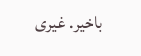باخیر. غیری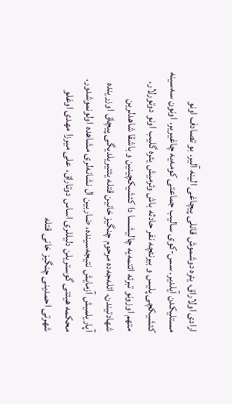ارادی اولاراق، یئره دوشموش قانلی پیچاغی الینه آلیر. بو تصادف اونو مستلیکدن آیلدیر. سس-کوی سالیب جماعتی کومه‌یه چاغیریر. اونون سه‌سینه کئشیکچی پلیس و بیرنئچه نفر حادثه باش وئرمیش یئره گلیب اونو دوتورلار. متهم اوزونو تبرئه ائتمه‌یه چالیشسا دا کئشیکچینین و باشقا شاهدلرین شهادتیندن، ائله‌جه‌ده مرحوم چنگیز خانین قتله یئتیریلدیگی پیچاق اوزرینده آپاریلمیش آزمایش نتیجه‌سینده، ضاربین ال نشانه‌لری مشاهده اولونموشدور. محکمه هیئتی گوستریلن دلیللری اساس دوتاراق، علی میرزا مهدی اوغلو شهرتی احمدینی چنگیز خانی قتله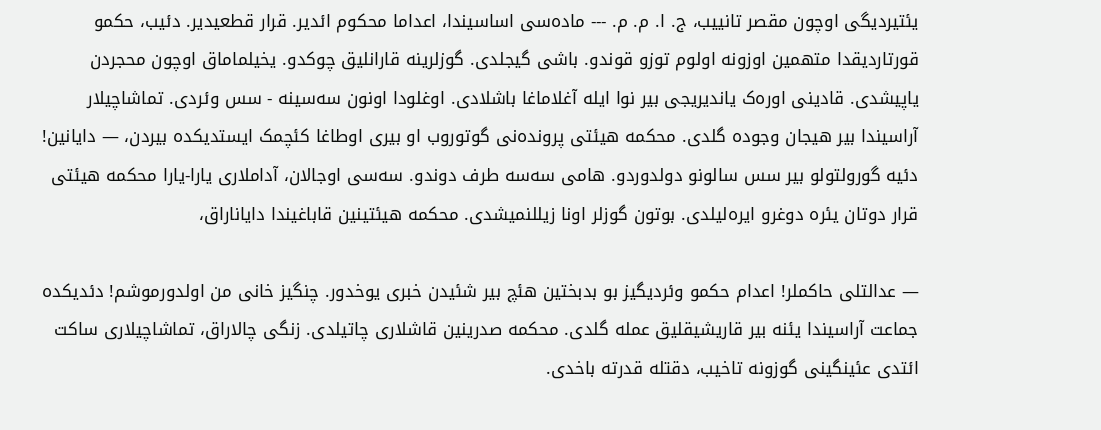یئتیردیگی اوچون مقصر تانییب، ج. ا. م. م. --- ماده‌سی اساسیندا، اعداما محکوم ائدیر. قرار قطعیدیر. دئیب، حکمو قورتاردیقدا متهمین اوزونه اولوم توزو قوندو. باشی گیجلدی. گوزلرینه قارانلیق چوکدو. یخیلماماق اوچون محجردن یاپیشدی. قادینی اوره‌ک یاندیریجی بیر نوا ایله آغلاماغا باشلادی. اوغلودا اونون سه‌سینه - سس وئردی. تماشاچیلار آراسیندا بیر هیجان وجوده گلدی. محکمه هیئتی پرونده‌نی گوتوروب او بیری اوطاغا کئچمک ایستدیکده بیردن، ― دایانین! دئیه گورولتولو بیر سس سالونو دولدوردو. هامی سه‌سه طرف دوندو. سه‌سی اوجالان، آداملاری یارا-یارا محکمه هیئتی قرار دوتان یئره دوغرو ایره‌لیلدی. بوتون گوزلر اونا زیللنمیشدی. محکمه هیئتینین قاباغیندا دایاناراق،

― عدالتلی حاکملر! اعدام حکمو وئردیگیز بو بدبختین هئچ بیر شئیدن خبری یوخدور. چنگیز خانی من اولدورموشم! دئدیکده جماعت آراسیندا یئنه بیر قاریشیقلیق عمله گلدی. محکمه صدرینین قاشلاری چاتیلدی. زنگی چالاراق، تماشاچیلاری ساکت ائتدی عئینگینی گوزونه تاخیب، دقتله قدرته باخدی.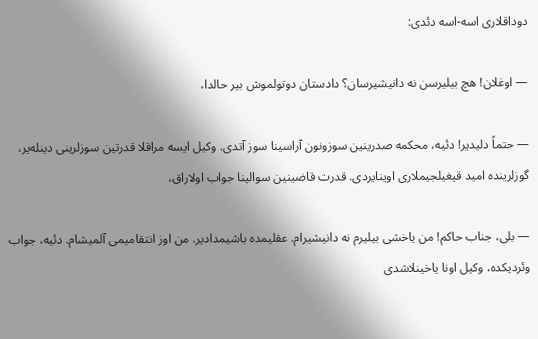دوداقلاری اسه-اسه دئدی:

― اوغلان! هچ بیلیرسن نه دانیشیرسان؟ دادستان دوتولموش بیر حالدا،

― حتماً دلیدیر! دئیه، محکمه صدرینین سوزونون آراسینا سوز آتدی. وکیل ایسه مراقلا قدرتین سوزلرینی دینله‌یر، گوزلرینده امید قیغیلجیملاری اوینایردی. قدرت قاضینین سوالینا جواب اولاراق،

― بلی، جناب حاکم! من یاخشی بیلیرم نه دانیشیرام. عقلیمده باشیمدادیر. من اوز انتقامیمی آلمیشام. دئیه، جواب وئردیکده، وکیل اونا یاخینلاشدی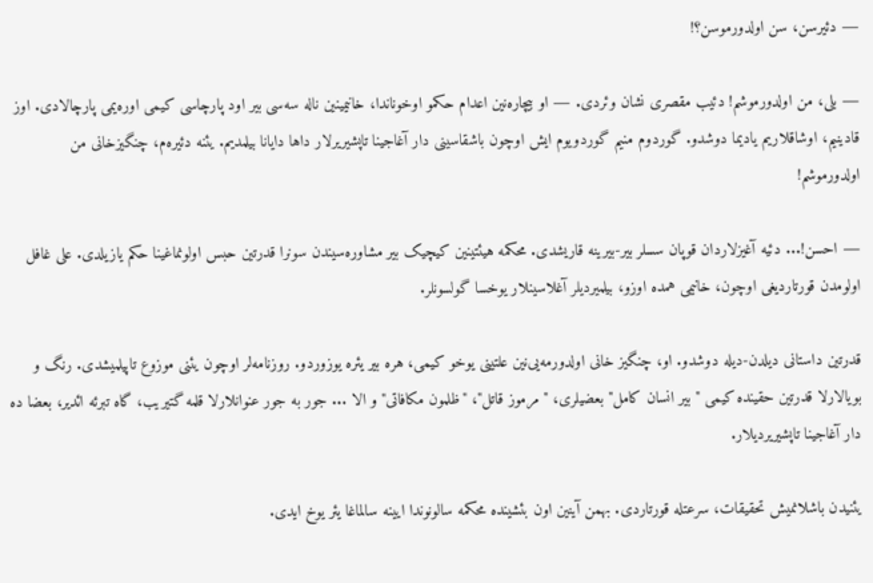― دئیرسن، سن اولدورموسن؟!

― بلی، من اولدورموشم! دئیب مقصری نشان وئردی. ― او بیچار‌ه‌نین اعدام حکمو اوخوناندا، خانیمینین ناله سه‌سی بیر اود پارچاسی کیمی اوره‌یمی پارچالادی. اوز قادینیم، اوشاقلاریم یادیما دوشدو. گوردوم منیم گوردویوم ایش اوچون باشقاسینی دار آغاجینا تاپشیریرلار داها دایانا بیلمدیم. یئنه دئیره‌م، چنگیزخانی من اولدورموشم!

― احسن!... دئیه آغیزلاردان قوپان سسلر بیر-بیرینه قاریشدی. محکمه هیئتینین کیچیک بیر مشاوره‌سیندن سونرا قدرتین حبس اولونماغینا حکم یازیلدی. علی غافل اولومدن قورتاردیغی اوچون، خانیمی همده اوزو، بیلمیردیلر آغلاسینلار یوخسا گولسونلر.

قدرتین داستانی دیلدن-دیله دوشدو. او، چنگیز خانی اولدورمه‌یی‌نین علتینی یوخو کیمی، هره بیر یئره یوزوردو. روزنامه‌لر اوچون یئنی موزوع تاپیلمیشدی. رنگ و بویالارلا قدرتین حقینده کیمی "بیر انسان کامل" بعضیلری، "مرموز قاتل"، "ظلمون مکافاتی" و الا ... جور به جور عنوانلارلا قلمه گتیریب، گاه تبرئه ائدیر، بعضا ده دار آغاجینا تاپشیریردیلار.

یئنیدن باشلانمیش تحقیقات، سرعتله قورتاردی. بهمن آینین اون بئشینده محکمه سالونوندا ایینه سالماغا یئر یوخ ایدی.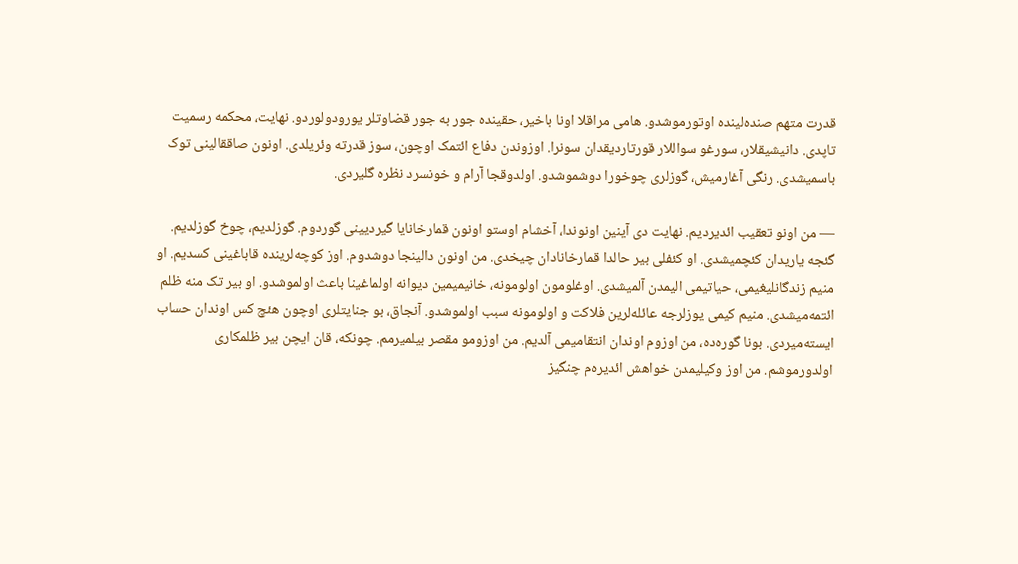قدرت متهم صنده‌لینده اوتورموشدو. هامی مراقلا اونا باخیر، حقینده جور به جور قضاوتلر یورودولوردو. نهایت، محکمه رسمیت تاپدی. دانیشیقلار، سورغو سواللار قورتاردیقدان سونرا. اوزوندن دفاع ائتمک اوچون، سوز قدرته وئریلدی. اونون صاققالینی توک باسمیشدی. رنگی آغارمیش، گوزلری چوخورا دوشموشدو. اولدوقجا آرام و خونسرد نظره گلیردی.

― من اونو تعقیب ائدیردیم. نهایت دی آینین اونوندا، آخشام اوستو اونون قمارخانایا گیردیینی گوردوم. گوزلدیم، چوخ گوزلدیم. گئجه یاریدان کئچمیشدی. او کئفلی بیر حالدا قمارخانادان چیخدی. من اونون دالینجا دوشدوم. اوز کوچه‌لرینده قاباغینی کسدیم. او منیم زندگانلیغیمی، حیاتیمی الیمدن آلمیشدی. اوغلومون اولومونه، خانیمیمین دیوانه اولماغینا باعث اولموشدو. او بیر تک منه ظلم ائتمه‌میشدی. منیم کیمی یوزلرجه عائله‌لرین فلاکت و اولومونه سبب اولموشدو. آنجاق، بو جنایتلری اوچون هئچ کس اوندان حساب ایسته‌میردی. بونا گوره‌ده، من اوزوم اوندان انتقامیمی آلدیم. من اوزومو مقصر بیلمیرمم. چونکه، قان ایچن بیر ظلمکاری اولدورموشم. من اوز وکیلیمدن خواهش ائدیره‌م چنگیز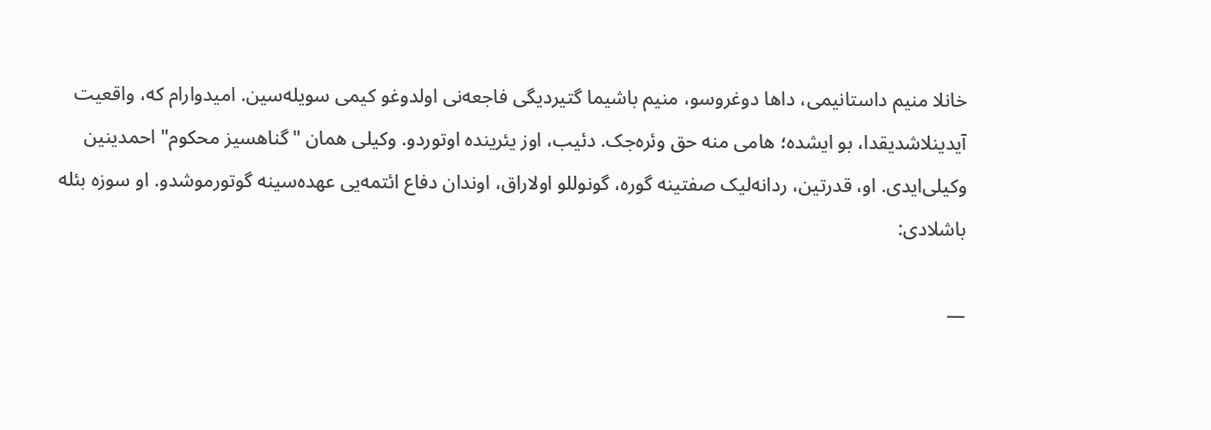خانلا منیم داستانیمی، داها دوغروسو، منیم باشیما گتیردیگی فاجعه‌نی اولدوغو کیمی سویله‌سین. امیدوارام که، واقعیت آیدینلاشدیقدا، بو ایشده؛ هامی منه حق وئره‌جک. دئیب، اوز یئرینده اوتوردو. وکیلی همان "گناهسیز محکوم" احمدینین وکیلی‌ایدی. او، قدرتین، ردانه‌لیک صفتینه گوره، گونوللو اولاراق، اوندان دفاع ائتمه‌یی عهده‌سینه گوتورموشدو. او سوزه بئله باشلادی:

―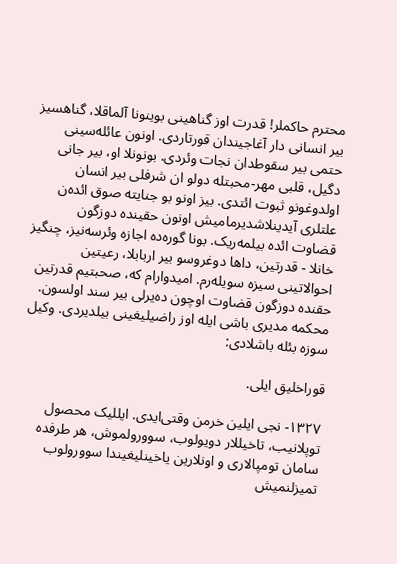محترم حاکملر! قدرت اوز گناهینی بوینونا آلماقلا، گناهسیز بیر انسانی دار آغاجیندان قورتاردی. اونون عائله‌سینی حتمی بیر سقوطدان نجات وئردی. بونونلا او، بیر جانی دگیل، قلبی مهر-محبتله دولو ان شرفلی بیر انسان اولدوغونو ثبوت ائتدی. بیز اونو بو جنایته صوق ائده‌ن علتلری آیدینلاشدیرمامیش اونون حقینده دوزگون قضاوت ائده بیلمه‌ریک. بونا گوره‌ده اجازه وئرسه‌نیز، چنگیز خانلا - قدرتین، داها دوغروسو بیر اربابلا، رعیتین احوالاتینی سیزه سویله‌رم. امیدوارام که، صحبتیم قدرتین حقنده دوزگون قضاوت اوچون ده‌یرلی بیر سند اولسون. محکمه مدیری باشی ایله اوز راضیلیغینی بیلدیردی. وکیل سوزه بئله باشلادی:

قوراخلیق ایلی.

۱۳۲۷- نجی ایلین خرمن وقتی‌ایدی. ایللیک محصول توپلانیب، تاخیللار دویولوب، سوورولموش، هر طرفده سامان تومپالاری و اونلارین یاخینلیغیندا سوورولوب تمیزلنمیش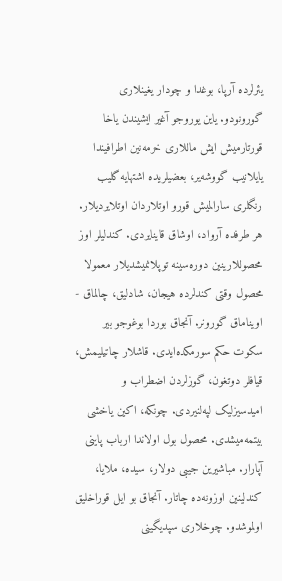یئرلرده آرپا، بوغدا و چودار یغینلاری گورونودو. یاین یوروجو آغیر ایشیندن یاخا قورتارمیش ایش ماللاری خرمه‌نین اطرافیندا یایلانیب گووشه‌یر، بعضیلریده اشتهایه گلیب رنگلری سارالمیش قورو اوتلاردان اوتلایردیلار. هر طرفده آرواد، اوشاق قاینایردی. کندلیلر اوز محصوللارینین دوره‌سینه توپلانمیشدیلار معمولا محصول وقتی کندلرده هیجان، شادلیق، چالماق - اویناماق گورونر. آنجاق بوردا بوغوجو بیر سکوت حکم سورمکده‌ایدی. قاشلار چاتیلیمش، قیافلر دوتغون، گوزلردن اضطراب و امیدسیزلیک لپه‌لنیردی. چونکه، اکین یاخشی بیتمه‌میشدی. محصول بول اولاندا ارباب پاینی آپارار. مباشیرین جیبی دولار، سیده، ملایا، کندلینین اوزونه‌ده چاتار. آنجاق بو ایل قوراخلیق اولموشدو. چوخلاری سپدیگینی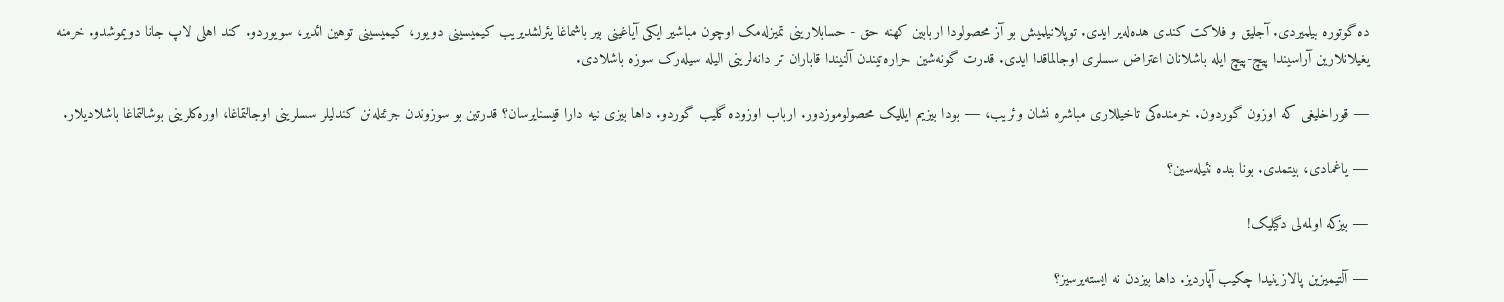ده گوتوره بیلمیردی. آجلیق و فلاکت کندی هده‌له‌یر ایدی. توپلانیلمیش بو آز محصولودا اربابین کهنه حق - حسابلارینی تمیزله‌مک اوچون مباشیر ایکی آیاغینی بیر باشماغا یئرلشدیریب کیمیسینی دویور، کیمیسینی توهین ائدیر، سویوردو. کند اهلی لاپ جانا دویموشدو. خرمنه یغیلانلارین آراسیندا پیچ-پیچ ایله باشلانان اعتراض سسلری اوجالماقدا ایدی. قدرت گونه‌شین حراره‌تیندن آلنیندا قاباران تر دانه‌لرینی الیله سیله‌رک سوزه باشلادی.

― قوراخلیغی که اوزون گوردون. خرمنده‌کی تاخیللاری مباشره نشان وئریب، ― بودا بیزیم ایللیک محصولوموزدور. ارباب اوزوده گلیب گوردو. داها بیزی نیه دارا قیسنایرسان؟ قدرتین بو سوزوندن جرئتله‌نن کندلیلر سسلرینی اوجالتماغا، اوره‌کلرینی بوشالتماغا باشلادیلار.

― یاغمادی، بیتمدی. بونا بنده نئیله‌سین؟

― بیزکه اولمه‌لی دگیلیک!

― آلتیمیزین پالازینیدا چکیب آپاردیز. داها بیزدن نه ایسته‌یرسیز؟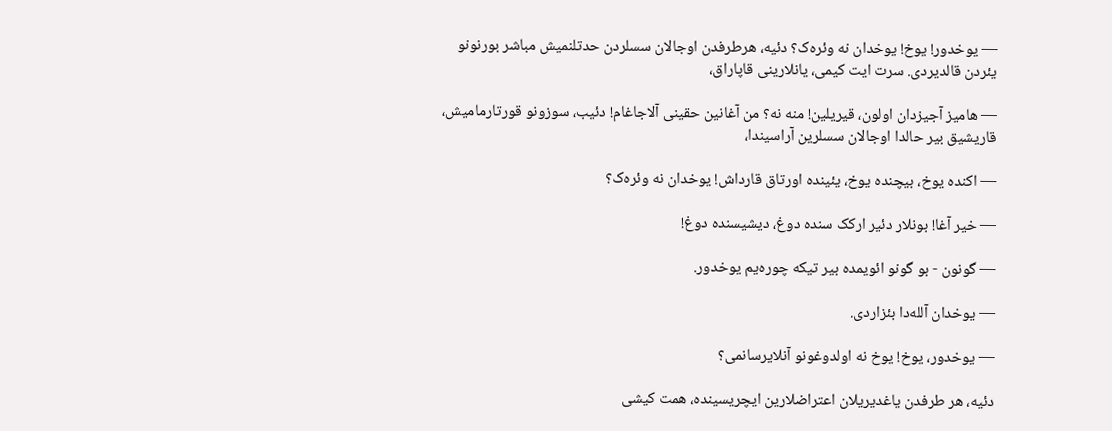― یوخدور! یوخ! یوخدان نه وئره‌ک؟ دئیه، هرطرفدن اوجالان سسلردن حدتلنمیش مباشر بورنونو یئردن قالدیردی. سرت ایت کیمی، یانلارینی قاپاراق،

― هامیز آجیزدان اولون، قیریلین! منه نه؟ من آغانین حقینی آلاجاغام! دئیب، سوزونو قورتارمامیش، قاریشیق بیر حالدا اوجالان سسلرین آراسیندا،

― اکنده یوخ، بیچنده یوخ، یئینده اورتاق قارداش! یوخدان نه وئره‌ک؟

― خیر آغا! بونلار دئیر ارکک سنده دوغ، دیشیسنده دوغ!

― گونون - بو گونو ائویمده بیر تیکه چوره‌یم یوخدور.

― یوخدان آلله‌دا بئزاردی.

― یوخدور، یوخ! یوخ نه اولدوغونو آنلایرسانمی؟

دئیه، هر طرفدن یاغدیریلان اعتراضلارین ایچریسینده، همت کیشی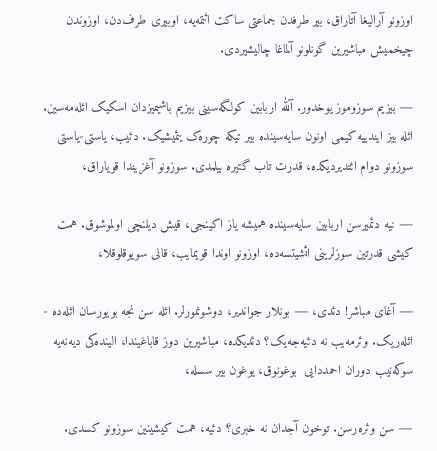اوزونو آرالیغا آتاراق، بیر طرفدن جماعتی ساکت ائتمه‌یه، اوبیری طرف‌دن، اوزوندن چیخمیش مباشیرین گونلونو آلماغا چالیشیردی.

― بیزیم سوزوموز یوخدور. آلله اربابین کولگه‌سینی بیزیم باشیمیزدان اسکیک ائله‌مه‌سین. ائله بیز ایندییه کیمی اونون سایه‌سینده بیر تیکه چوره‌ک یئمیشیک. دئیب، یاستی-یاستی سوزونو دوام ائتدیردیکده، قدرت تاب گتیره بیلمدی. سوزونو آغزیندا قویاراق،

― نیه دئمیرسن اربابین سایه‌سینده همیشه یاز اکینجی، قیش دیلنچی اولموشوق. همت کیشی قدرتین سوزلرینی ائشیتسه‌ده، اوزونو اوندا قویمایب، قانی سویوقلوقلا،

― آغای مباشر! دئدی، ― بونلار جواندیر، دوشونمورلر. ائله سن نجه بویورسان ائله‌ده - ائله‌ریک. وئرمه‌یب نه دئیه‌جه‌یک؟ دئدیکده، مباشیرین دوز قاباغیندا، الینده‌کی دیه‌نه‌یه سوکه‌نیب دوران احمددایی  بوغونوق، یوغون بیر سسله،

― سن وئره‌رسن. توخون آجدان نه خبری؟ دئیه، همت کیشینین سوزونو کسدی.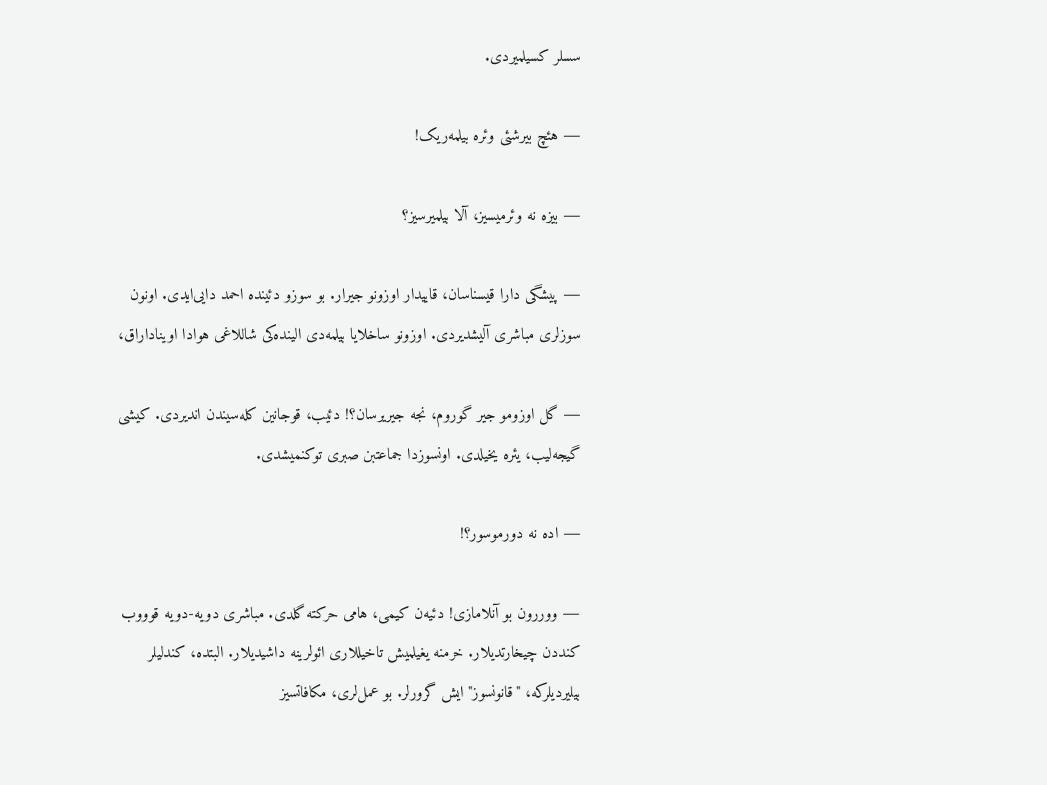سسلر کسیلمیردی.

― هئچ بیرشئی وئره بیلمه‌ریک!

― بیزه نه وئرمیسیز، آلا بیلمیرسیز؟

― پیشگی دارا قیسناسان، قاییدار اوزونو جیرار. بو سوزو دئینده احمد دایی‌ایدی. اونون سوزلری مباشری آلیشدیردی. اوزونو ساخلایا بیلمه‌دی الینده‌کی شاللاغی هوادا اویناداراق،

― گل اوزومو جیر گوروم، نجه جیریرسان؟! دئیب، قوجانین کله‌سیندن اندیردی. کیشی گیجه‌لیب، یئره یخیلدی. اونسوزدا جماعتبن صبری توکنمیشدی.

― اده نه دورموسور؟!

― ووررون بو آنلامازی! دئیه‌ن کیمی، هامی حرکته گلدی. مباشری دویه-دویه قوووب کنددن چیخارتدیلار. خرمنه یغیلمیش تاخیللاری ائولرینه داشیدیلار. البتده، کندلیلر بیلیردیلرکه، "قانونسوز" ایش گرورلر. بو عمل‌لری، مکافاتسیز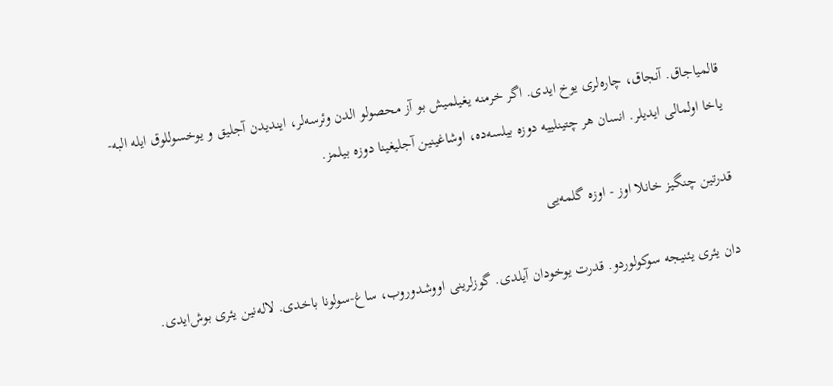قالمیاجاق. آنجاق، چاره‌لری یوخ ایدی. اگر خرمنه یغیلمیش بو آز محصولو الدن وئرسه‌لر، ایندیدن آجلیق و یوخسوللوق ایله البه-یاخا اولمالی ایدیلر. انسان هر چتینلییه دوزه بیلسه‌ده، اوشاغینین آجلیغینا دوزه بیلمز.

قدرتین چنگیز خانلا اوز - اوزه گلمه‌یی

دان یئری یئنیجه سوکولوردو. قدرت یوخودان آیلدی. گوزلرینی اووشدوروب، ساغ-سولونا باخدی. لاله‌نین یئری بوش‌ایدی.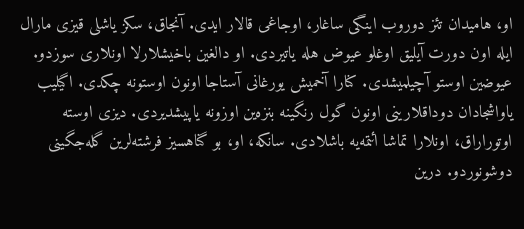او، هامیدان تئز دوروب اینگی ساغار، اوجاغی قالار ایدی. آنجاق، سکز یاشلی قیزی مارال ایله اون دورت آیلیق اوغلو عیوض هله یاتیردی. او دالغین باخیشلارلا اونلاری سوزدو. عیوضین اوستو آچیلمیشدی. کنارا آخمیش یورغانی آستاجا اونون اوستونه چکدی. اگیلیب یاواشجادان دوداقلارینی اونون گول رنگینه بنزه‌ین اوزونه یاپیشدیردی. دیزی اوسته اوتوراراق، اونلارا تماشا ائتمه‌یه باشلادی. سانکه، او، بو گناهسیز فرشته‌لرین گله‌جگینی دوشونوردو. درین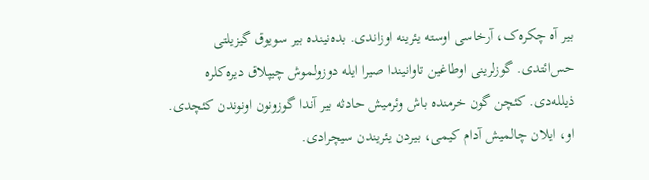بیر آه چکره‌ک، آرخاسی اوسته یئرینه اوزاندی. بده‌نینده بیر سویوق گیزیلتی حس‌ائتدی. گوزلرینی اوطاغین تاوانیندا صیرا ایله دوزولموش چیپلاق دیره‌کلره ذیلله‌دی. کئچن گون خرمنده باش وئرمیش حادثه بیر آندا گوزونون اونوندن کئچدی. او، ایلان چالمیش آدام کیمی، بیردن یئریندن سیچرادی.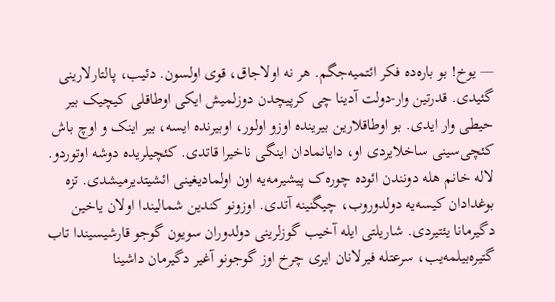― یوخ! بو باره‌ده فکر ائتمیه‌جگم. هر نه اولاجاق، قوی اولسون. دئیب، پالتارلارینی گئیدی. قدرتین وار-دولت آدینا چی کرپیچدن دوزلمیش ایکی اوطاقلی کیچیک بیر حیطی وار ایدی. بو اوطاقلارین بیرینده اوزو اولور، اوبیرنده ایسه، بیر اینک و اوچ باش کئچی‌سینی ساخلایردی او، دایانمادان اینگی ناخیرا قاتدی. کئچیلریده دوشه اوتوردو. لاله خانم هله دونندن ائوده چوره‌ک پیشیرمه‌یه اون اولمادیغینی ائشیتدیرمیشدی. تزه بوغدادان کیسه‌یه دولدوروب، چیگنینه آتدی. اوزونو کندین شمالیندا اولان یاخین دگیرمانا یئتیردی. شاریلتی ایله آخیب گوزلرینی دولدوران سویون گوجو قارشیسیندا تاب گتیره‌بیلمه‌یب، سرعتله فیرلانان ایری چرخ اوز گوجونو آغیر دگیرمان داشینا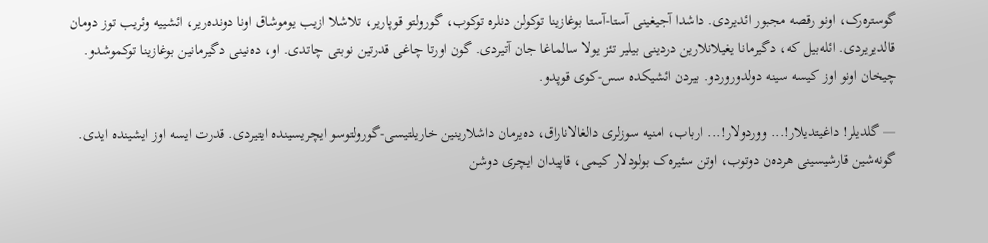گوستره‌رک، اونو رقصه مجبور ائدیردی. داشدا آجیغینی آستا-آستا بوغازینا توکولن دنلره توکوب، گورولتو قوپاریر، تلاشلا ازیب یوموشاق اونا دونده‌ریر، ائشییه وئریب توز دومان قالدیریردی. ائله‌بیل که، دگیرمانا یغیلانلارین دردینی بیلیر تئز یولا سالماغا جان آتیردی. گون اورتا چاغی قدرتین نوبتی چاتدی. او، ده‌نینی دگیرمانین بوغازینا توکموشدو. چیخان اونو اوز کیسه سینه دولدوروردو. بیردن ائشیکده سس-کوی قوپدو.

― گلدیلر! داغیتدیلار!... ووردولار!... ارباب، امنیه سوزلری دالغالاناراق، ده‌یرمان داشلارینین خاریلتیسی-گورولتوسو ایچریسینده ایتیردی. قدرت ایسه اوز ایشینده ایدی. گونه‌شین قارشیسینی هرده‌ن دوتوب، اوتن سئیره‌ک بولودلار کیمی، قاپیدان ایچری دوشن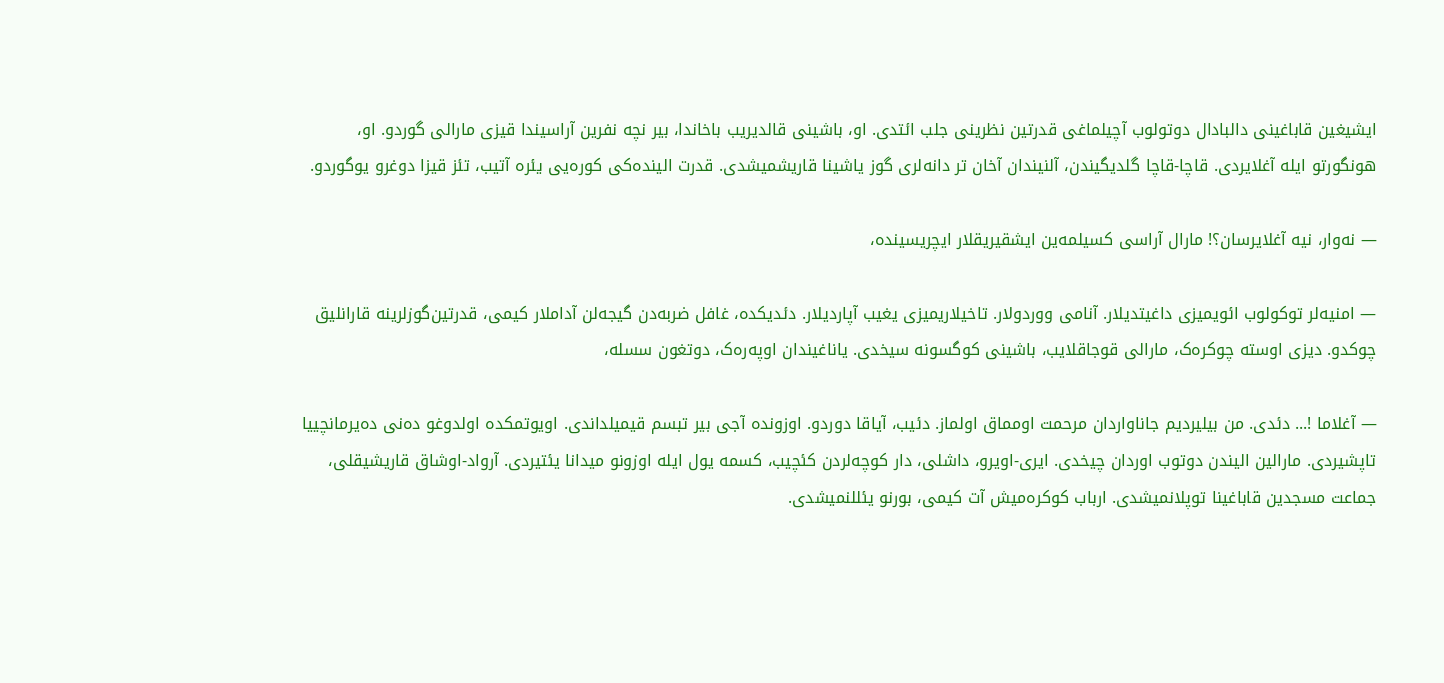ایشیغین قاباغینی دالبادال دوتولوب آچیلماغی قدرتین نظرینی جلب ائتدی. او، باشینی قالدیریب باخاندا، بیر نچه نفرین آراسیندا قیزی مارالی گوردو. او، هونگورتو ایله آغلایردی. قاچا-قاچا گلدیگیندن، آلنیندان آخان تر دانه‌لری گوز یاشینا قاریشمیشدی. قدرت الینده‌کی کوره‌یی یئره آتیب، تئز قیزا دوغرو یوگوردو.

― نه‌وار، نیه آغلایرسان؟! مارال آراسی کسیلمه‌ین ایشقیریقلار ایچریسینده،

― امنیه‌لر توکولوب ائویمیزی داغیتدیلار. آنامی ووردولار. تاخیلاریمیزی یغیب آپاردیلار. دئدیکده، غافل ضربه‌دن گیجه‌لن آداملار کیمی، قدرتین‌گوزلرینه قارانلیق چوکدو. دیزی اوسته چوکره‌ک، مارالی قوجاقلایب، باشینی کوگسونه سیخدی. یاناغیندان اوپه‌ره‌ک، دوتغون سسله،

― آغلاما !... دئدی. من بیلیردیم جاناواردان مرحمت اومماق اولماز. دئیب، آیاقا دوردو. اوزونده آجی بیر تبسم قیمیلداندی. اویوتمکده اولدوغو ده‌نی ده‌یرمانچییا تاپشیردی. مارالین الیندن دوتوب اوردان چیخدی. ایری-اویرو، داشلی، دار کوچه‌لردن کئچیب، کسمه یول ایله اوزونو میدانا یئتیردی. آرواد-اوشاق قاریشیقلی، جماعت مسجدین قاباغینا توپلانمیشدی. ارباب کوکره‌میش آت کیمی، بورنو یئللنمیشدی.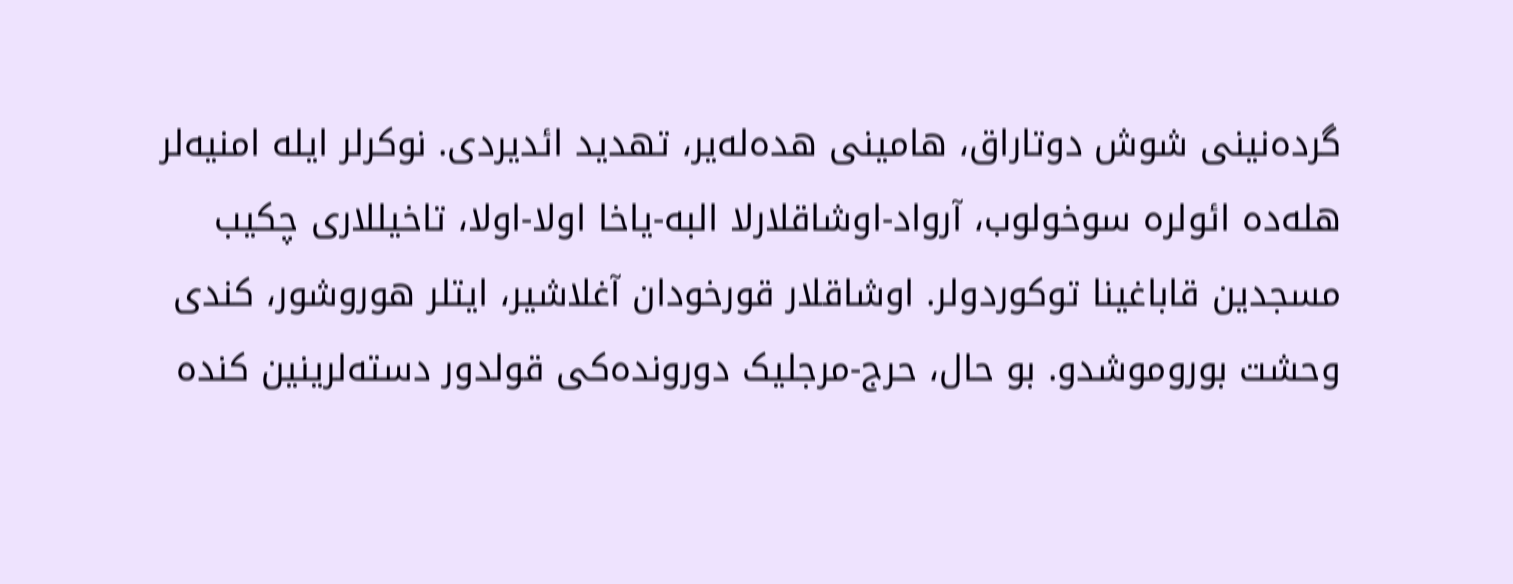گرده‌نینی شوش دوتاراق، هامینی هده‌له‌یر، تهدید ائدیردی. نوکرلر ایله امنیه‌لر هله‌ده ائولره سوخولوب، آرواد-اوشاقلارلا البه-یاخا اولا-اولا، تاخیللاری چکیب مسجدین قاباغینا توکوردولر. اوشاقلار قورخودان آغلاشیر، ایتلر هوروشور، کندی وحشت بوروموشدو. بو حال، حرج-مرجلیک دورونده‌کی قولدور دسته‌لرینین کنده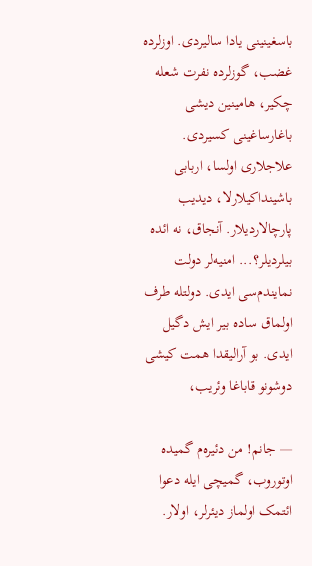باسغینینی یادا سالیردی. اوزلرده غضب، گوزلرده نفرت شعله چکیر، هامینین دیشی باغارساغینی کسیردی. علاجلاری اولسا، اربابی باشینداکیلارلا، دیدیب پارچالاردیلار. آنجاق، نه ائده بیلردیلر؟... امنیه‌لر دولت نمایندم‌سی ایدی. دولتله طرف اولماق ساده بیر ایش دگیل ایدی. بو آرالیقدا همت کیشی دوشونو قاباغا وئریب،

― جانم! من دئیره‌م گمیده اوتوروب، گمیچی ایله دعوا ائتمک اولماز دیئرلر، اولار.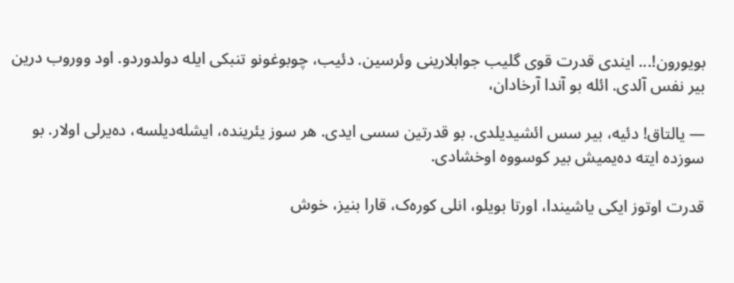بویورون!... ایندی قدرت قوی گلیب جوابلارینی وئرسین. دئیب، چوبوغونو تنبکی ایله دولدوردو. اود ووروب درین بیر نفس آلدی. ائله بو آندا آرخادان،

― یالتاق! دئیه، بیر سس ائشیدیلدی. بو قدرتین سسی ایدی. هر سوز یئرینده، ایشله‌دیلسه، ده‌یرلی اولار. بو سوزده ایته ده‌یمیش بیر کوسووه اوخشادی.

قدرت اوتوز ایکی یاشیندا، اورتا بویلو، انلی کوره‌ک، قارا بنیز، خوش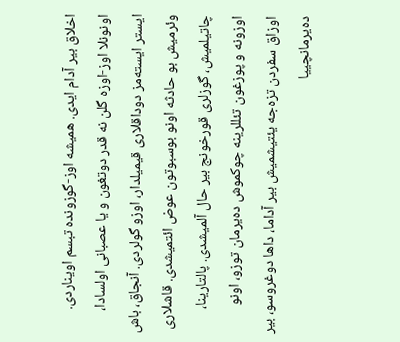اخلاق بیر آدام ایدی. همیشه اوز-گوزونده تبسم اویناردی. اونونلا اوز-اوزه گلن نه قدر دوتغون و یا عصبانی اولسادا، ایستر ایسته‌مز دوداقلاری قیمیلدار، اوزو گولردی. آنجاق، باش وئرمیش بو حادثه اونو بوسبوتون عوض ائتمیشدی. قاشلاری چاتیلمیش، گوزلری قورخونج بیر حال آلمیشدی. پالتارینا، اوزونه و پوزغون تئللرینه چوکموش ده‌یرمان توزو، اونو اوزاق سفردن تزه‌جه یئتیشمیش بیر آداما، داها دوغروسو، بیر ده‌یرمانچییا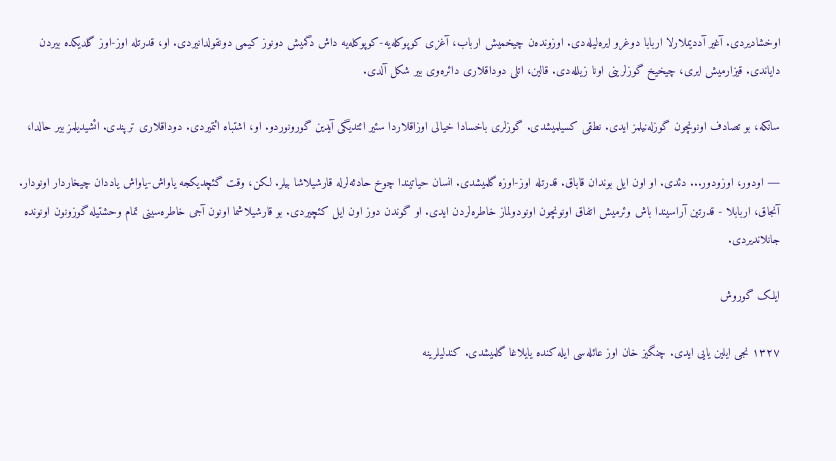اوخشادیردی. آغیر آددیملارلا اربابا دوغرو ایره‌لیله‌دی. اوزونده‌ن چیخمیش ارباب، آغزی کوپوکله‌یه-کوپوکله‌یه داش دگمیش دونوز کیمی دونقولدانیردی. او، قدرتله اوز-اوز گلدیکده بیردن دایاندی. قیزارمیش ایری، چیخیخ گوزلرینی اونا زیلله‌دی. قالین، اتلی دوداقلاری دائره‌وی بیر شکل آلدی.

سانکه، بو تصادف اونونچون گوزله‌نیلمز ایدی. نطقی کسیلمیشدی. گوزلری باخسادا خیالی اوزاقلاردا سئیر ائتدیگی آیدین گورونوردو. او، اشتباه ائتمیردی. دوداقلاری ترپندی. ائشیدیلمز بیر حالدا،

― اودور، اوزودور... دئدی. او اون ایل بوندان قاباق. قدرتله اوز-اوزه گلمیشدی. انسان حیاتیندا چوخ حادثه‌لرله قارشیلاشا بیلر. لکن، وقت گئچدیکجه یاواش-یاواش یاددان چیخاردار اونودار. آنجاق، اربابلا - قدرتین آراسیندا باش وئرمیش اتفاق اونونچون اونودولماز خاطره‌لردن ایدی. او گوندن دوز اون ایل کئچیردی. بو قارشیلاشما اونون آجی خاطره‌سینی تمام وحشتیله گوزونون اونونده جانلاندیردی.

ایلک گوروش

۱۳۲۷ نجی ایلین یایی ایدی. چنگیز خان اوز عائله‌سی ایله کنده یایلاغا گلمیشدی. کندلیلرینه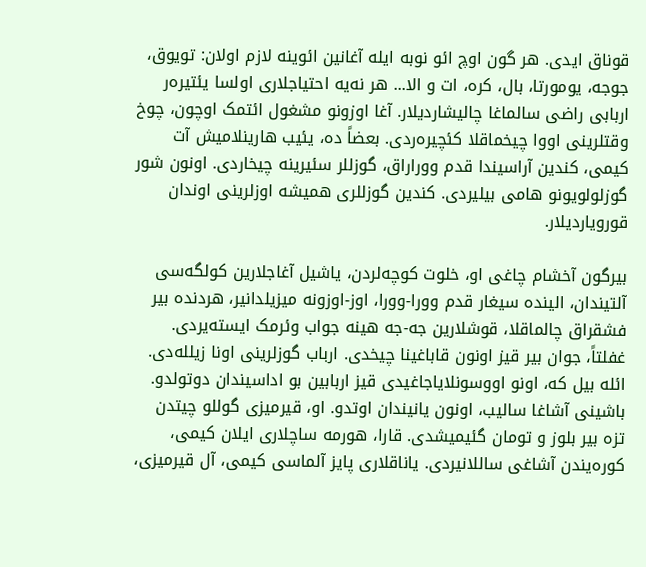قوناق ایدی. هر گون اوچ ائو نوبه ایله آغانین ائوینه لازم اولان: تویوق، جوجه، یومورتا، بال، کره، ات و الا... هر نه‌یه احتیاجلاری اولسا یئتیره‌ر اربابی راضی سالماغا چالیشاردیلار. آغا اوزونو مشغول ائتمک اوچون، چوخ وقتلرینی اووا چیخماقلا کئچیره‌ردی. بعضاً ده، یئیب هارینلامیش آت کیمی، کندین آراسیندا قدم ووراراق، گوزللر سئیرینه چیخاردی. اونون شور گوزلولویونو هامی بیلیردی. کندین گوزللری همیشه اوزلرینی اوندان قورویاردیلار.

بیرگون آخشام چاغی او، خلوت کوچه‌لردن، یاشیل آغاجلارین کولگه‌سی آلتیندان، الینده سیغار قدم وورا-وورا، اوز-اوزونه میزیلدانیر، هردنده بیر فشقراق چالماقلا، قوشلارین جه-جه هینه جواب وئرمک ایسته‌یردی. غفلتاً، جوان بیر قیز اونون قاباغینا چیخدی. ارباب گوزلرینی اونا زیلله‌دی. ائله بیل که، اونو اووسونلایاجاغیدی قیز اربابین بو اداسیندان دوتولدو. باشینی آشاغا سالیب، اونون یانیندان اوتدو. او، قیرمیزی گوللو چیتدن تزه بیر بلوز و تومان گئیمیشدی. قارا، هورمه ساچلاری ایلان کیمی، کوره‌یندن آشاغی ساللانیردی. یاناقلاری پایز آلماسی کیمی، آل قیرمیزی،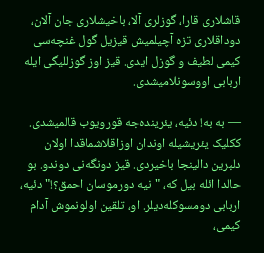قاشلاری قارا، گوزلری آلا، باخیشلاری جان آلان، دوداقلاری تزه آچیلمیش قیزیل گول غنچه‌سی کیمی لطیف و گوزل ایدی. قیز اوز گوزللیگی ایله اربابی اووسونلامیشدی.

― به به! دئیه، یئرینده‌جه قورویوب قالمیشدی. ککلیک یئریشیله اوندان اوزاقلاشماقدا اولان دلبرین دالینجا باخیردی. قیز دونگه‌نی دوندو. بو حالدا ائله بیل که، "نیه دورموسان احمق؟!" دئیه، اربابی دومسوکله‌دیلر. او، تلقین اولونموش آدام کیمی،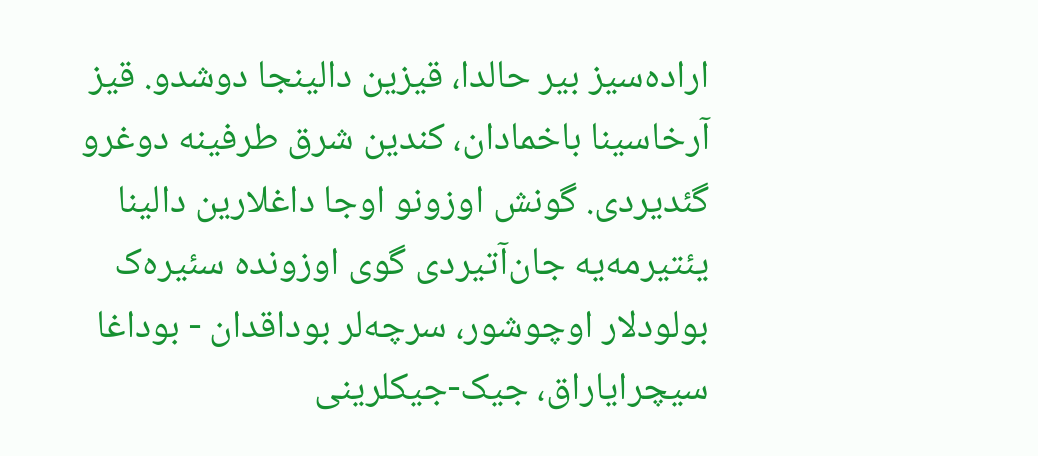اراده‌سیز بیر حالدا، قیزین دالینجا دوشدو. قیز آرخاسینا باخمادان، کندین شرق طرفینه دوغرو گئدیردی. گونش اوزونو اوجا داغلارین دالینا یئتیرمه‌یه جان‌آتیردی گوی اوزونده سئیره‌ک بولودلار اوچوشور، سرچه‌لر بوداقدان - بوداغا سیچرایاراق، جیک-جیکلرینی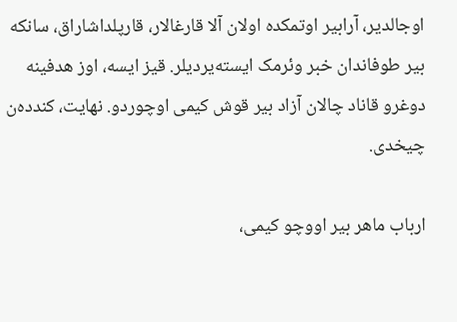اوجالدیر، آرابیر اوتمکده اولان آلا قارغالار، قارپلداشاراق، سانکه بیر طوفاندان خبر وئرمک ایسته‌یردیلر. قیز ایسه، اوز هدفینه دوغرو قاناد چالان آزاد بیر قوش کیمی اوچوردو. نهایت، کندده‌ن چیخدی.

ارباب ماهر بیر اووچو کیمی،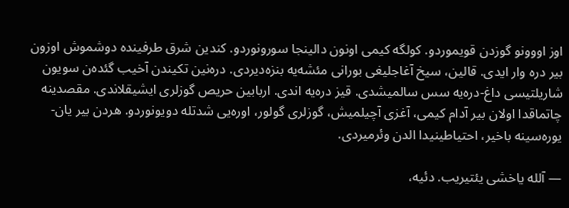اوز اووونو گوزدن قویموردو. کولگه کیمی اونون دالینجا سورونوردو. کندین شرق طرفینده دوشموش اوزون بیر دره وار ایدی. قالین، سیخ آغاجلیغی بورانی مئشه‌یه بنزه‌دیردی. دره‌نین تکیندن آخیب گئده‌ن سویون شاریلتیسی داغ-دره‌یه سس سالمیشدی. قیز دره‌یه اندی. اربابین حریص گوزلری ایشیقلاندی. مقصدینه چاتماقدا اولان بیر آدام کیمی، آغزی آچیلمیش، گوزلری گولور، اوره‌یی شدتله دویونوردو. هردن بیر یان-یوره‌سینه باخیر، احتیاطینیدا الدن وئرمیردی.

― آلله یاخشی یئتیریب. دئیه،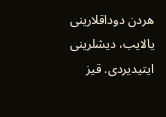هردن دوداقلارینی یالایب، دیشلرینی ایتیدیردی. قیز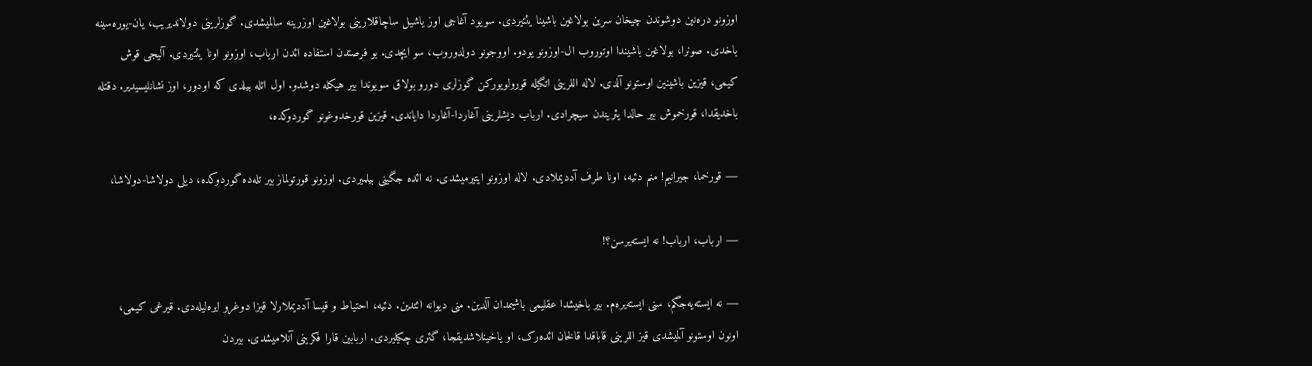اوزونو دره‌نین دوشوندن چیخان سرین بولاغین باشینا یئتیردی. سویود آغاجی اوز یاشیل ساچاقلارینی بولاغین اوزرینه سالمیشدی. گوزلرینی دولاندیریب، یان-یوره‌سینه باخدی. صونرا، بولاغین باشیندا اوتوروب ال-اوزونو یودو. اووجونو دولدوروب، سو ایچدی. بو فرصتدن استفاده ائدن ارباب، اوزونو اونا یئتیردی. آلیجی قوش کیمی، قیزین باشینین اوستونو آلدی. لاله اللرینی اتگیله قورولویورکن گوزلری دورو بولاق سویوندا بیر هیکله دوشدو. اول ائله بیلدی که اودور، اوز نشانلیسیدیر. دقتله باخدیقدا، قورخموش بیر حالدا یئریندن سیچرادی. ارباب دیشلرینی آغاردا-آغاردا دایاندی. قیزین قورخدوغونو گوردوکده،

― قورخما، جیرانیم! منم دئیه، اونا طرف آددیملادی. لاله اوزونو ایتیرمیشدی. نه ائده جگینی بیلمیردی. اوزونو قورتولماز بیر تله‌ده گوردوکده، دیلی دولاشا-دولاشا،

― ارباب، ارباب! نه ایسته‌یرسن؟!

― نه ایسته‌یه‌جگم، سنی ایسته‌یره‌م. بیر باخیشدا عقلیمی باشیمدان آلدین. منی دیوانه ائتدین. دئیه، احتیاط و قیسا آددیملارلا قیزا دوغرو ایره‌لیله‌دی. قیرغی کیمی، اونون اوستونو آلمیشدی قیز اللرینی قاباقدا قالخان ائده‌رک، او یاخینلاشدیقجا، گئری چکیلیردی. اربابین قارا فکرینی آنلامیشدی. بیردن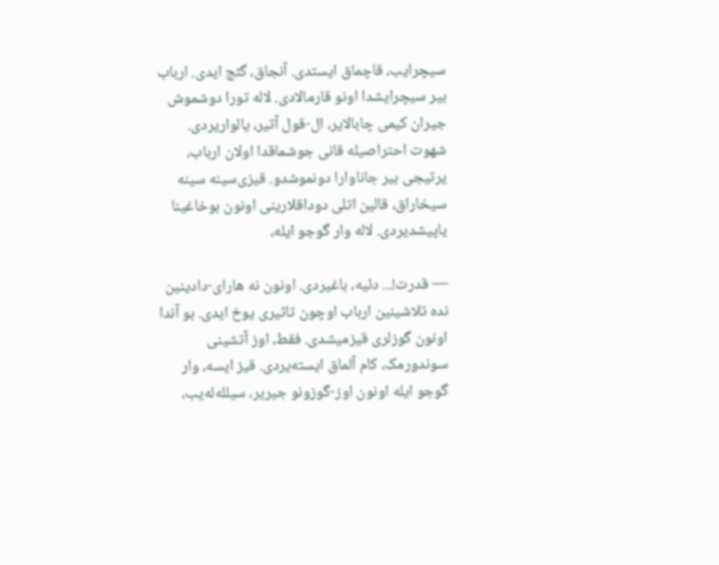سیچرایب، قاچماق ایستدی. آنجاق، گئج ایدی. ارباب بیر سیچرایشدا اونو قارمالادی. لاله تورا دوشموش جیران کیمی چابالایر، ال-قول آتیر، یالواریردی. شهوت احتراصیله قانی جوشماقدا اولان ارباب، یرتیجی بیر جاناوارا دونموشدو. قیزی‌سینه سینه سیخاراق، قالین اتلی دوداقلارینی اونون بوخاغینا یاپیشدیردی. لاله وار گوجو ایله،

― قدرت!... دئیه، باغیردی. اونون نه هارای-دادینین نده تلاشینین ارباب اوچون تاثیری یوخ ایدی. بو آندا اونون گوزلری قیزمیشدی. فقط، اوز آتشینی سوندورمک، کام آلماق ایسته‌یردی. قیز ایسه، وار گوجو ایله اونون اوز-گوزونو جیریر، سیلله‌له‌یب،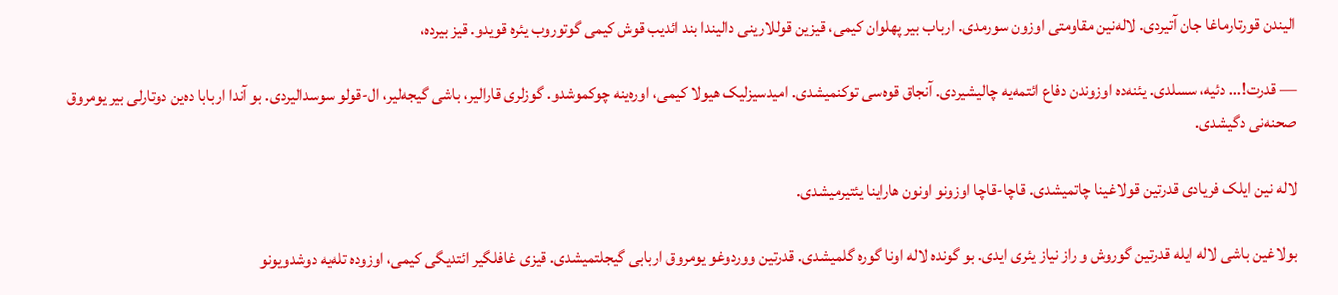الیندن قورتارماغا جان آتیردی. لاله‌نین مقاومتی اوزون سورمدی. ارباب بیر پهلوان کیمی، قیزین قوللارینی دالیندا بند ائدیب قوش کیمی گوتوروب یئره قویدو. قیز بیرده،

― قدرت!... دئیه، سسلدی. یئنه‌ده اوزوندن دفاع ائتمه‌یه چالیشیردی. آنجاق قوه‌سی توکنمیشدی. امیدسیزلیک هیولا کیمی، اوره‌ینه چوکموشدو. گوزلری قارالیر، باشی گیجه‌لیر، ال-قولو سوسدالیردی. بو آندا اربابا ده‌ین دوتارلی بیر یومروق صحنه‌نی دگیشدی.

لاله نین ایلک فریادی قدرتین قولاغینا چاتمیشدی. قاچا-قاچا اوزونو اونون هاراینا یئتیرمیشدی.

بولاغین باشی لاله ایله قدرتین گوروش و راز نیاز یئری ایدی. بو گونده لاله اونا گوره گلمیشدی. قدرتین ووردوغو یومروق اربابی گیجلتمیشدی. قیزی غافلگیر ائتدیگی کیمی، اوزوده تله‌یه دوشدویونو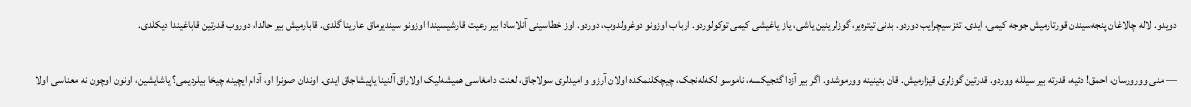دویدو. لاله چالاغان پنجه‌سیندن قورتارمیش جوجه کیمی، ایدی. تئز سیچرایب دوردو. بدنی تیتره‌یر، گوزلرینین یاشی، یاز یاغیشی کیمی توکولوردو. ارباب اوزونو دوغرولدوب، دوردو. اوز خطاسینی آنلاسادا بیر رعیت قارشیسیندا اوزونو سیندیرماق عارینا گلدی. قابارمیش بیر حالدا، دوروب قدرتین قاباغیندا دیکلدی.

― منی وورورسان، احمق! دئیه، قدرته بیر سیلله ووردو. قدرتین گوزلری قیزارمیش. قان بئینینه وورموشدو. اگر بیر آزدا گئجیکسه، ناموسو لکه‌له‌نجک، چیچکلنمکده اولان آرزو و امیدلری سولاجاق، لعنت دامغاسی همیشه‌لیک اولاراق آلنینا یاپیشاجاق ایدی. اوندان صونرا او، آدام ایچینه چیخا بیلردیمی؟ یاشایشین، اونون اوچون نه معناسی اولا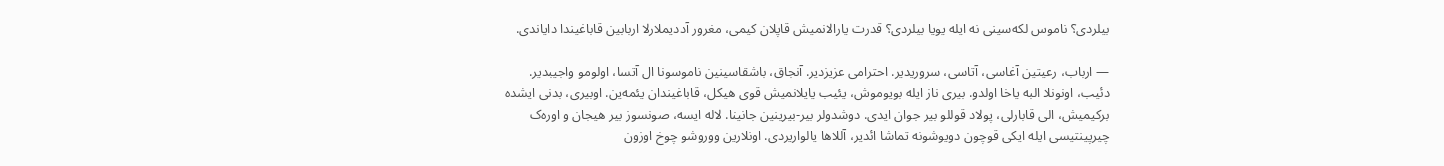بیلردی؟ ناموس لکه‌سینی نه ایله یویا بیلردی؟ قدرت یارالانمیش قاپلان کیمی، مغرور آددیملارلا اربابین قاباغیندا دایاندی.

― ارباب، رعیتین آغاسی، آتاسی، سروریدیر. احترامی عزیزدیر. آنجاق، باشقاسینین ناموسونا ال آتسا، اولومو واجیبدیر. دئیب، اونونلا البه یاخا اولدو. بیری ناز ایله بویوموش، یئیب یایلانمیش قوی هیکل، قاباغیندان یئمه‌ین. اوبیری، بدنی ایشده برکیمیش، الی قابارلی، پولاد قوللو بیر جوان ایدی. دوشدولر بیر-بیرینین جانینا. لاله ایسه، صونسوز بیر هیجان و اوره‌ک چیرپینتیسی ایله ایکی قوچون دویوشونه تماشا ائدیر، آللاها یالواریردی. اونلارین ووروشو چوخ اوزون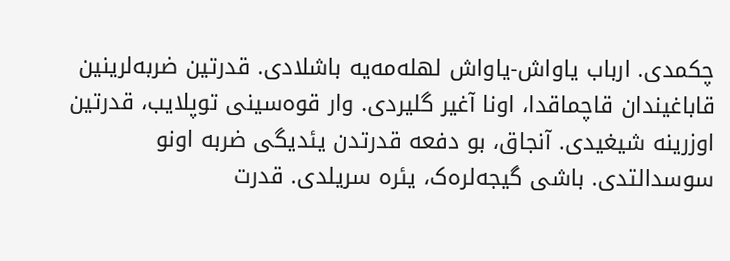چکمدی. ارباب یاواش-یاواش لهله‌مه‌یه باشلادی. قدرتین ضربه‌لرینین قاباغیندان قاچماقدا، اونا آغیر گلیردی. وار قوه‌سینی توپلایب، قدرتین اوزرینه شیغیدی. آنجاق، بو دفعه قدرتدن یئدیگی ضربه اونو سوسدالتدی. باشی گیجه‌لره‌ک، یئره سریلدی. قدرت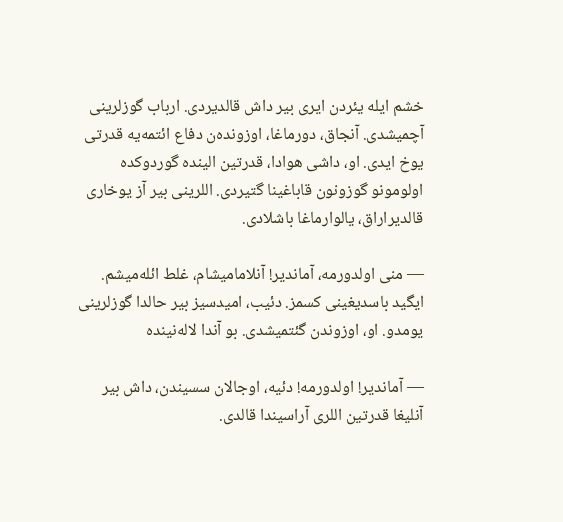خشم ایله یئردن ایری بیر داش قالدیردی. ارباب گوزلرینی آچمیشدی. آنجاق، دورماغا، اوزونده‌ن دفاع ائتمه‌یه قدرتی یوخ ایدی. او، داشی هوادا، قدرتین الینده گوردوکده اولومونو گوزونون قاباغینا گتیردی. اللرینی بیر آز یوخاری قالدیراراق، یالوارماغا باشلادی.

― منی اولدورمه، آماندیر! آنلامامیشام، غلط ائله‌میشم. ایگید باسدیغینی کسمز. دئیب، امیدسیز بیر حالدا گوزلرینی یومدو. او، اوزوندن گئتمیشدی. بو آندا لاله‌نینده

― آماندیر! اولدورمه! دئیه، اوجالان سسیندن، داش بیر آنلیغا قدرتین اللری آراسیندا قالدی.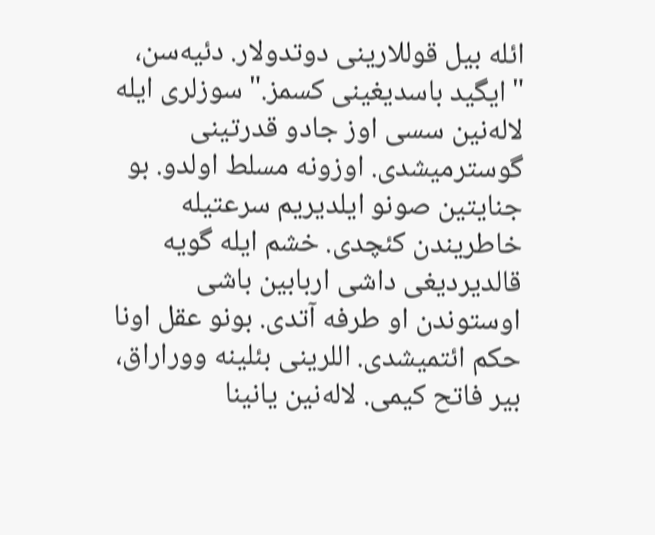ائله بیل قوللارینی دوتدولار. دئیه‌سن، "ایگید باسدیغینی کسمز." سوزلری ایله لاله‌نین سسی اوز جادو قدرتینی گوسترمیشدی. اوزونه مسلط اولدو. بو جنایتین صونو ایلدیریم سرعتیله خاطریندن کئچدی. خشم ایله گویه قالدیردیغی داشی اربابین باشی اوستوندن او طرفه آتدی. بونو عقل اونا حکم ائتمیشدی. اللرینی بئلینه ووراراق، بیر فاتح کیمی. لاله‌نین یانینا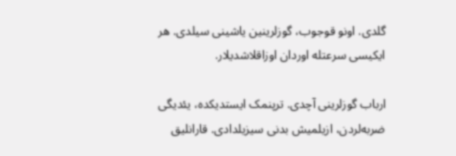گلدی. اونو قوجوب، گوزلرینین یاشینی سیلدی. هر ایکیسی سرعتله اوردان اوزاقلاشدیلار.

ارباب گوزلرینی آچدی. ترپنمک ایستدیکده، یئدیگی ضربه‌لردن، ازیلمیش بدنی سیزیلدادی. قارانلیق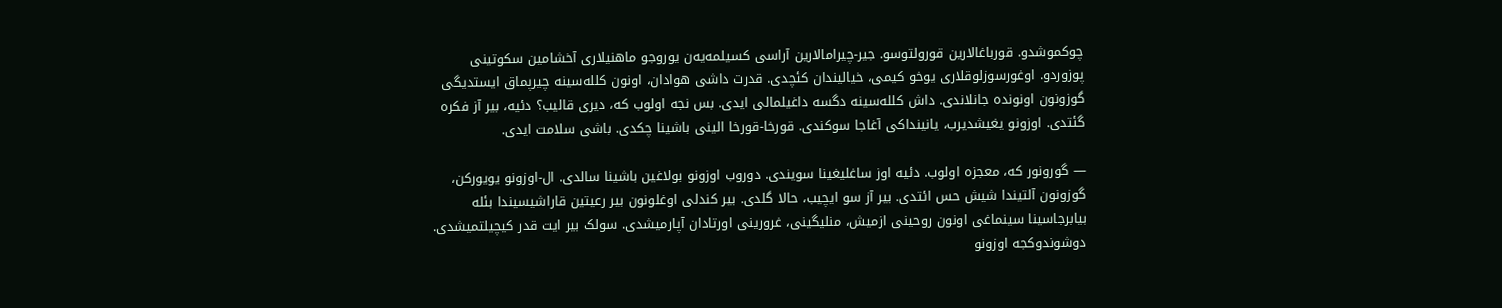چوکموشدو. قورباغالارین قورولتوسو. جیر-چیرامالارین آراسی کسیلمه‌یه‌ن یوروجو ماهنیلاری آخشامین سکوتینی پوزوردو. اوغورسوزلوقلاری یوخو کیمی، خیالیندان کئچدی. قدرت داشی هوادان، اونون کلله‌سینه چیرپماق ایستدیگی گوزونون اونونده جانلاندی. داش کلله‌سینه دگسه داغیلمالی ایدی. بس نجه اولوب که، دیری قالیب؟ دئیه، بیر آز فکره گئتدی. اوزونو یغیشدیرب، یانینداکی آغاجا سوکندی. قورخا-قورخا الینی باشینا چکدی. باشی سلامت ایدی.

― گورونور که، معجزه اولوب. دئیه اوز ساغلیغینا سویندی. دوروب اوزونو بولاغین باشینا سالدی. ال-اوزونو یویورکن، گوزونون آلتیندا شیش حس ائتدی. بیر آز سو ایچیب، حالا گلدی. بیر کندلی اوغلونون بیر رعیتین قاراشیسیندا بئله بیابرجاسینا سینماغی اونون روحینی ازمیش، منلیگینی، غرورینی اورتادان آپارمیشدی. سولک بیر ایت قدر کیچیلتمیشدی. دوشوندوکجه اوزونو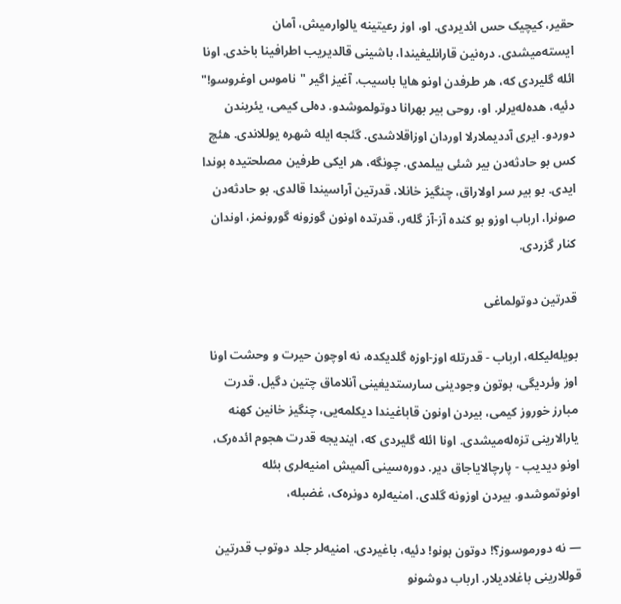حقیر، کیچیک حس ائدیردی. او، اوز رعیتینه یالوارمیش، آمان ایسته‌میشدی. دره‌نین قارانلیغیندا، باشینی قالدیریب اطرافینا باخدی. اونا ائله گلیردی که، هر طرفدن اونو هایا باسیب. آغیز اگیر "ناموس اوغروسو!" دئیه، هده‌له‌یرلر. او، روحی بیر بهرانا دوتولموشدو. ده‌لی کیمی، یئریندن دوردو. ایری آددیملارلا اوردان اوزاقلاشدی. گئجه ایله شهره یوللاندی. هئچ کس بو حادثه‌دن بیر شئی بیلمدی. چونگه، هر ایکی طرفین مصلحتیده بوندا ایدی. بو بیر سر اولاراق، چنگیز خانلا، قدرتین آراسیندا قالدی. بو حادثه‌دن صونرا، ارباب اوزو بو کنده آز-آز گله‌ر، قدرتده اونون گوزونه گورونمز، اوندان کنار گزردی.

قدرتین دوتولماغی

بویله‌لیکله، ارباب - قدرتله اوز-اوزه گلدیکده، نه اوچون حیرت و وحشت اونا اوز وئردیگی، بوتون وجودینی سارستدیغینی آنلاماق چتین دگیل. قدرت مبارز خوروز کیمی، بیردن اونون قاباغیندا دیکلمه‌یی، چنگیز خانین کهنه یارالارینی تزه‌له‌میشدی. اونا ائله گلیردی که، ایندیجه قدرت هجوم ائده‌رک، اونو دیدیب - پارچالایاجاق دیر. دوره‌سینی آلمیش امنیه‌لری بئله اونوتموشدو. بیردن اوزونه گلدی. امنیه‌لره دونره‌ک، غضبله،

― نه دورموسوز؟! دوتون بونو! دئیه، باغیردی. امنیه‌لر جلد دوتوب قدرتین قوللارینی باغلادیلار. ارباب دوشونو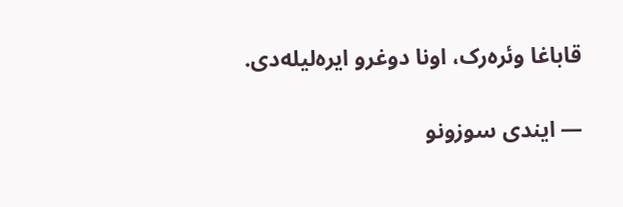قاباغا وئره‌رک، اونا دوغرو ایره‌لیله‌دی.

― ایندی سوزونو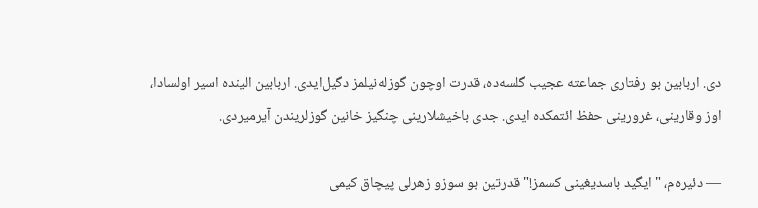دی. اربابین بو رفتاری جماعته عجیب گلسه‌ده، قدرت اوچون گوزله‌نیلمز دگیل‌ایدی. اربابین الینده اسیر اولسادا، اوز وقارینی، غرورینی حفظ ائتمکده ایدی. جدی باخیشلارینی چنگیز خانین گوزلریندن آیرمیردی.

― دئیره‌م، "ایگید باسدیغینی کسمز!" قدرتین بو سوزو زهرلی پیچاق کیمی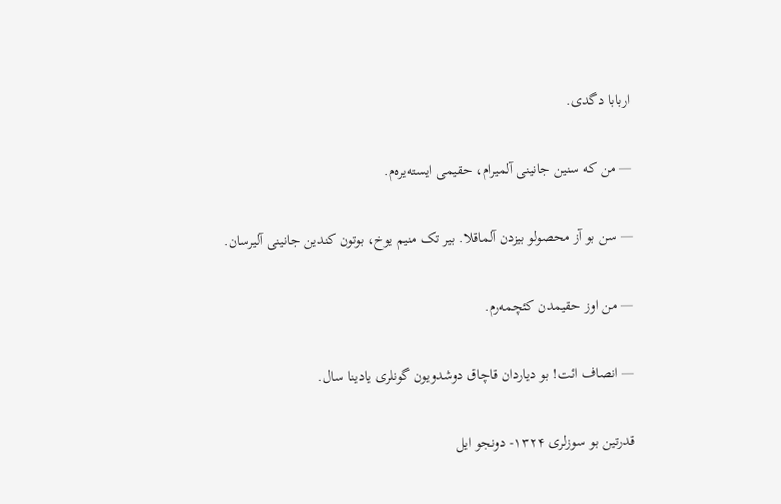اربابا دگدی.

― من که سنین جانینی آلمیرام، حقیمی ایسته‌یره‌م.

― سن بو آز محصولو بیزدن آلماقلا. بیر تک منیم یوخ، بوتون کندین جانینی آلیرسان.

― من اوز حقیمدن کئچمه‌رم.

― انصاف ائت! بو دیاردان قاچاق دوشدویون گونلری یادینا سال.

قدرتین بو سوزلری ۱۳۲۴- دونجو ایل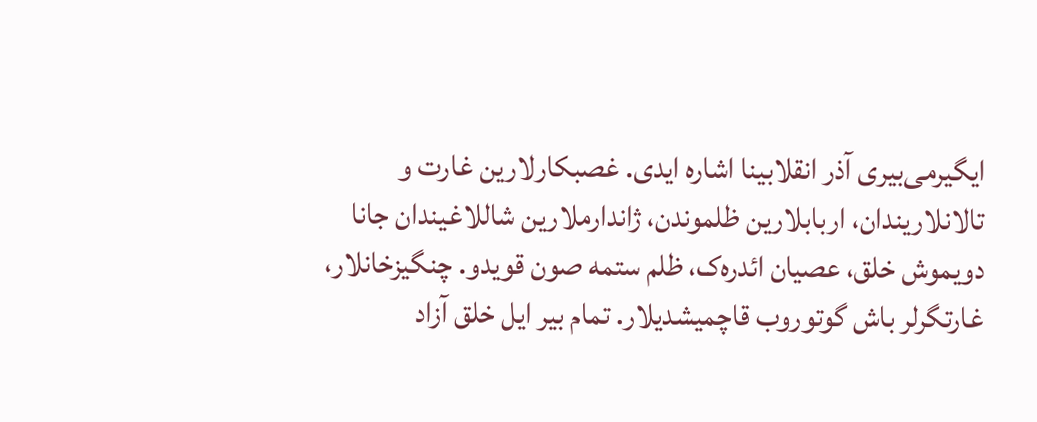ایگیرمی‌بیری آذر انقلابینا اشاره ایدی. غصبکارلارین غارت و تالانلاریندان، اربابلارین ظلموندن، ژاندارملارین شاللاغیندان جانا دویموش خلق، عصیان ائدره‌ک، ظلم ستمه صون قویدو. چنگیزخانلار، غارتگرلر باش گوتوروب قاچمیشدیلار. تمام بیر ایل خلق آزاد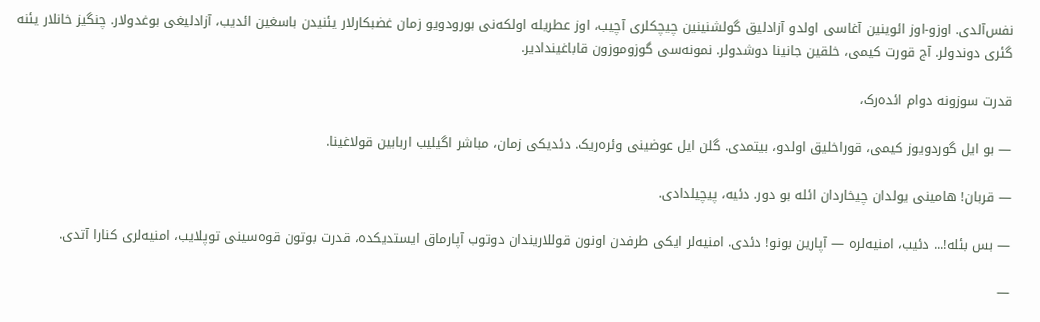نفس‌آلدی. اوزو-اوز ائوینین آغاسی اولدو آزادلیق گولشنینین چیچکلری آچیب، اوز عطریله اولکه‌نی بورودویو زمان غضبکارلار یئنیدن باسغین ائدیب، آزادلیغی بوغدولار. چنگیز خانلار یئنه گئری دوندولر. آج قورت کیمی، خلقین جانینا دوشدولر. نمونه‌سی گوزوموزون قاباغیندادیر.

قدرت سوزونه دوام ائده‌رک،

― بو ایل گوردویوز کیمی، قوراخلیق اولدو، بیتمدی. گلن ایل عوضینی وئره‌ریک. دئدیکی زمان، مباشر اگیلیب اربابین قولاغینا.

― قربان! هامینی یولدان چیخاردان ائله بو دور. دئیه، پیچیلدادی.

― بس بئله!... دئیب، امنیه‌لره ― آپارین بونو! دئدی. امنیه‌لر ایکی طرفدن اونون قوللاریندان دوتوب آپارماق ایستدیکده، قدرت بوتون قوه‌سینی توپلایب، امنیه‌لری کنارا آتدی.

―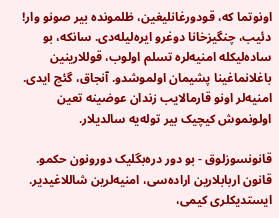اونوتما که، قودورغانلیغین، ظلمونده بیر صونو وار! دئیب، چنگیزخانا دوغرو ایره‌لیله‌دی. سانکه، بو ساده‌لیکله امنیه‌لره تسلم اولوب، قوللارینین باغلانماغینا پشیمان اولموشدو. آنجاق، گئج ایدی. امنیه‌لر اونو قارمالایب زندان عوضینه تعین اولونموش کیچیک بیر توله‌یه سالدیلار.

قانونسوزلوق - بو دور دره‌بگلیک دورونون حکمو. قانون اربابلارین اراده‌سی، امنیه‌لرین شاللاغیدیر. ایستدیکلری کیمی،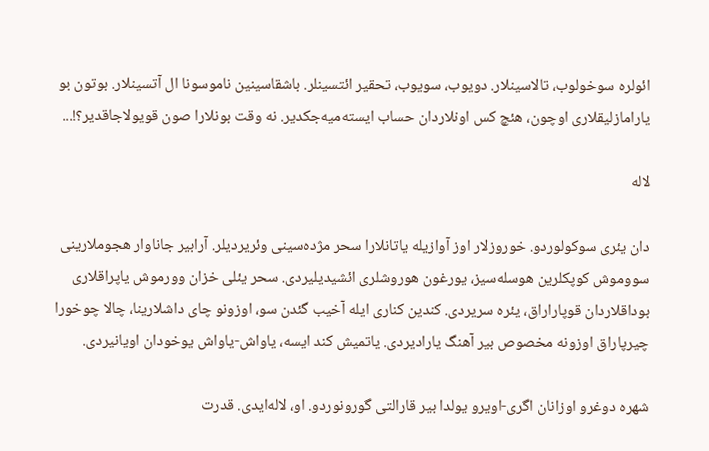ائولره سوخولوب، تالاسینلار. دویوب، سویوب، تحقیر ائتسینلر. باشقاسینین ناموسونا ال آتسینلار. بوتون بو یارامازلیقلاری اوچون، هئچ کس اونلاردان حساب ایسته‌میه‌جکدیر. نه وقت بونلارا صون قویولاجاقدیر؟!...

لاله

دان یئری سوکولوردو. خوروزلار اوز آوازیله یاتانلارا سحر مژده‌سینی وئریردیلر. آرابیر جاناوار هجوملارینی سووموش کوپکلرین هوسله‌سیز، یورغون هوروشلری ائشیدیلیردی. سحر یئلی خزان وورموش یاپراقلاری بوداقلاردان قوپاراراق، یئره سریردی. کندین کناری ایله آخیب گئدن سو، اوزونو چای داشلارینا، چالا چوخورا چیرپاراق اوزونه مخصوص بیر آهنگ یارادیردی. یاتمیش کند ایسه، یاواش-یاواش یوخودان اویانیردی.

شهره دوغرو اوزانان اگری-اویرو یولدا بیر قارالتی گورونوردو. او، لاله‌ایدی. قدرت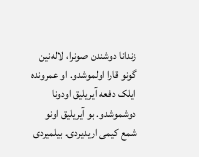زندانا دوشندن صونرا، لاله‌نین گونو قارا اولموشدو. او عمرونده ایلک دفعه آیریلیق اودونا دوشموشدو. بو آیریلیق اونو شمع کیمی اریدیردی. بیلمیردی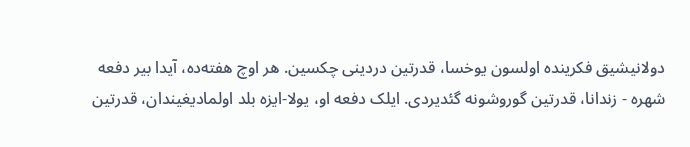دولانیشیق فکرینده اولسون یوخسا، قدرتین دردینی چکسین. هر اوچ هفته‌ده، آیدا بیر دفعه شهره - زندانا، قدرتین گوروشونه گئدیردی. ایلک دفعه او، یولا-ایزه بلد اولمادیغیندان، قدرتین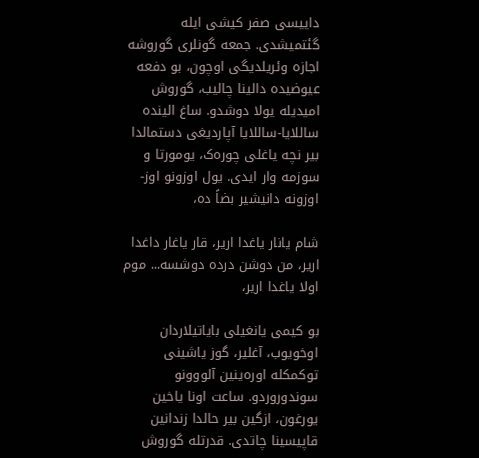داییسی صفر کیشی ایله گئتمیشدی. جمعه گونلری گوروشه اجازه وئریلدیگی اوچون، بو دفعه عیوضیده دالینا چالیب، گوروش امیدیله یولا دوشدو. ساغ الینده ساللایا-ساللایا آپاردیغی دستمالدا بیر نچه یاغلی چوره‌ک، یومورتا و سوزمه وار ایدی. یول اوزونو اوز-اوزونه دانیشیر بضاً ده،

شام یانار یاغدا اریر، قار یاغار داغدا اریر، من دوشن درده دوشسه... موم اولا یاغدا اریر،

بو کیمی یانغیلی بایاتیلاردان اوخویوب، آغلیر، گوز یاشینی توکمکله اوره‌ینین آلووونو سوندوروردو. ساعت اونا یاخین یورغون، ازگین بیر حالدا زندانین قاپیسینا چاتدی. قدرتله گوروش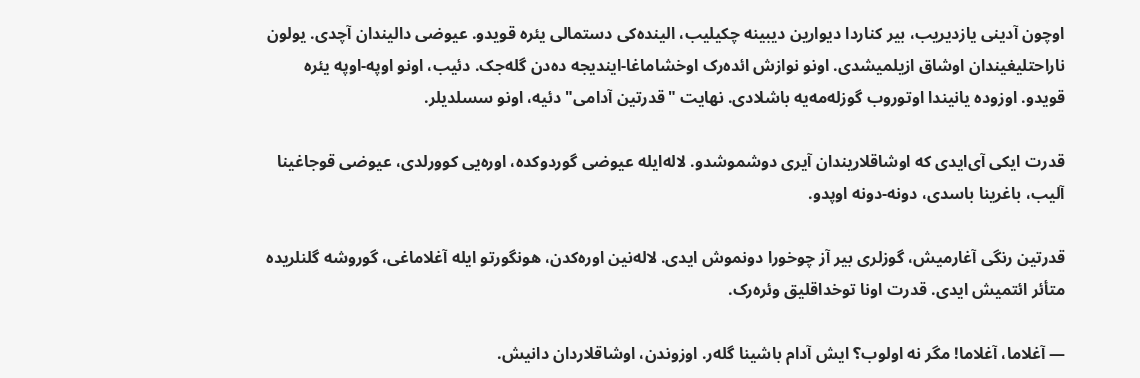اوچون آدینی یازدیریب، بیر کناردا دیوارین دیبینه چکیلیب، الینده‌کی دستمالی یئره قویدو. عیوضی دالیندان آچدی. یولون ناراحتلیغیندان اوشاق ازیلمیشدی. اونو نوازش ائده‌رک اوخشاماغا-ایندیجه ده‌دن گله‌جک. دئیب، اونو اوپه-اوپه یئره قویدو. اوزوده یانیندا اوتوروب گوزله‌مه‌یه باشلادی. نهایت "قدرتین آدامی" دئیه، اونو سسلدیلر.

قدرت ایکی آی‌ایدی که اوشاقلاریندان آیری دوشموشدو. لاله‌ایله عیوضی گوردوکده، اوره‌یی کوورلدی، عیوضی قوجاغینا آلیب، باغرینا باسدی، دونه-دونه اوپدو.

قدرتین رنگی آغارمیش، گوزلری بیر آز چوخورا دونموش ایدی. لاله‌نین اوره‌کدن، هونگورتو ایله آغلاماغی، گوروشه گلنلریده متأئر ائتمیش ایدی. قدرت اونا توخداقلیق وئره‌رک.

― آغلاما، آغلاما! مگر نه اولوب؟ ایش آدام باشینا گله‌ر. اوزوندن، اوشاقلاردان دانیش.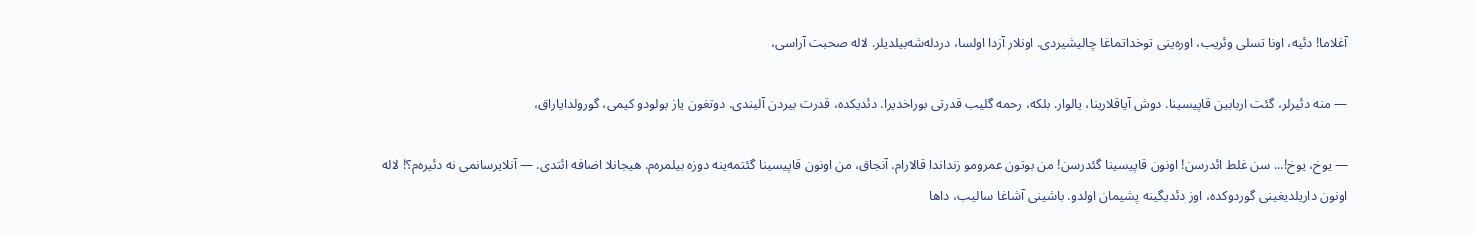آغلاما! دئیه، اونا تسلی وئریب، اوره‌ینی توخداتماغا چالیشیردی. اونلار آزدا اولسا، دردله‌شه‌بیلدیلر. لاله صحبت آراسی،

― منه دئیرلر، گئت اربابین قاپیسینا. دوش آیاقلارینا، یالوار. بلکه، رحمه گلیب قدرتی بوراخدیرا. دئدیکده، قدرت بیردن آلیندی. دوتغون یاز بولودو کیمی، گورولدایاراق،

― یوخ، یوخ!... سن غلط ائدرسن! اونون قاپیسینا گئدرسن! من بوتون عمرومو زنداندا قالارام. آنجاق، من اونون قاپیسینا گئتمه‌ینه دوزه بیلمره‌م. هیجانلا اضافه ائتدی. ― آنلایرسانمی نه دئیره‌م؟! لاله اونون داریلدیغینی گوردوکده، اوز دئدیگینه پشیمان اولدو. باشینی آشاغا سالیب، داها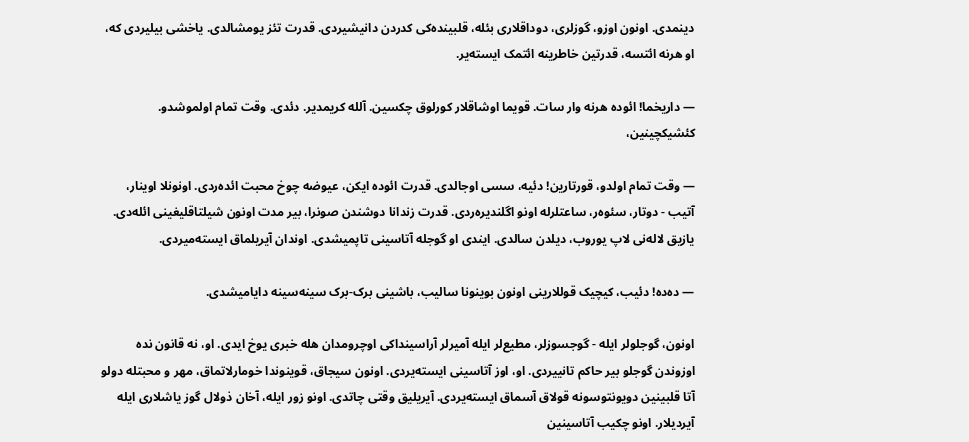دینمدی. اونون اوزو، گوزلری، دوداقلاری بئله، قلبینده‌کی کدردن دانیشیردی. قدرت تئز یومشالدی. یاخشی بیلیردی که، او هرنه ائتسه، قدرتین خاطرینه ائتمک ایسته‌یر.

― داریخما! ائوده هرنه وار سات. قویما اوشاقلار کورلوق چکسین. آلله کریمدیر. دئدی. وقت تمام اولموشدو. کئشیکچینین،

― وقت تمام اولدو، قورتارین! دئیه، سسی اوجالدی. قدرت ائوده ایکن، عیوضه چوخ محبت ائده‌ردی. اونونلا اوینار، آتیب - دوتار، سئوه‌ر، ساعتلرله اونو اگلندیره‌ردی. قدرت زندانا دوشندن صونرا، بیر مدت اونون شیلتاقلیغینی ائله‌دی. یازیق لاله‌نی لاپ یوروب، دیلدن سالدی. ایندی او گوجله آتاسینی تاپمیشدی. اوندان آیریلماق ایسته‌میردی.

― ده‌ده! دئیب، کیچیک قوللارینی اونون بوینونا سالیب، باشینی برک-برک سینه‌سینه دایامیشدی.

اونون، گوجلولر ایله - گوجسوزلر، مطیع‌لر ایله آمیرلر آراسینداکی اوچرومدان هله خبری یوخ ایدی. او، نه قانون نده اوزوندن گوجلو بیر حاکم تانییردی. او، اوز آتاسینی ایسته‌یردی. اونون سیجاق، قوینوندا خومارلاتماق، مهر و محبتله دولو آتا قلبینین دویونتوسونه قولاق آسماق ایسته‌یردی. آیریلیق وقتی چاتدی. اونو زور ایله، آخان ذولال گوز یاشلاری ایله آیردیلار. اونو چکیب آتاسینین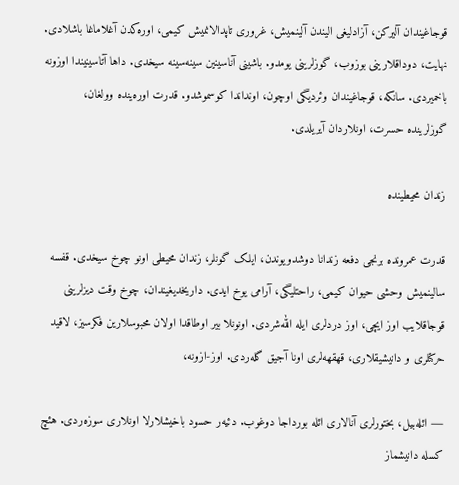قوجاغیندان آلیرکن، آزادلیغی الیندن آلینمیش، غروری تاپدالانمیش کیمی، اوره‌کدن آغلاماغا باشلادی. نهایت، دوداقلارینی بوزوب، گوزلرینی یومدو. باشینی آناسینین سینه‌سینه سیخدی. داها آتاسینیندا اوزونه باخمیردی. سانکه، قوجاغیندان وئردیگی اوچون، اونداندا کوسموشدو. قدرت اوره‌ینده وولغان، گوزلرینده حسرت، اونلاردان آیریلدی.

زندان محیطینده

قدرت عمرونده برنجی دفعه زندانا دوشدویوندن، ایلک گونلر، زندان محیطی اونو چوخ سیخدی. قفسه سالینمیش وحشی حیوان کیمی، راحتلیگی، آرامی یوخ ایدی. داریخدیغیندان، چوخ وقت دیزلرینی قوجاقلایب اوز ایچی، اوز دردلری ایله ا‌لله‌شردی. اونونلا بیر اوطاقدا اولان محبوسلارین فکرسیز، لاقید حرکتلری و دانیشیقلاری، قهقهه‌لری اونا آجیق گله‌ردی. اوز-ازونه،

― ائله‌بیل، بختورلری آنالاری ائله بورداجا دوغوب. دئیه‌ر حسود باخیشلارلا اونلاری سوزه‌ردی. هئچ کسله دانیشماز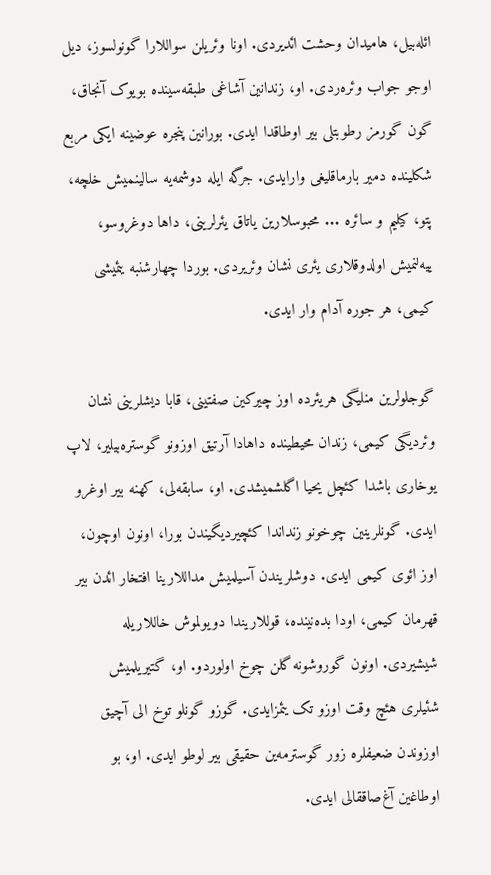ائله‌بیل، هامیدان وحشت ائدیردی. اونا وئریلن سواللارا گونولسوز، دیل اوجو جواب وئره‌ردی. او، زندانین آشاغی طبقه‌سینده بویوک آنجاق، گون گورمز رطوبتلی بیر اوطاقدا ایدی. بورانین پنجره عوضینه ایکی مربع شکلینده دمیر بارماقلیغی وارایدی. جرگه ایله دوشمه‌یه سالینمیش خلچه، پتو، کیلیم و سائره ... محبوسلارین یاتاق یئرلرینی، داها دوغروسو، ییه‌لنمیش اولدوقلاری یئری نشان وئریردی. بوردا چهارشنبه یئمیشی کیمی، هر جوره آدام وار ایدی.

گوجلولرین منلیگی هریئرده اوز چیرکین صفتینی، قابا دیشلرینی نشان وئردیگی کیمی، زندان محیطینده داهادا آرتیق اوزونو گوستره‌بیلیر، لاپ یوخاری باشدا کئچل یحیا اگلشمیشدی. او، سابقه‌لی، کهنه بیر اوغرو ایدی. گونلرینین چوخونو زنداندا کئچیردیگیندن بورا، اونون اوچون، اوز ائوی کیمی ایدی. دوشلریندن آسیلمیش مداللارینا افتخار ائدن بیر قهرمان کیمی، اودا بده‌نینده، قوللاریندا دویولموش خاللاریله شیشیردی. اونون گوروشونه گلن چوخ اولوردو. او، گتیریلمیش شئیلری هئچ وقت اوزو تک یئمزایدی. گوزو گونلو توخ الی آچیق اوزوندن ضعیفلره زور گوسترمه‌ین حقیقی بیر لوطو ایدی. او، بو اوطاغین آغ‌صاققالی ایدی.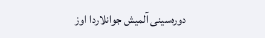دوره‌سینی آلمیش جوانلاردا اوز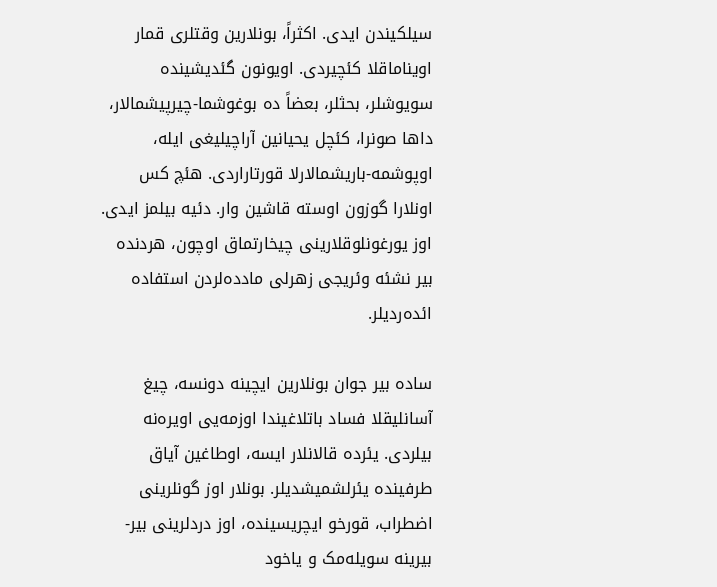سیلکیندن ایدی. اکثراً، بونلارین وقتلری قمار اویناماقلا کئچیردی. اویونون گئدیشینده سویوشلر، بحثلر، بعضاً ده بوغوشما-چیرپیشمالار، داها صونرا، کئچل یحیانین آراچیلیغی ایله، اوپوشمه-باریشمالارلا قورتاراردی. هئچ کس اونلارا گوزون اوسته قاشین وار. دئیه بیلمز ایدی. اوز یورغونلوقلارینی چیخارتماق اوچون، هردنده بیر نشئه وئریجی زهرلی مادده‌لردن استفاده ائده‌ردیلر.

ساده بیر جوان بونلارین ایچینه دونسه، چیغ آسانلیقلا فساد باتلاغیندا اوزمه‌یی اویره‌نه بیلردی. یئرده قالانلار ایسه، اوطاغین آیاق طر‌فینده یئرلشمیشدیلر. بونلار اوز گونلرینی اضطراب، قورخو ایچریسینده، اوز دردلرینی بیر-بیرینه سویله‌مک و یاخود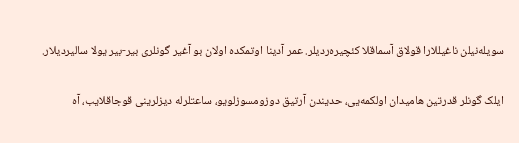سویله‌نیلن ناغیللارا قولاق آسماقلا کئچیره‌ردیلر. عمر آدینا اوتمکده اولان بو آغیر گونلری بیر-بیر یولا سالیردیلار.

ایلک گونلر قدرتین هامیدان اولکمه‌یی، حدیندن آرتیق دوزومسوزلویو، ساعتلرله دیزلرینی قوجاقلایب، آه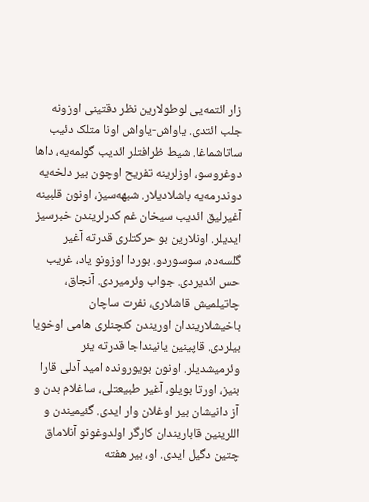زار ائتمه‌یی لوطولارین نظر دقتینی اوزونه جلب ائتدی. یاواش-یاواش اونا متلک دئیب ساتاشماغا. شیط ظرافتلر ائدیب گولمه‌یه، داها دوغروسو، اوزلرینه تفریح اوچون بیر دلخه‌یه دوندرمه‌یه باشلادیلار. شبهه‌سیز، اونون قلبینه آغیرلیق ائدیب سیخان غم کدرلریندن خبرسیز ایدیلر. اونلارین بو حرکتلری قدرته آغیر گلسه‌ده، سوسوردو. بوردا اوزونو یاد، غریب حس ائدیردی. جواب وئرمیردی. آنجاق، چاتیلمیش قاشلاری، نفرت ساچان باخیشلاریندان اور‌یندن کئچنلری هامی اوخویا بیلردی. قاپینین یانینداجا قدرته یئر وئرمیشدیلر. اونون بویورونده امید آدلی قارا بنیز، اورتا بویلو، آغیر طبیعتلی، ساغلام بدن و آز دانیشان بیر اوغلان وار ایدی. گئیمیندن و اللرینین قاباریندان کارگر اولدوغونو آنلاماق چتین دگیل ایدی. او، بیر هفته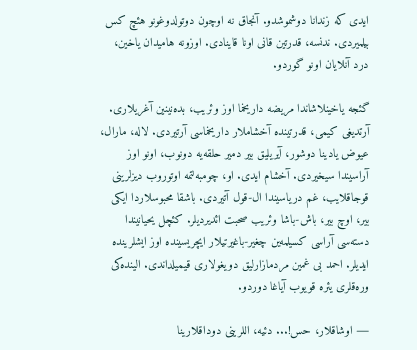ایدی که زندانا دوشموشدو. آنجاق نه اوچون دوتولدوغونو هئچ کس بیلمیردی. ندنسه، قدرتین قانی اونا قاینادی. اوزونه هامیدان یاخین، درد آنلایان اونو گوردو.

گئجه یاخینلاشاندا مریضه داریخما اوز وئریب، بده‌نینین آغریلاری. آرتدیغی کیمی، قدرتینده آخشاملار داریخماسی آرتیردی. لاله، مارال، عیوض یادینا دوشور، آیریلیق بیر دمیر حلقه‌یه دونوب، اونو اوز آراسیندا سیخیردی. آخشام ایدی. او، چومبه‌لتمه اوتوروب دیزلرینی قوجاقلایب، غم دریاسیندا ال-قول آتیردی. باشقا محبوسلاردا ایکی بیر، اوچ بیر، باش-باشا وئریب صحبت ائدیردیلر. کئچل یحیانیندا دسته‌سی آراسی کسیلمه‌ین چغیر-باغیرتیلار ایچریسینده اوز ایشلرینده ایدیلر. احمد بی غمین مردمازارلیق دویغولاری قیمیلداندی. الینده‌کی وره‌قلری یئره قویوب آیاغا دوردو.

― اوشاقلار، حس!... دئیه، اللرینی دوداقلارینا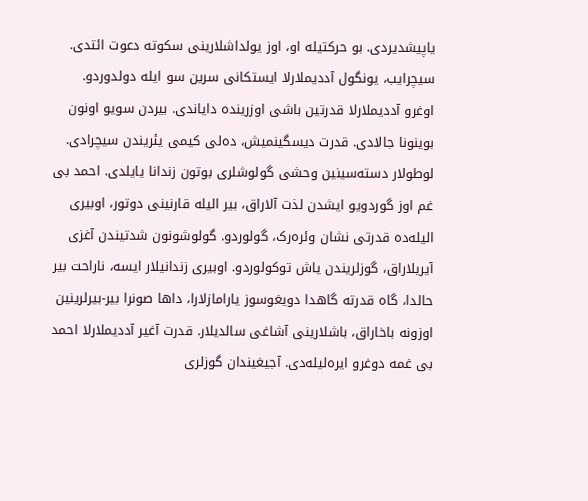یاپیشدیردی. بو حرکتیله او، اوز یولداشلارینی سکوته دعوت ائتدی. سیچرایب، یونگول آددیملارلا ایستکانی سرین سو ایله دولدوردو. اوغرو آددیملارلا قدرتین باشی اوزرینده دایاندی. بیردن سویو اونون بوینونا جالادی. قدرت دیسگینمیش، ده‌لی کیمی یئریندن سیچرادی. لوطولار دسته‌سینین وحشی گولوشلری بوتون زندانا یایلدی. احمد بی غم اوز گوردویو ایشدن لذت آلاراق، بیر الیله قارنینی دوتور، اوبیری الیله‌ده قدرتی نشان وئره‌رک، گولوردو. گولوشونون شدتیندن آغزی آیریلاراق، گوزلریندن یاش توکولوردو. اوبیری زندانیلار ایسه، ناراحت بیر حالدا، گاه قدرته گاهدا دویغوسوز یارامازلارا، داها صونرا بیر-بیرلرینین اوزونه باخاراق، باشلارینی آشاغی سالدیلار. قدرت آغیر آددیملارلا احمد بی غمه دوغرو ایره‌لیله‌دی. آجیغیندان گوزلری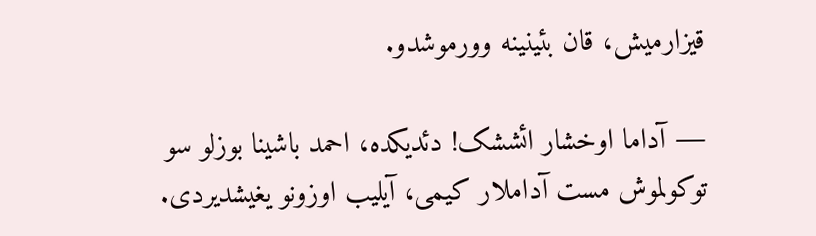قیزارمیش، قان بئینینه وورموشدو.

― آداما اوخشار ائششک! دئدیکده، احمد باشینا بوزلو سو توکولموش مست آداملار کیمی، آیلیب اوزونو یغیشدیردی.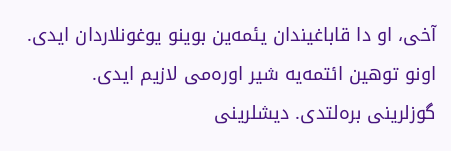آخی، او دا قاباغیندان یئمه‌ین بوینو یوغونلاردان ایدی. اونو توهین ائتمه‌یه شیر اوره‌می لازیم ایدی. گوزلرینی بره‌لتدی. دیشلرینی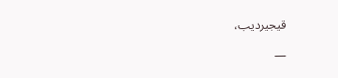قیجیردیب،

―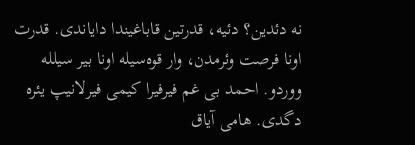نه دئدین؟ دئیه، قدرتین قاباغیندا دایاندی. قدرت اونا فرصت وئرمدن، وار قوه‌سیله اونا بیر سیلله ووردو. احمد بی غم فیرفیرا کیمی فیرلانیپ یئره دگدی. هامی آیاق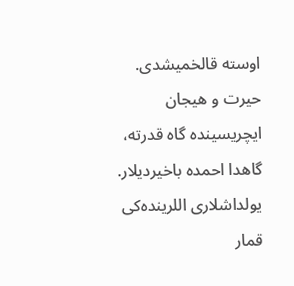اوسته قالخمیشدی. حیرت و هیجان ایچریسینده گاه قدرته، گاهدا احمده باخیردیلار. یولداشلاری اللرینده‌کی قمار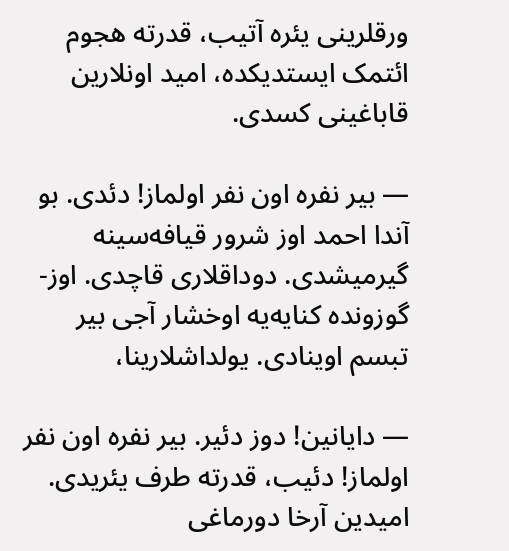ورقلرینی یئره آتیب، قدرته هجوم ائتمک ایستدیکده، امید اونلارین قاباغینی کسدی.

― بیر نفره اون نفر اولماز! دئدی. بو آندا احمد اوز شرور قیافه‌سینه گیرمیشدی. دوداقلاری قاچدی. اوز-گوزونده کنایه‌یه اوخشار آجی بیر تبسم اوینادی. یولداشلارینا،

― دایانین! دوز دئیر. بیر نفره اون نفر اولماز! دئیب، قدرته طرف یئریدی. امیدین آرخا دورماغی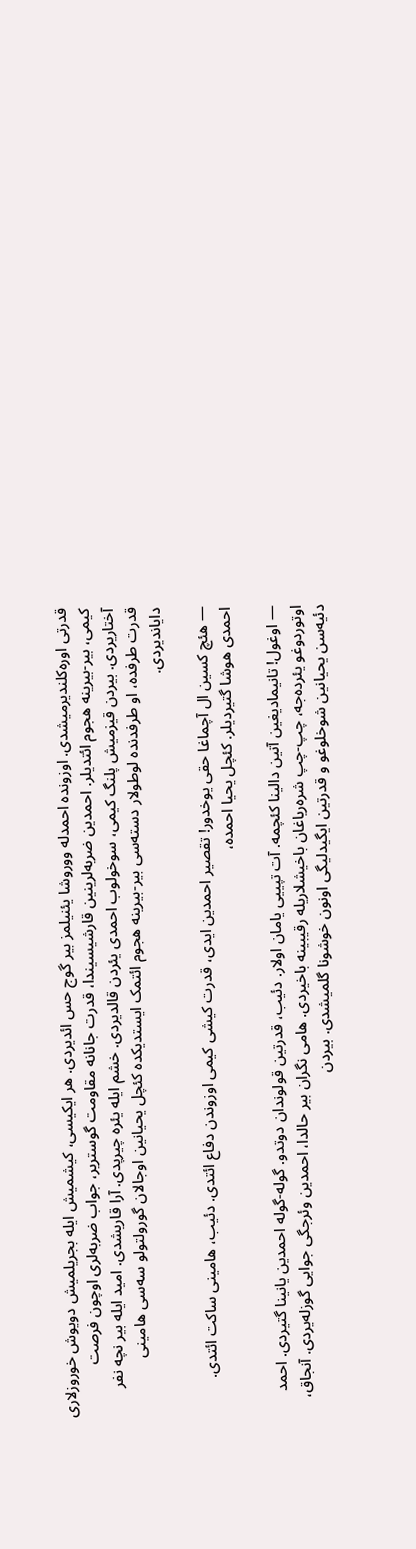قدرتی اوره‌کلندیرمیشدی. اوزونده احمدله ووروشا یئنیلمز بیر گوج حس ائدیردی. هر ایکیسی، کیشمیش ایله بجریلمیش دویوش خوروزلاری کیمی، بیر-بیرینه هجوم ائتدیلر. احمدین ضربه‌لرینین قارشیسیندا، قدرت جانانه مقاومت گوستریر، جواب ضربه‌لری اوچون فرصت آختاریردی. بیردن قیزمیش پلنگ کیمی، سوخولوب احمدی یئردن قالدیردی. خشم ایله یئره چیرپدی. آرا قاریشدی. امید ایله بیر نچه نفر قدرت طرفده، او طرفدنده لوطولار دسته‌سی بیر-بیرینه هجوم ائتمک ایستدیکده کئچل یحیانین اوجالان گورولتولو سه‌سی هامینی دایاندیردی.

― هئچ کسین ال آچماغا حقی یوخدور! تقصیر احمدین ایدی، قدرت کیشی کیمی اوزوندن دفاع ائتدی. دئیب، هامینی ساکت ائتدی. احمدی هوشا گتیردیلر. کئچل یحیا احمده،

― اوغول! تانیمادیغین آتین دالینا کئچمه. آت تپییی یامان اولار. دئیب، قدرتین قولوندان دوتدو. گوله-گوله احمدین یانینا گتیردی. احمد اوتوردوغو یئرده‌جه، چپ-چپ شره‌ریاغان باخیشلاریله رقیبینه باخیردی. هامی نگران بیر حالدا، احمدین وئرجگی جوایی گوزله‌یردی. آنجاق، دئیه‌سن یحیانین شوخلوغو و قدرتین ایگیدلیگی اونون خوشونا گلمیشدی. بیردن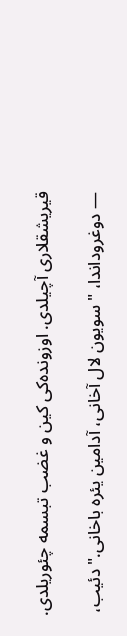قیریشقلاری آچیلدی. اوزونده‌کی کین و غضب تبسمه چئوریلدی.

― دوغروداندا، "سویون لال آخانی، آدامین یئره باخانی." دئیب،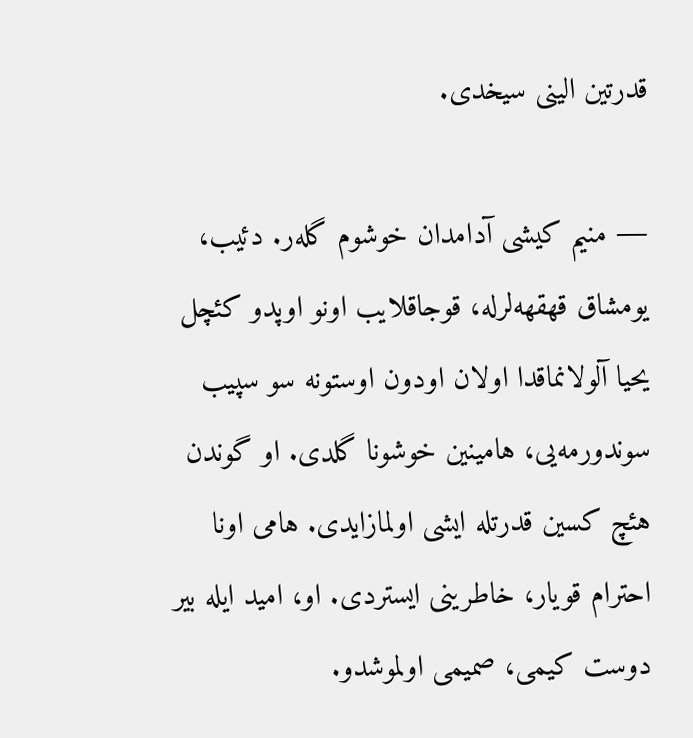قدرتین الینی سیخدی.

― منیم کیشی آدامدان خوشوم گله‌ر. دئیب، یومشاق قهقهه‌لرله، قوجاقلایب اونو اوپدو کئچل یحیا آلولانماقدا اولان اودون اوستونه سو سپیب سوندورمه‌یی، هامینین خوشونا گلدی. او گوندن هئچ کسین قدرتله ایشی اولمازایدی. هامی اونا احترام قویار، خاطرینی ایستردی. او، امید ایله بیر دوست کیمی، صمیمی اولموشدو.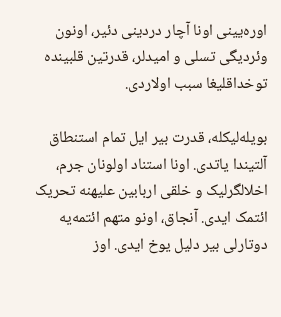اوره‌یینی اونا آچار دردینی دئیر، اونون وئردیگی تسلی و امیدلر، قدرتین قلبینده توخداقلیغا سبب اولاردی.

بویله‌لیکله، قدرت بیر ایل تمام استنطاق آلتیندا یاتدی. اونا استناد اولونان جرم، اخلالگرلیک و خلقی اربابین علیهنه تحریک ائتمک ایدی. آنجاق، اونو متهم ائتمه‌یه دوتارلی بیر دلیل یوخ ایدی. اوز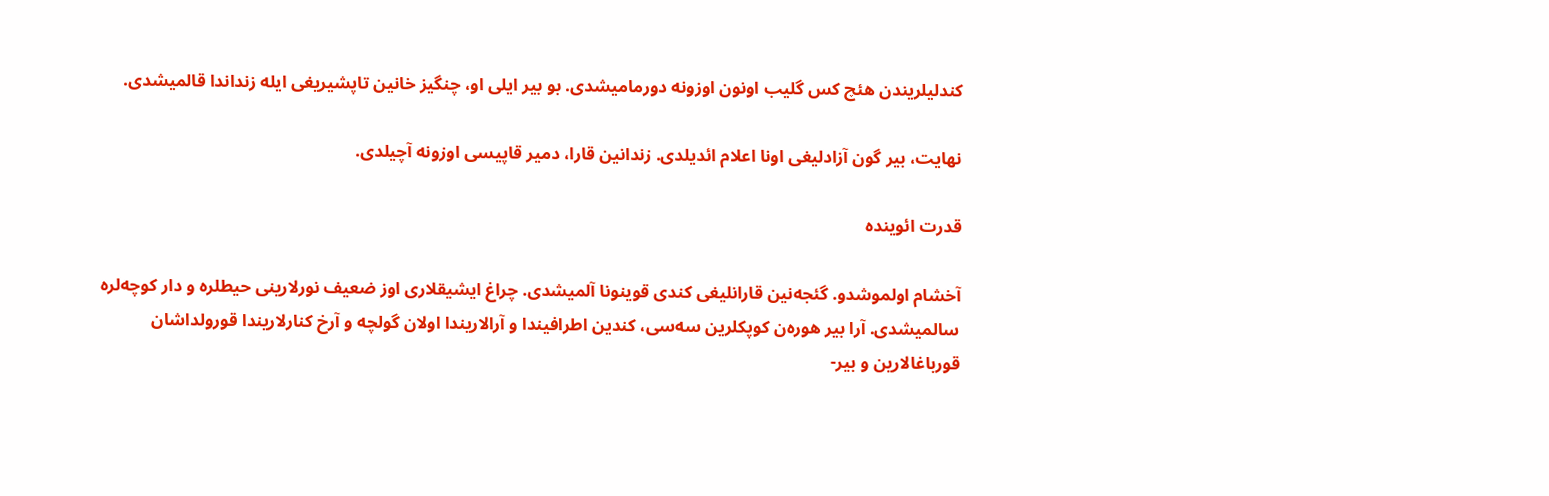کندلیلریندن هئچ کس گلیب اونون اوزونه دورمامیشدی. بو بیر ایلی او، چنگیز خانین تاپشیریغی ایله زنداندا قالمیشدی.

نهایت، بیر گون آزادلیغی اونا اعلام ائدیلدی. زندانین قارا، دمیر قاپیسی اوزونه آچیلدی.

قدرت ائوینده

آخشام اولموشدو. گئجه‌نین قارانلیغی کندی قوینونا آلمیشدی. چراغ ایشیقلاری اوز ضعیف نورلارینی حیطلره و دار کوچه‌لره سالمیشدی. آرا بیر هوره‌ن کوپکلرین سه‌سی، کندین اطرافیندا و آرالاریندا اولان گولچه و آرخ کنارلاریندا قورولداشان قورباغالارین و بیر-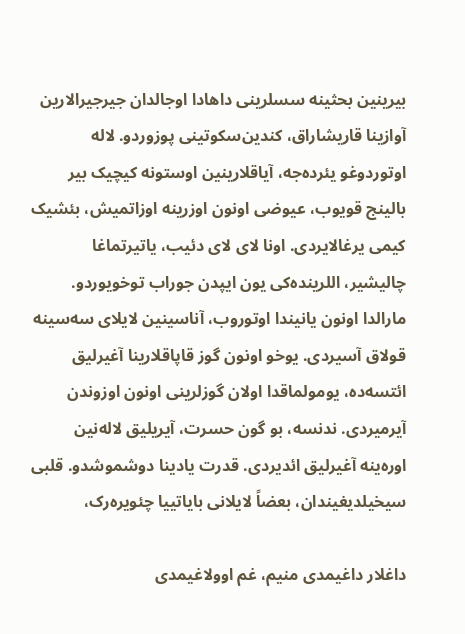بیرینین بحثینه سسلرینی داهادا اوجالدان جیرجیرالارین آوازینا قاریشاراق، کندین‌سکوتینی پوزوردو. لاله اوتوردوغو یئرده‌جه، آیاقلارینین اوستونه کیچیک بیر بالینج قویوب، عیوضی اونون اوزرینه اوزاتمیش، بئشیک کیمی یرغالایردی. اونا لای لای دئیب، یاتیرتماغا چالیشیر، اللرینده‌کی یون ایپدن جوراب توخویوردو. مارالدا اونون یانیندا اوتوروب، آناسینین لایلای سه‌سینه قولاق آسیردی. یوخو اونون گوز قاپاقلارینا آغیرلیق ائتسه‌ده، یومولماقدا اولان گوزلرینی اونون اوزوندن آیرمیردی. ندنسه، بو گون حسرت، آیریلیق لاله‌نین اوره‌ینه آغیرلیق ائدیردی. قدرت یادینا دوشموشدو. قلبی سیخیلدیغیندان، بعضاً لایلانی بایاتییا چئویره‌رک،

داغلار داغیمدی منیم، غم اوولاغیمدی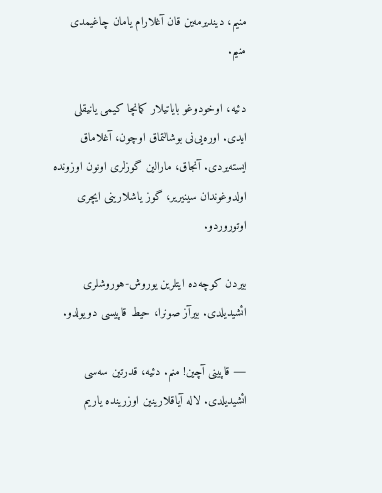منیم، دیندیرمه‌ین قان آغلارام یامان چاغیمدی منیم.

دئیه، اوخودوغو بایاتیلار کمانچا کیمی یانیقلی ایدی. اوره‌یی‌نی بوشالتماق اوچون، آغلاماق ایسته‌یردی. آنجاق، مارالین گوزلری اونون اوزونده اولدوغوندان سینیریر، گوز یاشلارینی ایچری اوتوروردو.

بیردن کوچه‌ده ایتلرین یوروش-هوروشلری ائشیدیلدی. بیرآز صونرا، حیط قاپیسی دویولدو.

― قاپینی آچین! منم. دئیه، قدرتین سه‌سی ائشیدیلدی. لاله آیاقلارینین اوزرینده یاریم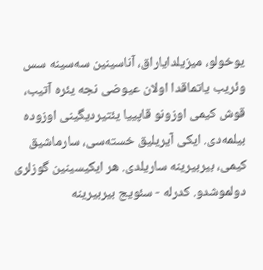یوخولو، میزیلدایاراق، آناسینین سه‌سینه سس وئریب یاتماقدا اولان عیوضی نجه یئره آتیب، قوش کیمی اوزونو قاپییا یئتیردیگینی اوزوده بیلمه‌دی. ایکی آیریلیق خسته‌سی، سارماشیق کیمی، بیربیرینه ساریلدی. هر ایکیسینین گوزلری دولموشدو. کدرله - سئویج بیربیرینه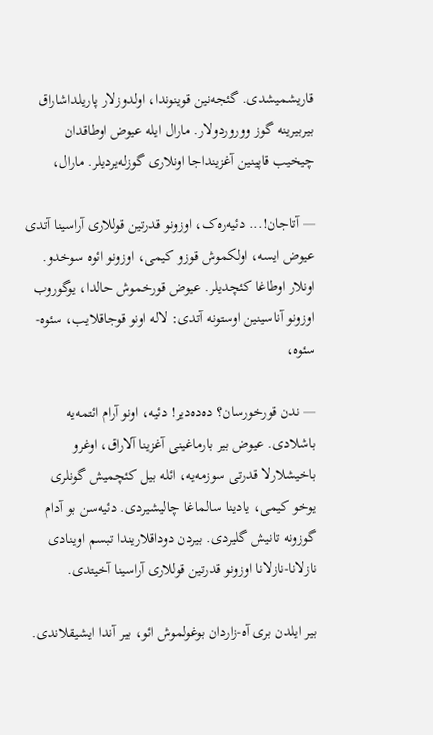قاریشمیشدی. گئجه‌نین قوینوندا، اولدوزلار پاریلداشاراق بیربیرینه گوز ووروردولار. مارال ایله عیوض اوطاقدان چیخیب قاپینین آغزینداجا اونلاری گوزله‌یردیلر. مارال،

― آتاجان!... دئیه‌ره‌ک، اوزونو قدرتین قوللاری آراسینا آتدی عیوض ایسه، اولکموش قوزو کیمی، اوزونو ائوه سوخدو. اونلار اوطاغا کئچدیلر. عیوض قورخموش حالدا، یوگوروب اوزونو آناسینین اوستونه آتدی: لاله اونو قوجاقلایب، سئوه-سئوه،

― ندن قورخورسان؟ ده‌ده‌دیر! دئیه، اونو آرام ائتمه‌یه باشلادی. عیوض بیر بارماغینی آغزینا آلاراق، اوغرو باخیشلارلا قدرتی سوزمه‌یه، ائله بیل کئچمیش گونلری یوخو کیمی، یادینا سالماغا چالیشیردی. دئیه‌سن بو آدام گوزونه تانیش گلیردی. بیردن دوداقلاریندا تبسم اوینادی‌ نازلانا-نازلانا اوزونو قدرتین قوللاری آراسینا آخیتدی.

بیر ایلدن بری آه-زاردان بوغولموش ائو، بیر آندا ایشیقلاندی.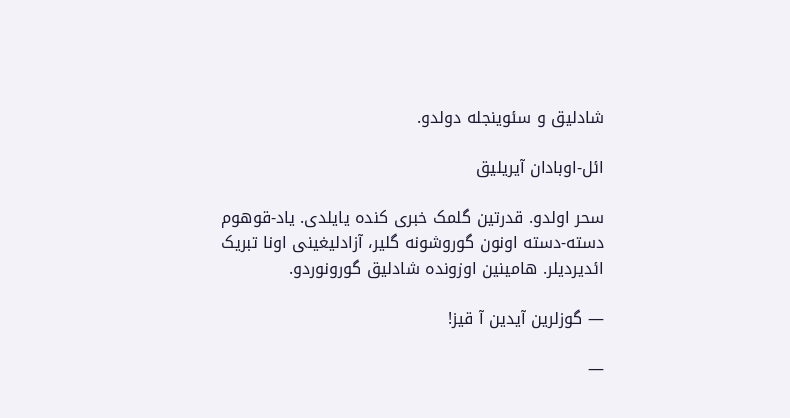شادلیق و سئوینجله دولدو.

ائل-اوبادان آیریلیق

سحر اولدو. قدرتین گلمک خبری کنده یایلدی. یاد-قوهوم دسته-دسته اونون گوروشونه گلیر، آزادلیغینی اونا تبریک ائدیردیلر. هامینین اوزونده شادلیق گورونوردو.

― گوزلرین آیدین آ قیز!

―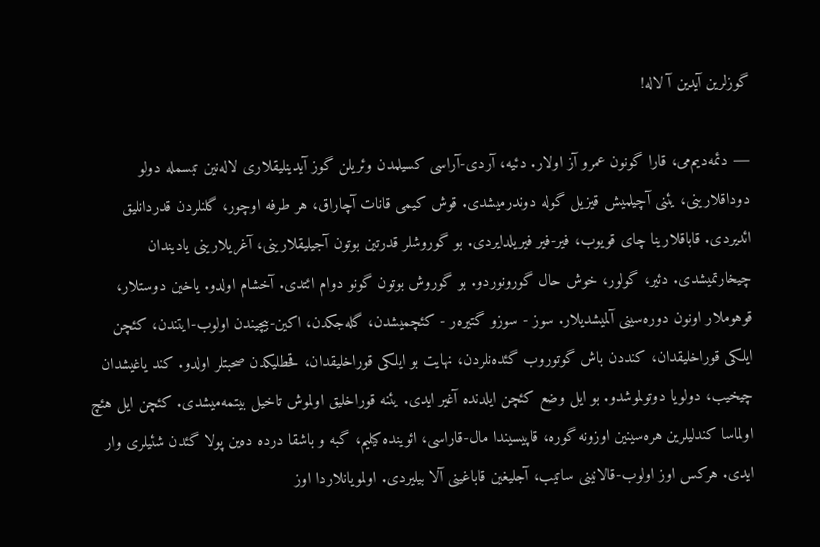گوزلرین آیدین آ لاله!

― دئمه‌دیم‌می، قارا گونون عمرو آز اولار. دئیه، آردی-آراسی کسیلمدن وئریلن گوز آیدینلیقلاری لاله‌نین تبسمله دولو دوداقلارینی، یئنی آچیلمیش قیزیل گوله دوندرمیشدی. قوش کیمی قانات آچاراق، هر طرفه اوچور، گلنلردن قدردانلیق ائدیردی. قاباقلارینا چای قویوب، فیر-فیر فیریلدایردی. بو گوروشلر قدرتین بوتون آجیلیقلارینی، آغریلارینی یادیندان چیخارتمیشدی. دئیر، گولور، خوش حال گورونوردو. بو گوروش بوتون گونو دوام ائتدی. آخشام اولدو. یاخین دوستلار، قوهوملار اونون دوره‌سینی آلمیشدیلار. سوز - سوزو گتیره‌ر - کئچمیشدن، گله‌جکدن، اکین-بیچیندن اولوب-ایتندن، کئچن ایلکی قوراخلیقدان، کنددن باش گوتوروب گئده‌نلردن، نهایت بو ایلکی قوراخلیقدان، قحطلیکدن صحبتلر اولدو. کند یاغیشدان چیخیب، دولویا دوتولموشدو. بو ایل وضع کئچن ایلدنده آغیر ایدی. یئنه قوراخلیق اولموش تاخیل بیتمه‌میشدی. کئچن ایل هئچ اولماسا کندلیلرین هره‌سینین اوزونه گوره، قاپیسیندا مال-قاراسی، ائوینده کیلیم، گبه و باشقا درده ده‌ین پولا گئدن شئیلری وار ایدی. هرکس اوز اولوب-قالانینی ساتیب، آجلیغین قاباغینی آلا بیلیردی. اولمویانلاردا اوز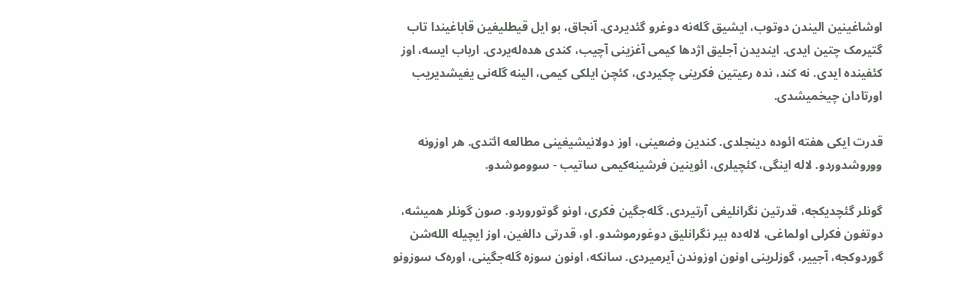اوشاغینین الیندن دوتوب، ایشیق گله‌نه دوغرو گئدیردی. آنجاق، بو ایل قیطلیغین قاباغیندا تاب گتیرمک چتین ایدی. ایندیدن آجلیق اژدها کیمی آغزینی آچیب، کندی هده‌له‌یردی. ارباب ایسه، اوز کئفینده ایدی. نه کند، نده رعیتین فکرینی چکیردی، کئچن ایلکی کیمی، الینه گله‌نی یغیشدیریب اورتادان چیخمیشدی.

قدرت ایکی هفته ائوده دینجلدی. کندین وضعینی، اوز دولانیشیغینی مطالعه ائتدی. هر اوزونه ووروشدوردو. لاله اینگی، کئچیلری، ائوینین فرشینه‌کیمی ساتیب - سووموشدو.

گونلر گئچدیکجه، قدرتین نگرانلیغی آرتیردی. گله‌جگین فکری، اونو گوتوروردو. صون گونلر همیشه، دوتغون فکرلی اولماغی، لاله‌ده بیر نگرانلیق دوغورموشدو. او، قدرتی دالغین، اوز ایچیله ا‌لله‌شن گوردوکجه، آجییر، گوزلرینی اونون اوزوندن آیرمیردی. سانکه، اونون سوزه گله‌جگینی، اوره‌ک سوزونو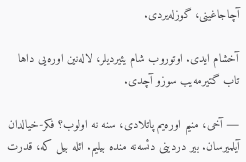آچاجاغینی، گوزله‌یردی.

آخشام ایدی. اوتوروب شام یئیردیلر، لاله‌نین اوره‌یی داها تاب گتیرمه‌یب سوزو آچدی.

― آخی، منیم اوره‌یم پاتلادی، سنه نه اولوب؟ فکر-خیالدان آیلمیرسان. بیر دردینی دئسه‌نه منده بیلیم. ائله بیل که، قدرت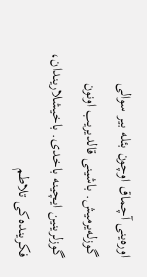اوره‌ينی آچماق اوچون بئله بیر سوالی گوزله‌یرمیش. باشینی قالدیریب اونون گوزلرینین ایچینه باخدی. باخیشلاریندان، فکرینده‌کی تلاطم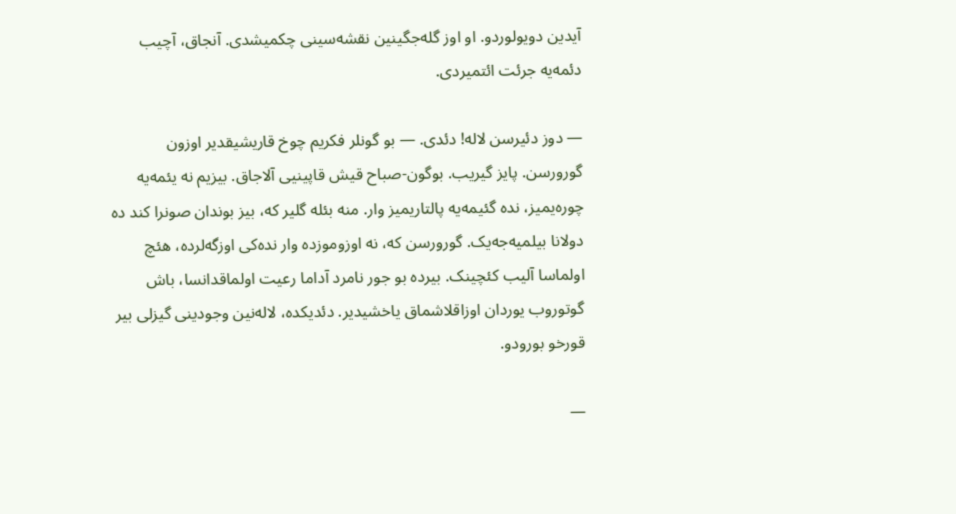آیدین دویولوردو. او اوز گله‌جگینین نقشه‌سینی چکمیشدی. آنجاق، آچیب دئمه‌یه جرئت ائتمیردی.

― دوز دئیرسن لاله! دئدی. ― بو گونلر فکریم چوخ قاریشیقدیر اوزون گورورسن. پایز گیریب. بوگون-صباح قیش قاپینيی آلاجاق. بیزیم نه یئمه‌یه چوره‌یمیز، نده گئیمه‌یه پالتاریمیز وار. منه بئله گلیر که، بیز بوندان صونرا کند ده دولانا بیلمیه‌جه‌یک. گورورسن که، نه اوزوموزده وار نده‌کی اوزگه‌لرده، هئچ اولماسا آلیب کئچینک. بیرده بو جور نامرد آداما رعیت اولماقدانسا، باش گوتوروب یوردان اوزاقلاشماق یاخشیدیر. دئدیکده، لاله‌نین وجودینی گیزلی بیر قورخو بورودو.

―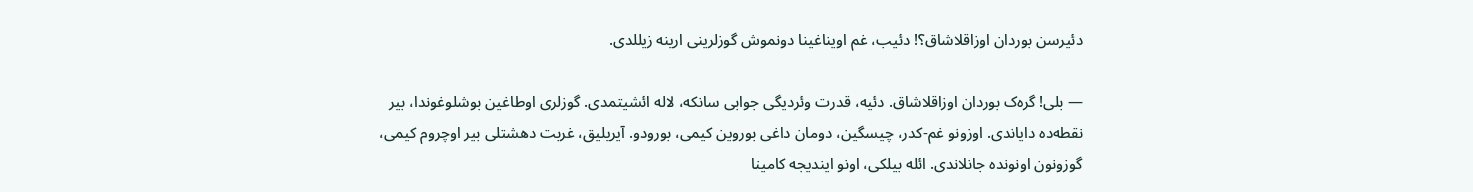دئیرسن بوردان اوزاقلاشاق؟! دئیب، غم اویناغینا دونموش گوزلرینی ارینه زیللدی.

― بلی! گره‌ک بوردان اوزاقلاشاق. دئیه، قدرت وئردیگی جوابی سانکه، لاله ائشیتمدی. گوزلری اوطاغین بوشلوغوندا، بیر نقطه‌ده دایاندی. اوزونو غم-کدر، چیسگین، دومان داغی بوروین کیمی، بورودو. آیریلیق، غربت دهشتلی بیر اوچروم کیمی، گوزونون اونونده جانلاندی. ائله بیلکی، اونو ایندیجه کامینا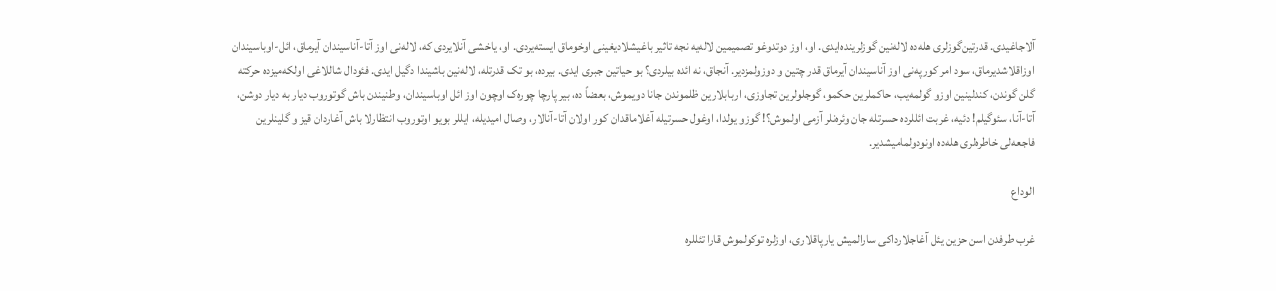آلاجاغیدی. قدرتین‌گوزلری هله‌ده لاله‌نین گوزلرینده‌ایدی. او، اوز دوتدوغو تصمیمین لاله‌یه نجه تاثیر باغیشلادیغینی اوخوماق ایسته‌یردی. او، یاخشی آنلایردی که، لاله‌نی اوز آتا-آناسیندان آیرماق، ائل-اوباسیندان اوزاقلاشدیرماق، سود امر کورپه‌نی اوز آناسیندان آیرماق قدر چتین و دوزولمزدیر. آنجاق، نه ائده بیلردی؟ بو حیاتین جبری ایدی. بیرده، بو تک قدرتله، لاله‌نین باشیندا دگیل ایدی. فئودال شاللاغی اولکه‌میزده حرکته گلن گوندن، کندلینین اوزو گولمه‌یب، حاکملرین حکمو، گوجلولرین تجاوزی، اربابلارین ظلموندن جانا دویموش، بعضاً ده، بیر پارچا چوره‌ک اوچون اوز ائل اوباسیندان، وطنیندن باش گوتوروب دیار به دیار دوشن، آتا-آنا، سئوگیلم! دئیه، غربت ائللرده حسرتله جان وئره‌نلر آزمی اولموش؟! گوزو یولدا، اوغول حسرتیله آغلاماقدان کور اولان آتا-آنالار، وصال امیدیله، ایللر بویو اوتوروب انتظارلا باش آغاردان قیز و گلینلرین فاجعه‌لی خاطره‌لری هله‌ده اونودولمامیشدیر.

الوداع

غرب طرفدن اسن حزین یئل آغاجلارداکی سارالمیش یارپاقلاری، اوزلره توکولموش قارا تئللره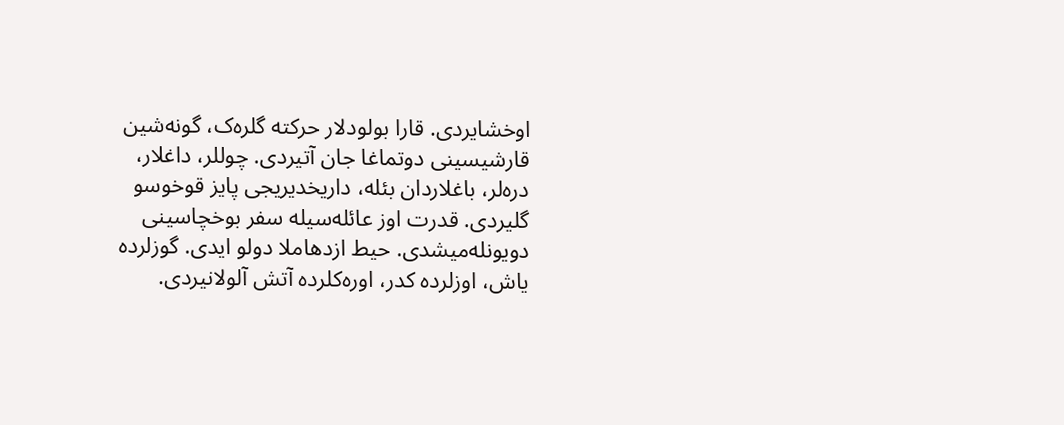اوخشایردی. قارا بولودلار حرکته گلره‌ک، گونه‌شین قارشیسینی دوتماغا جان آتیردی. چوللر، داغلار، دره‌لر، باغلاردان بئله، داریخدیریجی پایز قوخوسو گلیردی. قدرت اوز عائله‌سیله سفر بوخچاسینی دویونله‌میشدی. حیط ازدهاملا دولو ایدی. گوزلرده یاش، اوزلرده کدر، اوره‌کلرده آتش آلولانیردی.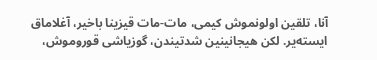آنا، تلقین اولونموش کیمی، مات-مات قیزینا باخیر، آغلاماق ایسته‌یر. لکن هیجانینین شدتیندن، گوزیاشی قوروموش،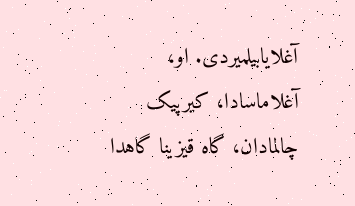آغلایابیلمیردی. او، آغلاماسادا، کیرپیک چالمادان، گاه قیزینا گاهدا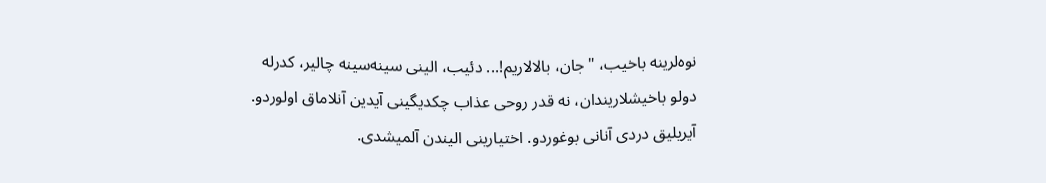نوه‌لرینه باخیب، "جان، بالالاریم!... دئیب، الینی سینه‌سینه چالیر، کدرله دولو باخیشلاریندان، نه قدر روحی عذاب چکدیگینی آیدین آنلاماق اولوردو. آیریلیق دردی آنانی بوغوردو. اختیارینی الیندن آلمیشدی.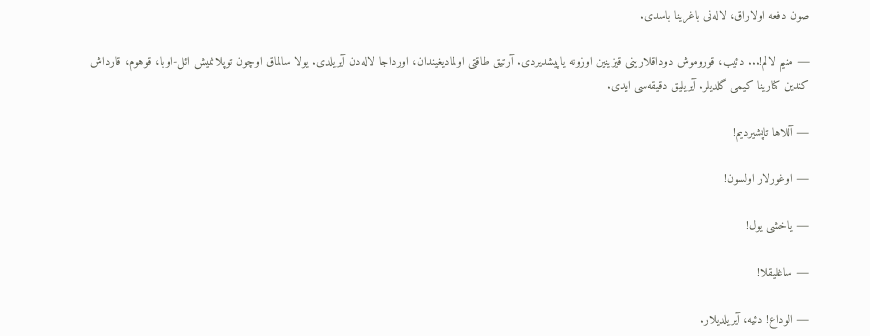صون دفعه اولاراق، لاله‌نی باغرینا باسدی.

― منیم لالم!... دئیب، قوروموش دوداقلارینی قیزینین اوزونه یاپیشدیردی. آرتیق طاقتی اولمادیغیندان، اورداجا لاله‌دن آیریلدی. یولا سالماق اوچون توپلانمیش ائل-اوبا، قوهوم، قارداش کندین کنارینا کیمی گلدیلر. آیریلیق دقیقه‌سی ایدی.

― آللاها تاپشیردیم!

― اوغورلار اولسون!

― یاخشی یول!

― ساغلیقلا!

― الوداع! دئیه، آیریلدیلار.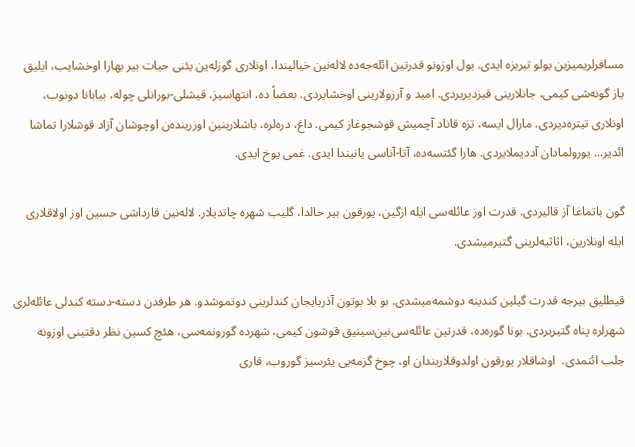مسافرلریمیزین یولو تبریزه ایدی. یول اوزونو قدرتین ائله‌جه‌ده لاله‌نین خیالیندا، اونلاری گوزله‌ین یئنی حیات بیر بهارا اوخشایب، ایلیق یاز گونه‌شی کیمی، جانلارینی قیزدیریردی. امید و آرزولارینی اوخشایردی. بعضاً ده، انتهاسیز، قیشلی-بورانلی چوله، بیابانا دونوب، اونلاری تیتره‌دیردی. مارال ایسه، تزه قاناد آچمیش قوشجوغاز کیمی. داغ، دره‌لره، باشلارینین اوزرینده‌ن اوچوشان آزاد قوشلارا تماشا ائدیر... یورولمادان آددیملایردی. هارا گئتسه‌ده، آتا-آناسی یانیندا ایدی. غمی یوخ ایدی.

گون باتماغا آز قالیردی. قدرت اوز عائله‌سی ایله ازگین، یورقون بیر حالدا، گلیب شهره چاتدیلار. لاله‌نین قارداشی حسین اوز اولاقلاری ایله اونلارین، اثاثیه‌لرینی گتیرمیشدی.

قیطلیق بیرجه قدرت گیلین کندینه دوشمه‌میشدی. بو بلا بوتون آذربایجان کندلرینی دوتموشدو. هر طرفدن دسته-دسته کندلی عائله‌لری شهرلره پناه گتیریردی. بونا گوره‌ده، قدرتین عائله‌سی‌نین‌سینیق قوشون کیمی، شهرده گورونمه‌سی، هئچ کسین نظر دقتینی اوزونه جلب ائتمدی.  اوشاقلار یورقون اولدوقلاریندان او، چوخ گزمه‌یی یئرسیز گوروب، قاری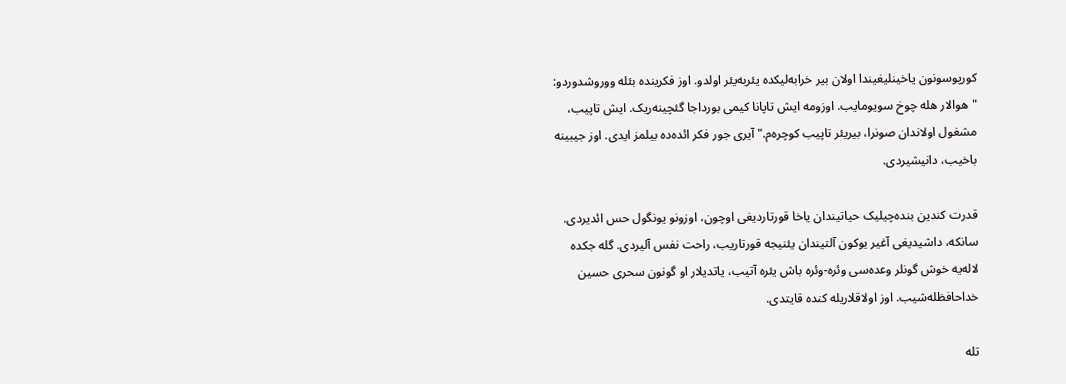کورپوسونون یاخینلیغیندا اولان بیر خرابه‌لیکده یئربه‌یئر اولدو. اوز فکرینده بئله ووروشدوردو: "هوالار هله چوخ سویومایب. اوزومه ایش تاپانا کیمی بورداجا گئچینه‌ریک. ایش تاپیب، مشغول اولاندان صونرا، بیریئر تاپیب کوچره‌م." آیری جور فکر ائده‌ده بیلمز ایدی. اوز جیبینه باخیب، دانیشیردی.

قدرت کندین بنده‌چیلیک حیاتیندان یاخا قورتاردیغی اوچون، اوزونو یونگول حس ائدیردی. سانکه، داشیدیغی آغیر یوکون آلتیندان یئنیجه قورتاریب، راحت نفس آلیردی. گله جکده لاله‌یه خوش گونلر وعده‌سی وئره-وئره باش یئره آتیب، یاتدیلار او گونون سحری حسین خداحافظله‌شیب. اوز اولاقلاریله کنده قایتدی.

تله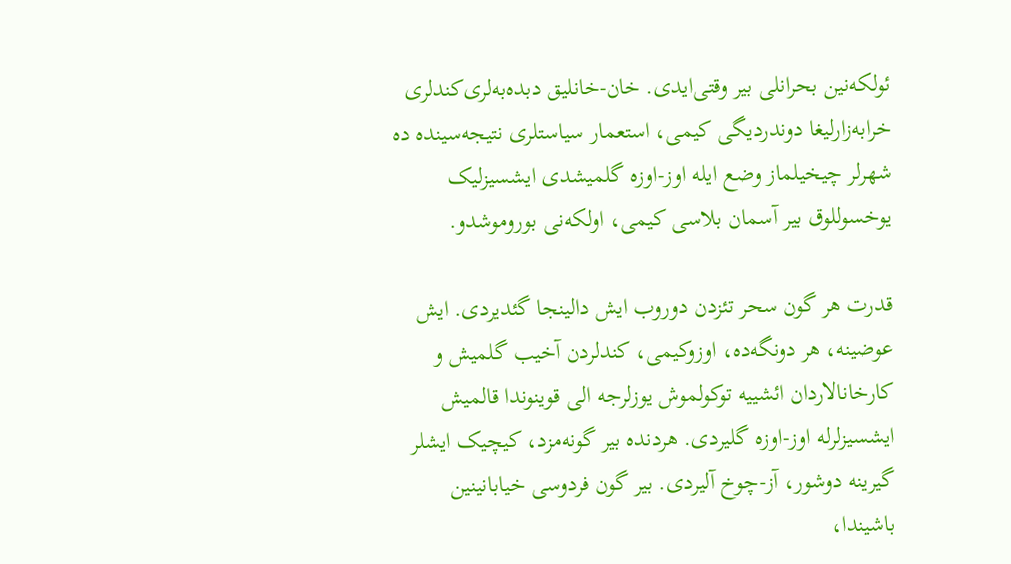ئولکه‌نین بحرانلی بیر وقتی‌ایدی. خان-خانلیق دبده‌به‌لری‌کندلری خرابه‌زارلیغا دوندردیگی کیمی، استعمار سیاستلری نتیجه‌سینده ده شهرلر چیخیلماز وضع ایله اوز-اوزه گلمیشدی ایشسیزلیک یوخسوللوق بیر آسمان بلاسی کیمی، اولکه‌نی بوروموشدو.

قدرت هر گون سحر تئزدن دوروب ایش دالینجا گئدیردی. ایش عوضینه، هر دونگه‌ده، اوزوکیمی، کندلردن آخیب گلمیش و کارخانالاردان ائشییه توکولموش یوزلرجه الی قوینوندا قالمیش ایشسیزلرله اوز-اوزه گلیردی. هردنده بیر گونه‌مزد، کیچیک ایشلر گیرینه دوشور، آز-چوخ آلیردی. بیر گون فردوسی خیابانینین باشیندا،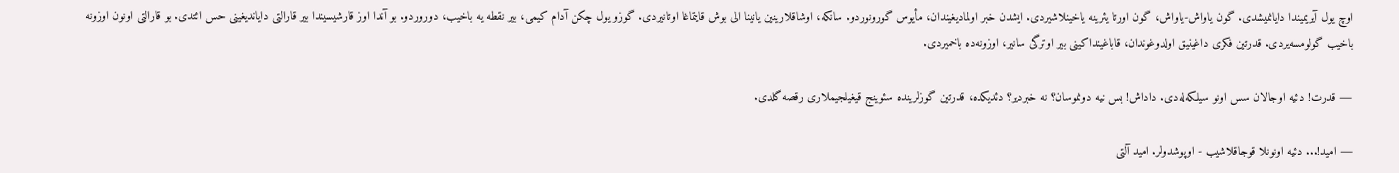اوچ یول آیریمیندا دایانمیشدی. گون یاواش-یاواش، گون اورتا یئرینه یاخینلاشیردی. ایشدن خبر اولمادیغیندان، مأیوس گورونوردو. سانکه، اوشاقلارینین یانینا الی بوش قایتماغا اوتانیردی. گوزو یول چکن آدام کیمی، بیر نقطه یه باخیب، دوروردو. بو آندا اوز قارشیسیندا بیر قارالتی دایاندیغینی حس ائتدی. بو قارالتی اونون اوزونه باخیب گولومسه‌یردی. قدرتین فکری داغینیق اولدوغوندان، قاباغینداکینی بیر اوترگی سانیر، اوزونه‌ده باخمیردی.

― قدرت! دئیه اوجالان سس اونو سیلکه‌له‌دی. داداش! بس نیه دونموسان؟ نه خبردیر؟ دئدیکده، قدرتین گوزلرینده سئوینج قیغیلجیملاری رقصه گلدی.

― امید!... دئیه اونونلا قوجاقلاشیب - اوپوشدولر. امید آلتی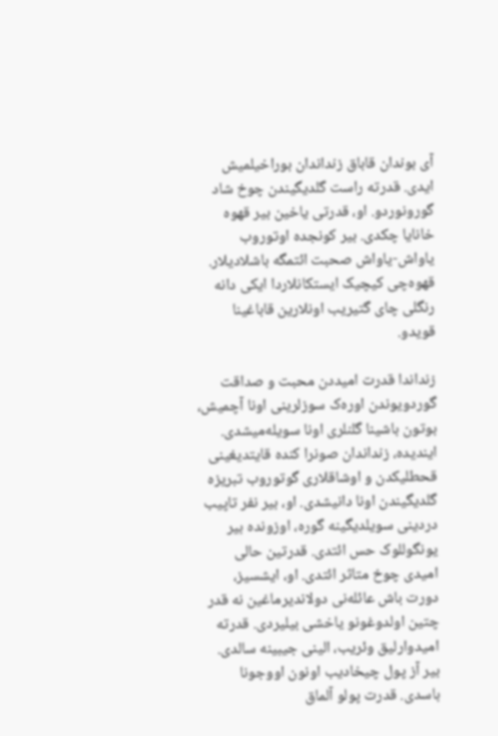آی بوندان قاباق زنداندان بوراخیلمیش ایدی. قدرته راست گلدیگیندن چوخ شاد گورونوردو. او، قدرتی یاخین بیر قهوه خانایا چکدی. بیر کونجده اوتوروب یاواش-یاواش صحبت ائتمگه باشلادیلار. قهوه‌چی کیچیک ایستکانلاردا ایکی دانه رنگلی چای گتیریب اونلارین قاباغینا قویدو.

زنداندا قدرت امیددن محبت و صداقت گوردویوندن اوره‌ک سوزلرینی اونا آچمیش، بوتون باشینا گلنلری اونا سویله‌میشدی. ایندیده، زنداندان صونرا کنده قایتدیغینی قحطلیکدن و اوشاقلاری گوتوروب تبریزه گلدیگیندن اونا دانیشدی. او، بیر نفر تاپیب دردینی سویلدیگینه گوره، اوزونده بیر یونگوللوک حس ائتدی. قدرتین حالی امیدی چوخ متاثر ائتدی. او، ایشسیز، دورت باش عائله‌نی دولاندیرماغین نه قدر چتین اولدوغونو یاخشی بیلیردی. قدرته امیدوارلیق وئریب، الینی جیبینه سالدی. بیر آز پول چیخادیب اونون اووجونا باسدی. قدرت پولو آلماق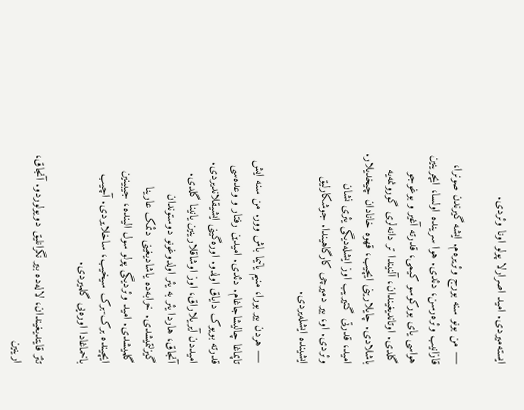ایسته‌میردی. امید اصرارلا پولو اونا وئردی.

― من بونو سنه بورج وئریره‌م. ایشه گیرندن صونرا، قازانیب وئره‌رسن، دئدی. هوا سرینده اولسا، ایچرینین هواسی یای بورکوسو کیمی، قدرته آغیر و بوغوجو گلدی. اوتاندیغیندان، آلنیندا تر دانه‌لری گورونمه‌یه باشلادی. چایلارینی ایچیب، قهوه خانادان چیخدیلار. امید، قدرتی گتیریب اوز ایشله‌دیگی یئری نشان وئردی. او، بیر دمیرچی کارگاهیندا. جوشکارلیق ایشینده ایشله‌یردی.

― هردن بیر بورا، منیم یانیما باش وور. من سنه ایش تاپماغا چالیشاجاغام. دئدی. امیدین رفتار و وعده‌سی قدرته بویوک دایاق اولدو. اوره‌گینی ایشیقلاندیردی. امیددن آیریلاراق، اوز اوشاقلارینین یانینا گلدی. آنجاق، هاردا یئر به یئر اولدوغونو دوستوندان گیزلتمیشدی. خرابه‌ده یاشادیغینی دئمک عارینا گلمیشدی. امید وئردیگی پولو سول الینده، جیبینین ایچینده برک-برک سیخیب، ساخلایردی. آچیب باخماغادا اور‌ه‌یی گلمیردی.

تئز قایتدیغیندان، لاله‌ده بیر نگرانلیق دویولوردو. آنجاق، ارینین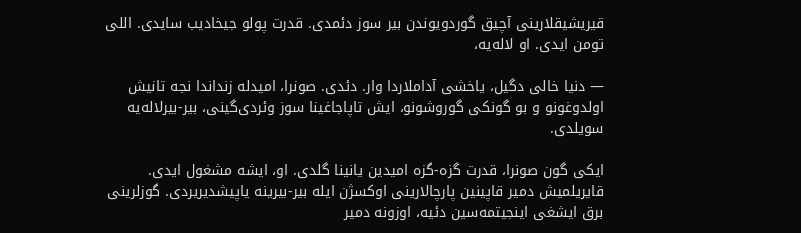قیریشیقلارینی آچیق گوردویوندن بیر سوز دئمدی. قدرت پولو جیخادیب سایدی. اللی تومن ایدی. او لاله‌یه،

― دنیا خالی دگیل، یاخشی آداملاردا وار. دئدی. صونرا، امیدله زنداندا نجه تانیش اولدوغونو و بو گونکی گوروشونو، ایش تاپاجاغینا سوز وئردی‌گینی، بیر-بیرلاله‌یه سویلدی.

ایکی گون صونرا، قدرت گزه-گزه امیدین یانینا گلدی. او، ایشه مشغول ایدی. قایریلمیش دمیر قاپینین پارچالارینی اوکسژن ایله بیر-بیرینه یاپیشدیریردی. گوزلرینی برق ایشغی اینجیتمه‌سین دئیه، اوزونه دمیر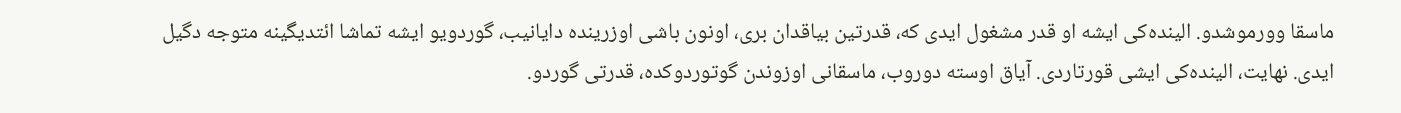ماسقا وورموشدو. الینده‌کی ایشه او قدر مشغول ایدی که، قدرتین بیاقدان بری، اونون باشی اوزرینده دایانیب، گوردویو ایشه تماشا ائتدیگینه متوجه دگیل ایدی. نهایت، الینده‌کی ایشی قورتاردی. آیاق اوسته دوروب، ماسقانی اوزوندن گوتوردوکده، قدرتی گوردو.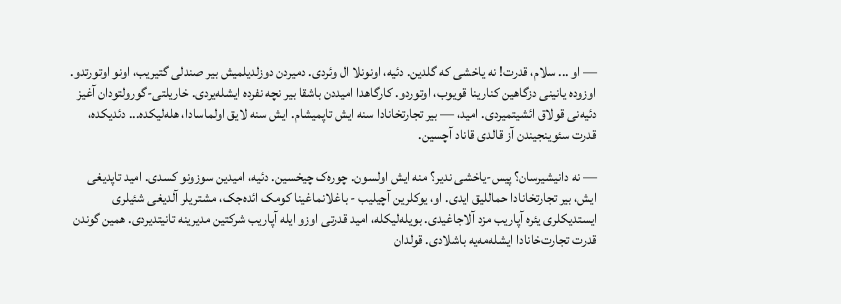― او ... سلام، قدرت! نه یاخشی که گلدین. دئیه، اونونلا ال وئردی. دمیردن دوزلدیلمیش بیر صندلی گتیریب، اونو اوتورتدو. اوزوده یانینی دزگاهین کنارینا قویوب، اوتوردو. کارگاهدا امیددن باشقا بیر نچه نفرده ایشله‌یردی. خاریلتی-گورولتودان آغیز دئیه‌نی قولاق ائشیتمیردی. امید، ― بیر تجارتخانادا سنه ایش تاپمیشام. ایش سنه لایق اولماسادا، هله‌لیکده... دئدیکده، قدرت سئوینجیندن آز قالدی قاناد آچسین.

― نه دانیشیرسان؟ پیس-یاخشی ندیر؟ منه ایش اولسون. چوره‌ک چیخسین. دئیه، امیدین سوزونو کسدی. امید تاپدیغی ایش، بیر تجارتخانادا حماللیق ایدی. او، یوکلرین آچیلیب - باغلانماغینا کومک ائده‌جک، مشتریلر آلدیغی شئیلری ایستدیکلری یئره آپاریب مزد آلاجاغیدی. بویله‌لیکله، امید قدرتی اوزو ایله آپاریب شرکتین مدیرینه تانیتدیردی. همین گوندن قدرت تجارت‌خانادا ایشله‌مه‌یه باشلادی. قولدان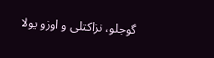گوجلو، نزاکتلی و اوزو یولا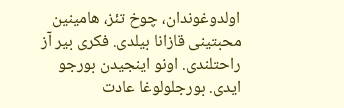اولدوغوندان، چوخ تئز، هامینین محبتینی قازانا بیلدی. فکری بیر آز راحتلندی. اونو اینجیدن بورجو ایدی. بورجلولوغا عادت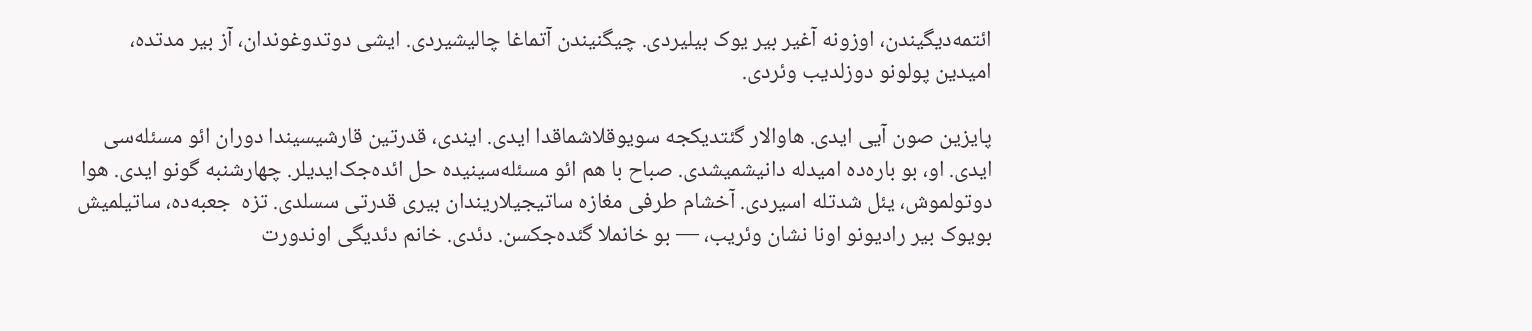ائتمه‌دیگیندن، اوزونه آغیر بیر یوک بیلیردی. چیگنیندن آتماغا چالیشیردی. ایشی دوتدوغوندان، آز بیر مدتده، امیدین پولونو دوزلدیب وئردی.

پایزین صون آیی ایدی. هاوالار گئتدیکجه سویوقلاشماقدا ایدی. ایندی، قدرتین قارشیسیندا دوران ائو مسئله‌سی ایدی. او، بو باره‌ده امیدله دانیشمیشدی. صباح با هم ائو مسئله‌سینیده حل ائده‌جک‌ایدیلر. چهارشنبه گونو ایدی. هوا دوتولموش، یئل شدتله اسیردی. آخشام طرفی مغازه ساتیجیلاریندان بیری قدرتی سسلدی. تزه  جعبه‌ده، ساتیلمیش بویوک بیر رادیونو اونا نشان وئریب، ― بو خانملا گئده‌جکسن. دئدی. خانم دئدیگی اوندورت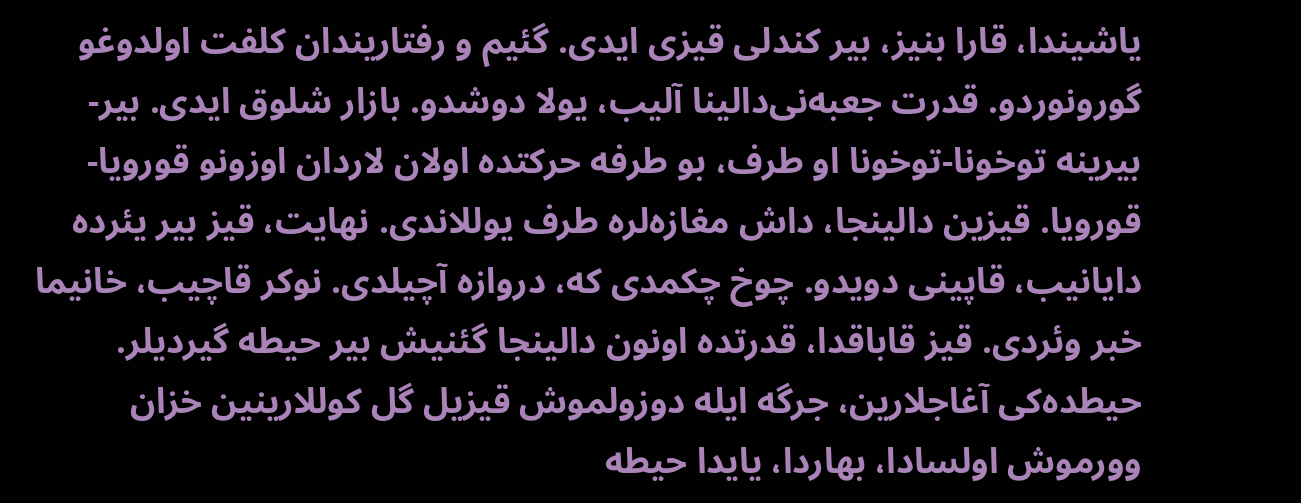یاشیندا، قارا بنیز، بیر کندلی قیزی ایدی. گئیم و رفتاریندان کلفت اولدوغو گورونوردو. قدرت جعبه‌نی‌دالینا آلیب، یولا دوشدو. بازار شلوق ایدی. بیر-بیرینه توخونا-توخونا او طرف، بو طرفه حرکتده اولان لاردان اوزونو قورویا-قورویا. قیزین دالینجا، داش مغازه‌لره طرف یوللاندی. نهایت، قیز بیر یئرده دایانیب، قاپینی دویدو. چوخ چکمدی که، دروازه آچیلدی. نوکر قاچیب، خانیما خبر وئردی. قیز قاباقدا، قدرتده اونون دالینجا گئنیش بیر حیطه گیردیلر. حیطده‌کی آغاجلارین، جرگه ایله دوزولموش قیزیل گل کوللارینین خزان وورموش اولسادا، بهاردا، یایدا حیطه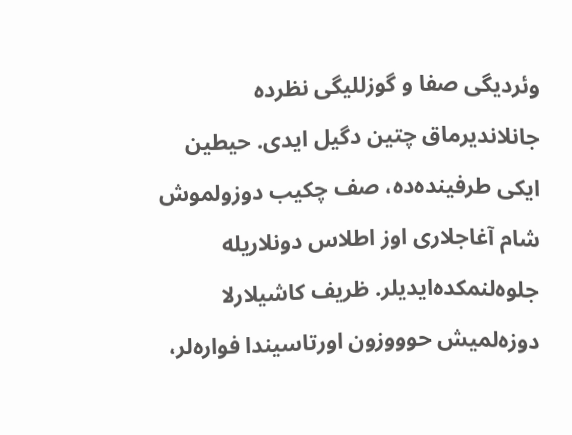وئردیگی صفا و گوزللیگی نظرده جانلاندیرماق چتین دگیل ایدی. حیطین ایکی طرفینده‌ده، صف چکیب دوزولموش شام آغاجلاری اوز اطلاس دونلاریله جلوه‌لنمکده‌ایدیلر. ظریف کاشیلارلا دوزه‌لمیش حوووزون اورتاسیندا فواره‌لر،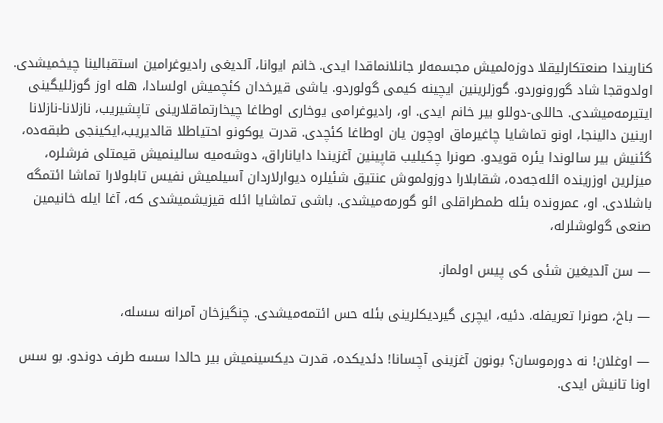کناریندا صنعتکارلیقلا دوزه‌لمیش مجسمه‌لر جانلانماقدا ایدی. خانم ایوانا، آلدیغی رادیوغرامین استقبالینا چیخمیشدی. اولدوقجا شاد گورونوردو. گوزلرینین ایچینه کیمی گولوردو. یاشی قیرخدان کئچمیش اولسادا، هله اوز گوزللیگینی ایتیرمه‌میشدی. حاللی-دوللو بیر خانم ایدی. او، رادیوغرامی یوخاری اوطاغا چیخارتماقلارینی تاپشیریب، نازلانا-نازلانا ارینین دالینجا، اونو تماشایا چاغیرماق اوچون یان اوطاغا کئچدی. قدرت یوکونو احتیاطلا قالدیریب،ایکینجی طبقه‌ده، گئنیش بیر سالوندا یئره قویدو. صونرا چکیلیب قاپینین آغزیندا دایاناراق، دوشه‌میه سالینمیش قیمتلی فرشلره، میزلرین اوزرینده ائله‌جه‌ده، شقابلارا دوزولموش عنتیق شئیلره دیوارلاردان آسیلمیش نفیس تابلولارا تماشا ائتمگه باشلادی. او، عمرونده بئله طمطراقلی ائو گورمه‌میشدی. باشی تماشایا ائله قیزیشمیشدی که، آغا ایله خانیمین صنعی گولوشلرله،

― سن آلدیغین شئی کی پیس اولماز.

― باخ، صونرا تعریفله. دئیه، ایچری گیردیکلرینی بئله حس ائتمه‌میشدی. چنگیزخان آمرانه سسله،

― اوغلان! نه دورموسان؟ بونون آغزینی آچسانا! دئدیکده، قدرت دیکسینمیش بیر حالدا سسه طرف دوندو. بو سس اونا تانیش ایدی.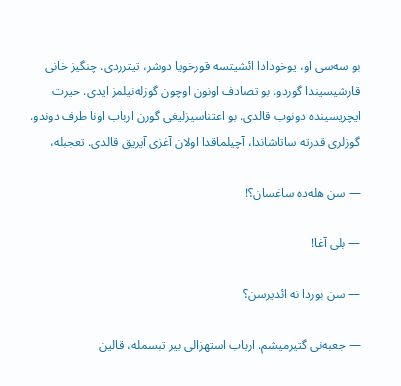بو سه‌سی او، یوخودادا ائشیتسه قورخویا دوشر، تیترردی. چنگیز خانی قارشیسیندا گوردو. بو تصادف اونون اوچون گوزله‌نیلمز ایدی. حیرت ایچریسینده دونوب قالدی. بو اعتناسیزلیغی گورن ارباب اونا طرف دوندو. گوزلری قدرته ساتاشاندا، آچیلماقدا اولان آغزی آیریق قالدی. تعجبله،

― سن هله‌ده ساغسان؟!

― بلی آغا!

― سن بوردا نه ائدیرسن؟

― جعبه‌نی گتیرمیشم. ارباب استهزالی بیر تبسمله، قالین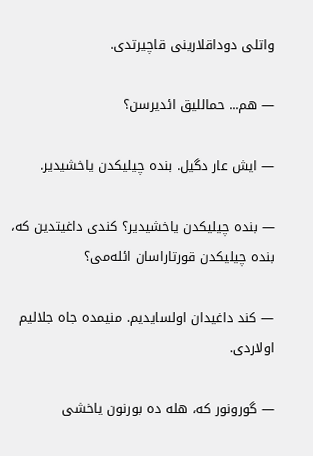واتلی دوداقلارینی قاچیرتدی.

― هم... حماللیق ائدیرسن؟

― ایش عار دگیل. بنده چیلیکدن یاخشیدیر.

― بنده چیلیکدن یاخشیدیر؟ کندی داغیتدین که، بنده چیلیکدن قورتاراسان ائله‌می؟

― کند داغیدان اولسایدیم. منیمده جاه جلالیم اولاردی.

― گورونور که، هله ده بورنون یاخشی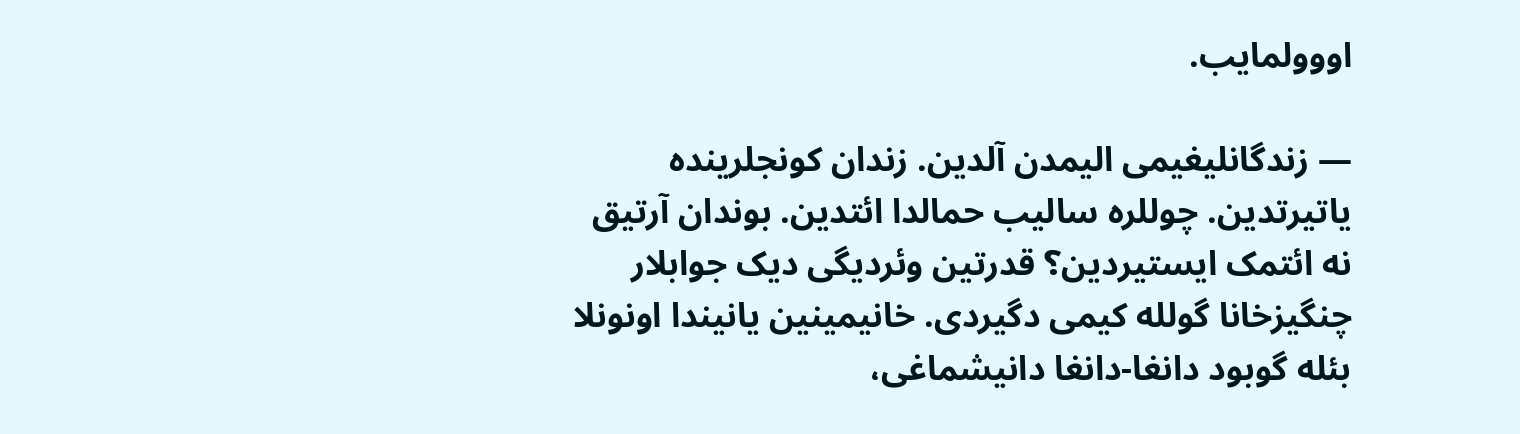اووولمایب.

― زندگانلیغیمی الیمدن آلدین. زندان کونجلرینده یاتیرتدین. چوللره سالیب حمالدا ائتدین. بوندان آرتیق نه ائتمک ایستیردین؟ قدرتین وئردیگی دیک جوابلار چنگیزخانا گولله کیمی دگیردی. خانیمینین یانیندا اونونلا بئله گوبود دانغا-دانغا دانیشماغی،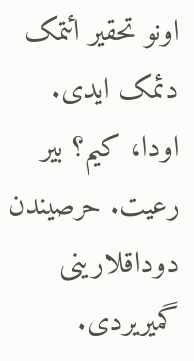اونو تحقیر ائتمک دئمک ایدی. اودا، کیم؟ بیر رعیت. حرصیندن دوداقلارینی گمیریردی.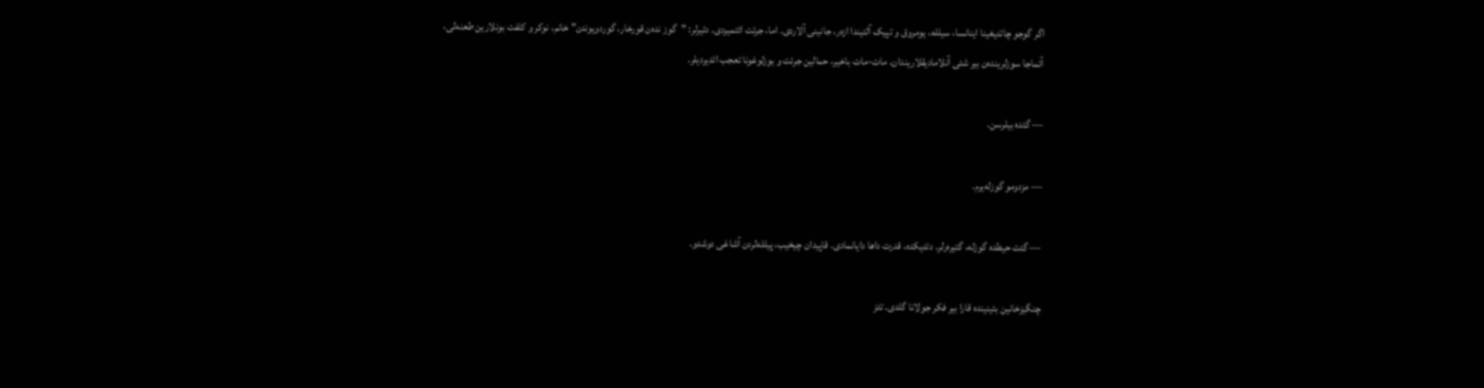اگر گوجو چاتدیغینا اینانسا، سیلله، یومروق و تپیک آلتیندا ازه‌ر، جانینی آلاردی. اما، جرئت ائتمیردی. دئیرلر: "گوز نده‌ن قورخار، گوردویوندن" خانم، نوکر و کلفت بونلارین طعنه‌لی، آتماجا سوزلرینده‌ن بیر شئی آنلامادیقلاریندان، مات-مات باخیر، حمالین جرئت و بوزلوغونا تعجب ائدیردیلر.

― گئده بیلرسن.

― مزدومو گوزله‌یر‌م.

― گئت حیطده گوزله، گتیره‌رلر. دئدیکده، قدرت داها دایانمادی. قاپیدان چیخیب، پیلله‌لردن آشاغی دوشدو.

چنگیزخانین بئینینده قارا بیر فکر جولانا گلدی. تئز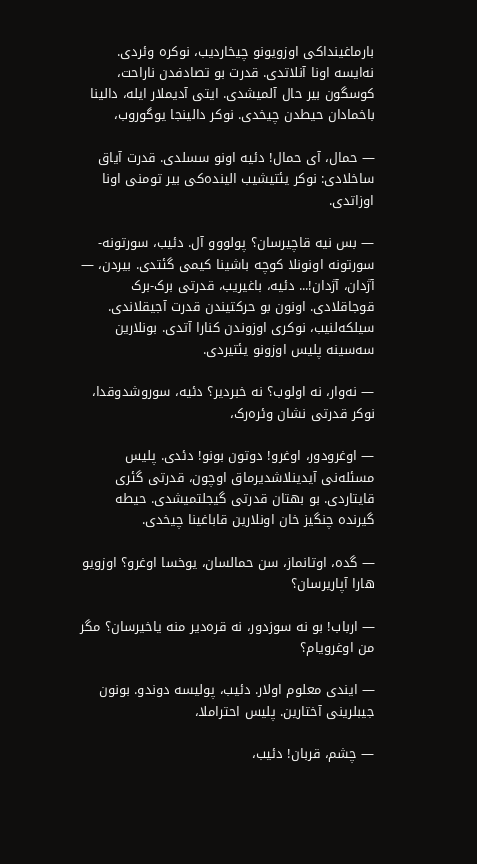بارماغینداکی اوزویونو چیخاردیب، نوکره وئردی. نه‌ایسه اونا آنلاتدی. قدرت بو تصادفدن ناراحت، کوسگون بیر حال آلمیشدی. ایتی آدیملار ایله، دالینا باخمادان حیطدن چیخدی. نوکر دالینجا یوگوروب،

― حمال، آی حمال! دئیه اونو سسلدی. قدرت آیاق ساخلادی: نوکر یئتیشیب الینده‌کی بیر تومنی اونا اوزاتدی.

― بس نیه قاچیرسان؟ پولووو آل. دئیب، سورتونه-سورتونه اونونلا کوچه باشینا کیمی گئتدی. بیردن، ― آژدان، آژدان!... دئیه، باغیریب، قدرتی برک-برک قوجاقلادی. اونون بو حرکتیندن قدرت آجیقلاندی. سیلکه‌لنیب، نوکری اوزوندن کنارا آتدی. بونلارین سه‌سینه پلیس اوزونو یئتیردی.

― نه‌وار، نه اولوب؟ نه خبردیر؟ دئیه، سوروشدوقدا، نوکر قدرتی نشان وئره‌رک،

― اوغرودور، اوغرو! دوتون بونو! دئدی. پلیس مسئله‌نی آیدینلاشدیرماق اوچون، قدرتی گئری قایتاردی. بو بهتان قدرتی گیجلتمیشدی. حیطه گیرنده چنگیز خان اونلارین قاباغینا چیخدی.

― گده، اوتانماز، سن حمالسان، یوخسا اوغرو؟ اوزویو هارا آپاریرسان؟

― ارباب! بو نه سوزدور، نه قره‌دیر منه یاخیرسان؟ مگر من اوغرویام؟

― ایندی معلوم اولار. دئیب، پولیسه دوندو. بونون جیبلرینی آختارین. پلیس احتراملا،

― چشم، قربان! دئیب،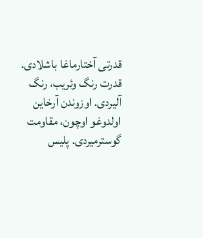قدرتی آختارماغا باشلادی. قدرت رنگ وئریب، رنگ آلیردی. اوزوندن آرخاین اولدوغو اوچون، مقاومت گوسترمیردی. پلیس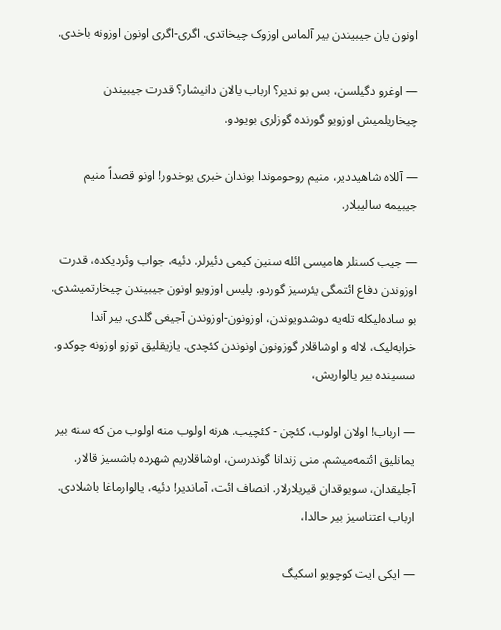اونون یان جیبیندن بیر آلماس اوزوک چیخاتدی. اگری-اگری اونون اوزونه باخدی.

― اوغرو دگیلسن، بس بو ندیر؟ ارباب یالان دانیشار؟ قدرت جیبیندن چیخاریلمیش اوزویو گورنده گوزلری بویودو.

― آللاه شاهیددیر، منیم روحوموندا بوندان خبری یوخدور! اونو قصداً منیم جیبیمه سالیبلار.

― جیب کسنلر هامیسی ائله سنین کیمی دئیرلر. دئیه، جواب وئردیکده، قدرت اوزوندن دفاع ائتمگی یئرسیز گوردو. پلیس اوزویو اونون جیبیندن چیخارتمیشدی. بو ساده‌لیکله تله‌یه دوشدویوندن، اوزونون-اوزوندن آجیغی گلدی. بیر آندا خرابه‌لیک، لاله و اوشاقلار گوزونون اونوندن کئچدی. یازیقلیق توزو اوزونه چوکدو. سسینده بیر یالواریش،

― ارباب! اولان اولوب، کئچن - کئچیب. هرنه اولوب منه اولوب من که سنه بیر یمانلیق ائتمه‌میشم. منی زندانا گوندرسن، اوشاقلاریم شهرده باشسیز قالار. آجلیقدان، سویوقدان قیریلارلار. انصاف ائت، آماندیر! دئیه، یالوارماغا باشلادی. ارباب اعتناسیز بیر حالدا،

― ایکی ایت کوچویو اسکیگ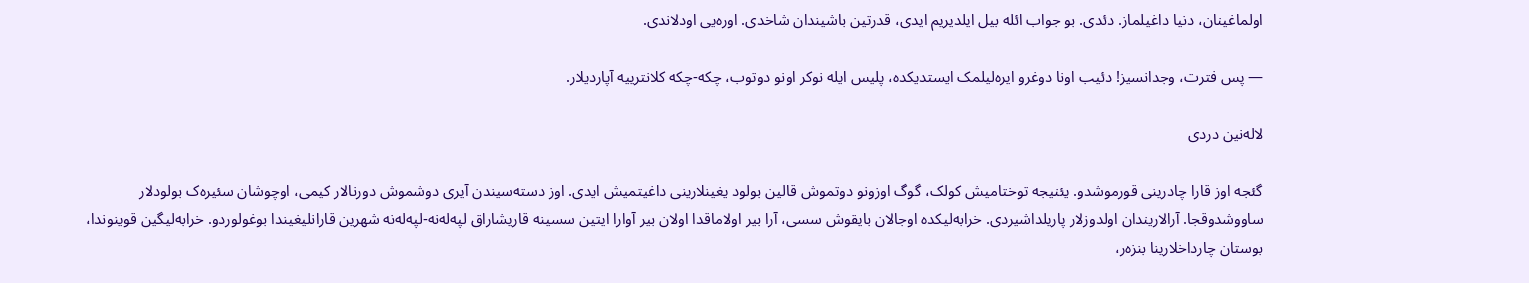اولماغینان، دنیا داغیلماز. دئدی. بو جواب ائله بیل ایلدیریم ایدی، قدرتین باشیندان شاخدی. اوره‌یی اودلاندی.

― پس فترت، وجدانسیز! دئیب اونا دوغرو ایر‌ه‌لیلمک ایستدیکده، پلیس ایله نوکر اونو دوتوب، چکه-چکه کلانترییه آپاردیلار.

لاله‌نین دردی

گئجه اوز قارا چادرینی قورموشدو. یئنیجه توختامیش کولک، گوگ اوزونو دوتموش قالین بولود یغینلارینی داغیتمیش ایدی. اوز دسته‌سیندن آیری دوشموش دورنالار کیمی، اوچوشان سئیره‌ک بولودلار ساووشدوقجا. آرالاریندان اولدوزلار پاریلداشیردی. خرابه‌لیکده اوجالان بایقوش سسی، آرا بیر اولاماقدا اولان بیر آوارا ایتین سسینه قاریشاراق لپه‌له‌نه-لپه‌له‌نه شهرین قارانلیغیندا بوغولوردو. خرابه‌لیگین قوینوندا، بوستان چارداخلارینا بنزه‌ر،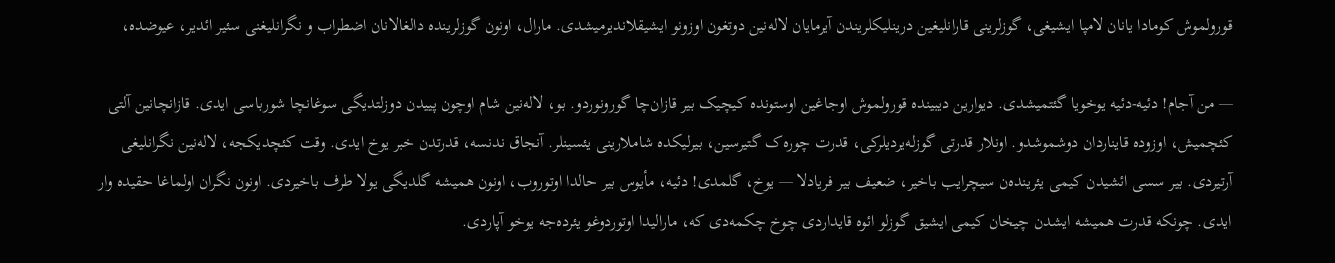قورولموش کومادا یانان لامپا ایشیغی، گوزلرینی قارانلیغین درینلیکلریندن آیرمایان لاله‌نین دوتغون اوزونو ایشیقلاندیرمیشدی. مارال، اونون گوزلرینده دالغالانان اضطراب و نگرانلیغنی سئیر ائدیر، عیوضده،

― من آجام! دئیه-دئیه یوخویا گئتمیشدی. دیوارین دیبینده قورولموش اوجاغین اوستونده کیچیک بیر قازان‌چا گورونوردو. بو، لاله‌نین شام اوچون پییدن دوزلتدیگی سوغانچا شورباسی ایدی. قازانچانین آلتی کئچمیش، اوزوده قایناردان دوشموشدو. اونلار قدرتی گوزله‌یردیلرکی، قدرت چوره‌ک گتیرسین، بیرلیکده شاملارینی یئسینلر. آنجاق ندنسه، قدرتدن خبر یوخ ایدی. وقت کئچدیکجه، لاله‌نین نگرانلیغی آرتیردی. بیر سسی ائشیدن کیمی یئرینده‌ن سیچرایب باخیر، ضعیف بیر فریادلا ― یوخ، گلمدی! دئیه، مأیوس بیر حالدا اوتوروب، اونون همیشه گلدیگی یولا طرف باخیردی. اونون نگران اولماغا حقیده وار ایدی. چونکه قدرت همیشه ایشدن چیخان کیمی ایشیق گوزلو ائوه قایداردی چوخ چکمه‌دی که، مارالیدا اوتوردوغو یئرده‌جه یوخو آپاردی.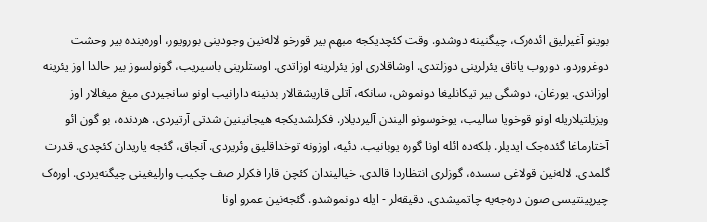بوینو آغیرلیق ائده‌رک، چیگنینه دوشدو. وقت کئچدیکجه مبهم بیر قورخو لاله‌نین وجودینی بورویور، اوره‌ینده بیر وحشت دوغروردو. دوروب یاتاق یئرلرینی دوزلتدی. اوشاقلاری اوز یئرلرینه اوزاتدی. اوستلرینی باسیریب، گونولسوز بیر حالدا اوز یئرینه اوزاندی. یورغان، دوشگی بیر تیکانلیغا دونموش، سانکه، آتلی قاریشقالار بدنینه دارانیب اونو سانجیردی میغ میغالار اوز ویزیلتیلاریله اونو قوخویا سالیب، یوخوسونو الیندن آلیردیلار. فکرلشدیکجه هیجانینین شدتی آرتیردی. هردنده، بو گون ائو آختارماغا گئده‌جک ایدیلر. بلکه‌ده ائله اونا گوره یوبانیب. دئیه، اوزونه توخداقلیق وئریردی. آنجاق، گئجه یاریدان کئچدی. قدرت گلمدی. لاله‌نین قولاغی سسده، گوزلری انتظاردا قالدی. خیالیندان کئچن قارا فکرلر صف چکیب وارلیغینی چیگنه‌یردی. اوره‌ک چیرپینتیسی صون دره‌جه‌یه چاتمیشدی. دقیقه‌لر - ایله دونموشدو. گئجه‌نین عمرو اونا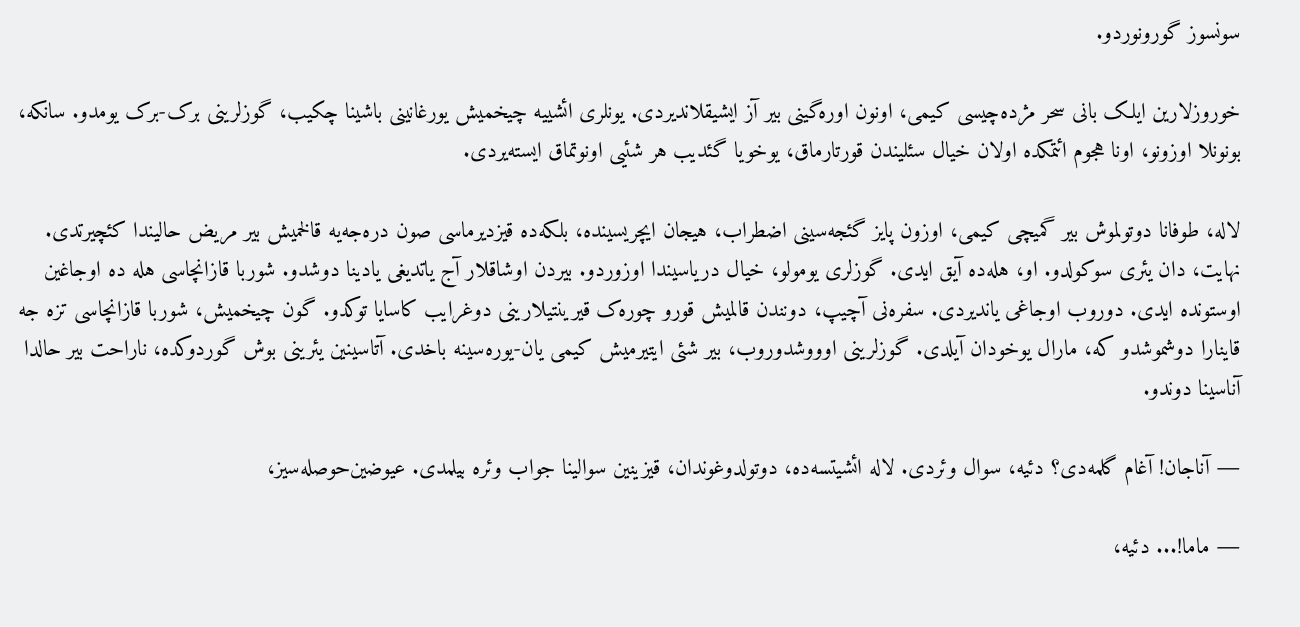سونسوز گورونوردو.

خوروزلارین ایلک بانی سحر مژده‌چیسی کیمی، اونون اوره‌گینی بیر آز ایشیقلاندیردی. یونلری ائشییه چیخمیش یورغانینی باشینا چکیب، گوزلرینی برک-برک یومدو. سانکه، بونونلا اوزونو، اونا هجوم ائتمکده اولان خیال سئلیندن قورتارماق، یوخویا گئدیب هر شئیی اونوتماق ایسته‌یردی.

لاله، طوفانا دوتولموش بیر گمیچی کیمی، اوزون پایز گئجه‌سینی اضطراب، هیجان ایچریسینده، بلکه‌ده قیزدیرماسی صون دره‌جه‌یه قالخمیش بیر مریض حالیندا کئچیرتدی. نهایت، دان یئری سوکولدو. او، هله‌ده آیق ایدی. گوزلری یومولو، خیال دریاسیندا اوزوردو. بیردن اوشاقلار آج یاتدیغی یادینا دوشدو. شوربا قازانچاسی هله ده اوجاغین اوستونده ایدی. دوروب اوجاغی یاندیردی. سفره‌نی آچیپ، دونندن قالمیش قورو چوره‌ک قیرینتیلارینی دوغرایب کاسایا توکدو. گون چیخمیش، شوربا قازانچاسی تزه جه قاینارا دوشموشدو که، مارال یوخودان آیلدی. گوزلرینی اوووشدوروب، بیر شئی ایتیرمیش کیمی یان-یوره‌سینه باخدی. آتاسینین یئرینی بوش گوردوکده، ناراحت بیر حالدا آناسینا دوندو.

― آناجان! آغام گلمه‌دی؟ دئیه، سوال وئردی. لاله ائشیتسه‌ده، دوتولدوغوندان، قیزینین سوالینا جواب وئره بیلمدی. عیوضین‌حوصله‌سیز،

― ماما!... دئیه،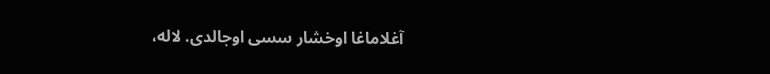آغلاماغا اوخشار سسی اوجالدی. لاله،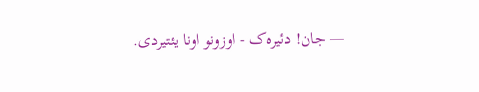― جان! دئیره‌ک - اوزونو اونا یئتیردی.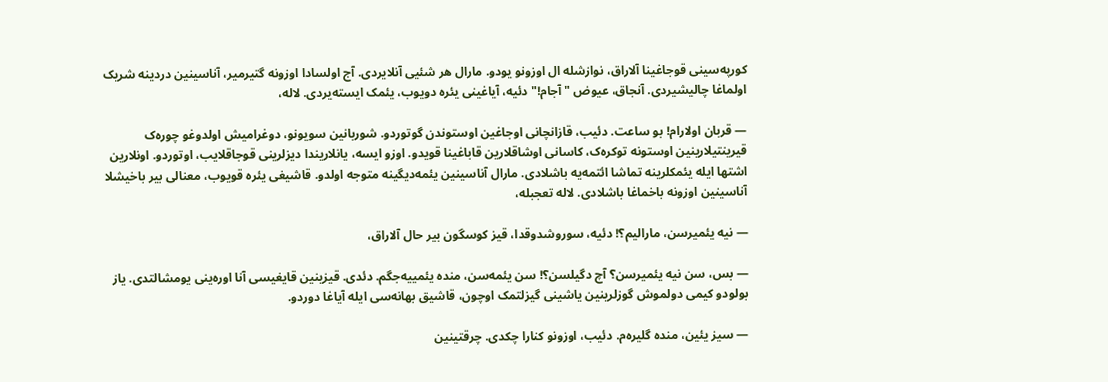کورپه‌سینی قوجاغینا آلاراق، نوازشله ال اوزونو یودو. مارال هر شئیی آنلایردی. آج اولسادا اوزونه گتیرمیر، آناسینین دردینه شریک اولماغا چالیشیردی. آنجاق، عیوض " آجام!"دئیه، آیاغینی یئره دویوب، یئمک ایسته‌یردی. لاله،

― قربان اولارام! بو ساعت. دئیب، قازانچانی اوجاغین اوستوندن گوتوردو. شوربانین سویونو، دوغرامیش اولدوغو چوره‌ک قیرینتیلارینین اوستونه توکره‌ک، کاسانی اوشاقلارین قاباغینا قویدو. اوزو ایسه، یانلاریندا دیزلرینی قوجاقلایب، اوتوردو. اونلارین اشتها ایله یئمکلرینه تماشا ائتمه‌یه باشلادی. مارال آناسینین یئمه‌دیگینه متوجه اولدو. قاشیغی یئره قویوب، معنالی بیر باخیشلا آناسینین اوزونه باخماغا باشلادی. لاله تعجبله،

― نیه یئمیرسن، مارالیم؟! دئیه، سوروشدوقدا، قیز کوسگون بیر حال آلاراق،

― بس، سن نیه یئمیرسن؟ آچ دگیلسن؟! سن یئمه‌سن، منده یئمییه‌جگم. دئدی. قیزینین قایغیسی آنا اوره‌ینی یومشالتدی. یاز بولودو کیمی دولموش گوزلرینین یاشینی گیزلتمک اوچون، قاشیق بهانه‌سی ایله آیاغا دوردو.

― سیز یئین، منده گلیره‌م. دئیب، اوزونو کنارا چکدی. چرقتینین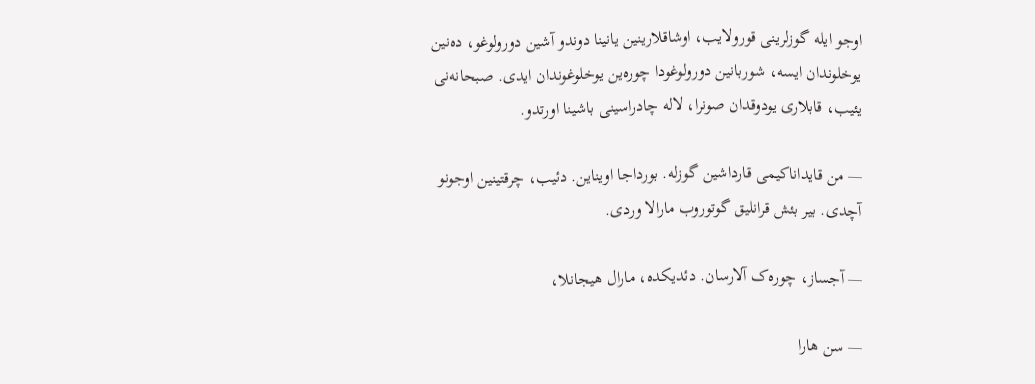اوجو ایله گوزلرینی قورولایب، اوشاقلارینین یانینا دوندو آشین دورولوغو، ده‌نین یوخلوندان ایسه، شوربانین دورولوغودا چوره‌ین یوخلوغوندان ایدی. صبحانه‌نی یئیب، قابلاری یودوقدان صونرا، لاله چادراسینی باشینا اورتدو.

― من قایداناکیمی قارداشین گوزله. بورداجا اویناین. دئیب، چرقتینین اوجونو آچدی. بیر بئش قرانلیق گوتوروب مارالا وردی.

― آجساز، چوره‌ک آلارسان. دئدیکده، مارال هیجانلا،

― سن هارا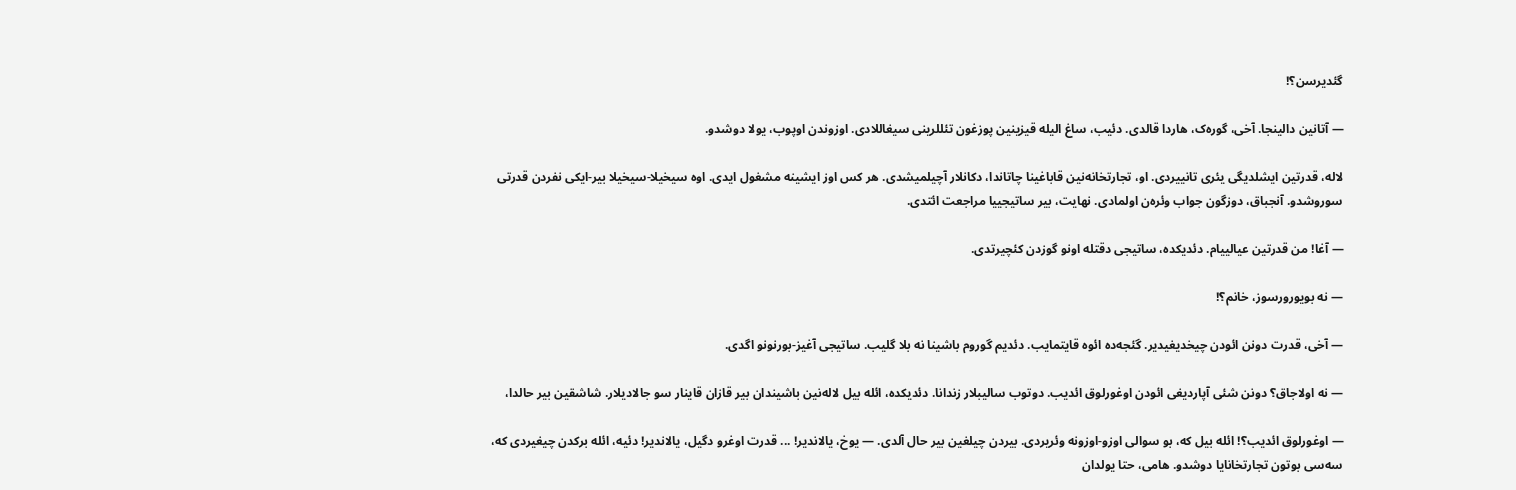گئدیرسن؟!

― آتانین دالینجا. آخی، گوره‌ک، هاردا قالدی. دئیب، ساغ الیله قیزینین پوزغون تئللرینی سیغاللادی. اوزوندن اوپوب، یولا دوشدو.

لاله، قدرتین ایشلدیگی یئری تانییردی. او، تجارتخانه‌نین قاباغینا چاتاندا، دکانلار آچیلمیشدی. هر کس اوز ایشینه مشغول ایدی. اوه سیخیلا-سیخیلا بیر-ایکی نفردن قدرتی سوروشدو. آنجباق، دوزگون جواب وئره‌ن اولمادی. نهایت، بیر ساتیجییا مراجعت ائتدی.

― آغا! من قدرتین عیالییام. دئدیکده، ساتیجی دقتله اونو گوزدن کئچیرتدی.

― نه بویورورسوز، خانم؟!

― آخی، قدرت دونن ائودن چیخدیغیدیر. گئجه‌ده ائوه قایتمایب. دئدیم گوروم باشینا نه بلا گلیب. ساتیجی آغیز-بورنونو اگدی.

― نه اولاجاق؟ دونن شئی آپاردیغی ائودن اوغورلوق ائدیب. دوتوب سالیبلار زندانا. دئدیکده، ائله بیل لاله‌نین باشیندان بیر قازان قاینار سو جالادیلار. شاشقین بیر حالدا،

― اوغورلوق ائدیب؟! ائله بیل که، بو سوالی اوزو-اوزونه وئریردی. بیردن چیلغین بیر حال آلدی. ― یوخ، یالاندیر! ... قدرت اوغرو دگیل، یالاندیر! دئیه، ائله برکدن چیغیردی که، سه‌سی بوتون تجارتخانایا دوشدو. هامی، حتا یولدان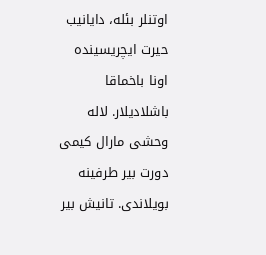اوتنلر بئله، دایانیب حیرت ایچریسینده اونا باخماقا باشلادیلار. لاله وحشی مارال کیمی دورت بیر طرفینه بویلاندی. تانیش بیر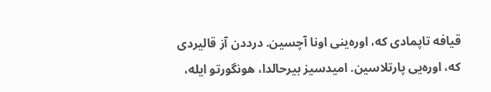قیافه تاپمادی که، اوره‌ینی اونا آچسین. درددن آز قالیردی که، اوره‌یی پارتلاسین. امیدسیز بیرحالدا، هونگورتو ایله،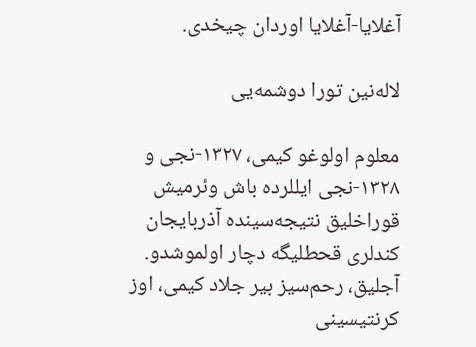آغلایا-آغلایا اوردان چیخدی.

لاله‌نین تورا دوشمه‌یی

معلوم اولوغو کیمی، ۱۳۲۷-نجی و ۱۳۲۸-نجی ایللرده باش وئرمیش قوراخلیق نتیجه‌سینده آذربایجان کندلری قحطلیگه دچار اولموشدو. آجلیق، رحم‌سیز بیر جلاد کیمی، اوز کرنتیسینی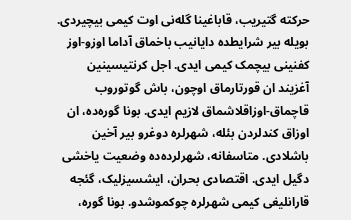حرکته گتیریب، قاباغینا گله‌نی اوت کیمی بیچیردی. بویله بیر شرایطده دایانیب باخماق آداما اوزو-اوز کفنینی بیچمک کیمی ایدی. اجل کرنتیسینین آغزیند ان قورتارماق اوچون، باش گوتوروب قاچماق-اوزاقلاشماق لازیم ایدی. بونا گوره‌ده، ان اوزاق کندلردن بئله، شهرلره دوغرو بیر آخین باشلادی. متاسفانه، شهرلرده‌ده وضعیت یاخشی دگیل ایدی. اقتصادی بحران، ایشسیزلیک، گئجه قارانلیغی کیمی شهرلره چوکموشدو. بونا گوره،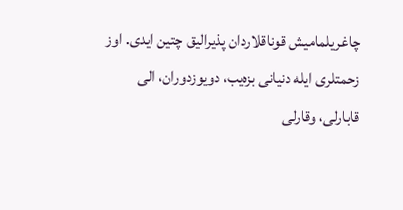چاغریلمامیش قوناقلاردان پذیرالیق چتین ایدی. اوز زحمتلری ایله دنیانی بزه‌یب، دویوزدوران، الی قابارلی، وقارلی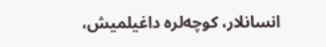انسانلار، کوچه‌لره داغیلمیش،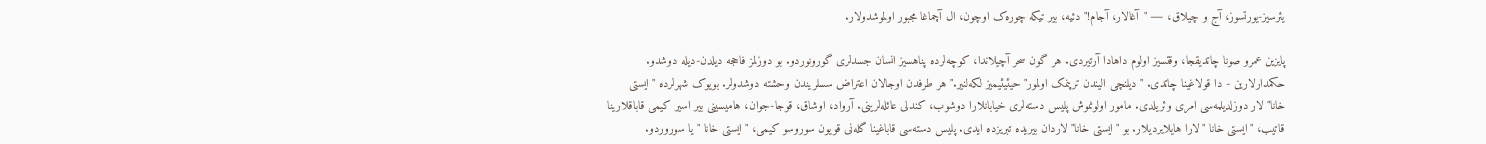یئرسیز-یورتسوز، آج و چیلاق، ― "آغالار، آجام!" دئیه، بیر تیکه چوره‌ک اوچون، ال آچماغا مجبور اولموشدولار.

پایزین عمرو صونا چاتدیقجا، وقتسیز اولوم داهادا آرتیردی. هر گون سحر آچیلاندا، کوچه‌لرده پناهسیز انسان جسدلری گورونوردو. بو دوزلمز فاحجه دیلدن-دیله دوشدو. حکمدارلارین - دا قولاغینا چاتدی. "دیلنچی الیندن ترپنمک اولمور" حیئیثیمیز لکه‌لنیر." هر طرفدن اوجالان اعتراض سسلریندن وحشته دوشدولر. بویوک شهرلرده "ایستی خانا"لار دوزلدیلمه‌سی امری وئریلدی. مامور اولونموش پلیس دسته‌لری خیابانلارا دوشوب، کندلی عائله‌لرینی. آرواد، اوشاق، قوجا-جوان، هامیسینی بیر اسیر کیمی قاباقلارینا قاتیب، "ایستی خانا "لارا هایلایردیلار. بو "ایستی خانا"لاردان بیریده تبریزده ایدی. پلیس دسته‌سی قاباغینا گله‌نی قویون سوروسو کیمی، "ایستی خانا "یا سوروردو.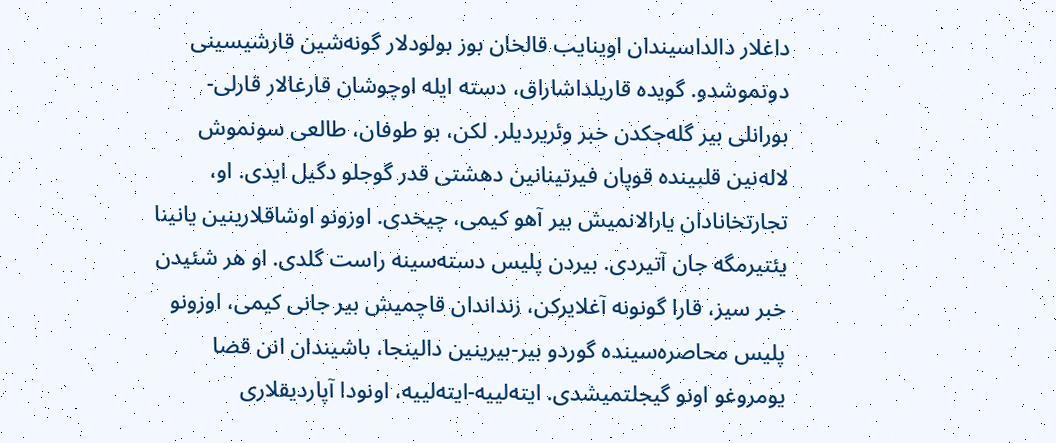داغلار دالداسیندان اوینایب قالخان بوز بولودلار گونه‌شین قارشیسینی دوتموشدو. گویده قاریلداشاراق، دسته ایله اوچوشان قارغالار قارلی-بورانلی بیر گله‌جکدن خبر وئریردیلر. لکن، بو طوفان، طالعی سونموش لاله‌نین قلبینده قوپان فیرتینانین دهشتی قدر گوجلو دگیل ایدی. او، تجارتخانادان یارالانمیش بیر آهو کیمی، چیخدی. اوزونو اوشاقلارینین یانینا یئتیرمگه جان آتیردی. بیردن پلیس دسته‌سینه راست گلدی. او هر شئیدن خبر سیز، قارا گونونه آغلایرکن، زنداندان قاچمیش بیر جانی کیمی، اوزونو پلیس محاصره‌سینده گوردو بیر-بیرینین دالینجا، باشیندان انن قضا یومروغو اونو گیجلتمیشدی. ایته‌لییه-ایته‌لییه، اونودا آپاردیقلاری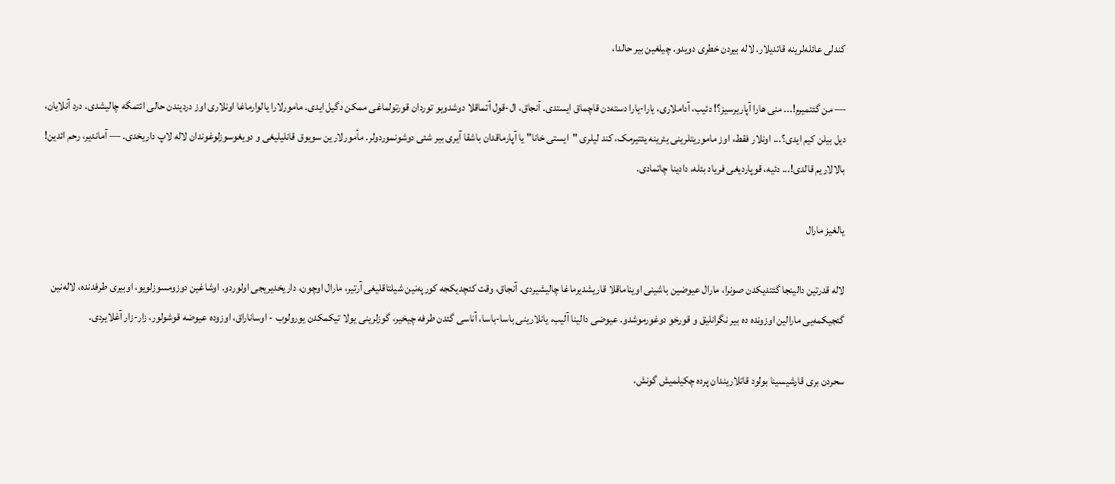کندلی عائله‌لرینه قاتدیلار. لاله بیردن خطری دویدو. چیلغین بیر حالدا،

― من گئتمیرم!... منی هارا آپاریرسیز؟! دئیب، آداملاری، یارا-یارا دسته‌دن قاچماق ایستدی. آنجاق، ال-قول آتماقلا دوشدویو توردان قورتولماغی ممکن دگیل ایدی. مامورلارا یالوارماغا اونلاری اوز دردیندن حالی ائتمگه چالیشدی. درد آنلایان، دیل بیلن کیم ایدی؟... اونلار فقط، اوز ماموریتلرینی یئرینه یئتیرمک، کند لیلری "ایستی خانا" یا آپارماقدان باشقا آیری بیر شئی دوشونموردولر. مأمورلارین سویوق قانلیلیغی و دویغوسوزلوغوندان لاله لاپ داریخدی. ― آماندیر، رحم ائدین! بالالاریم قالدی!... دئیه، قوپاردیغی فریاد بئله، دادینا چاتمادی.

یالغیز مارال

لاله قدرتین دالینجا گئتدیکدن صونرا، مارال عیوضین باشینی اویناماقلا قاریشدیرماغا چالیشیردی. آنجاق، وقت کئچدیکجه کورپه‌نین شیلتاقلیغی آرتیر، مارال اوچون، داریخدیریجی اولوردو. اوشاغین دوزومسوزلویو، اوبیری طرفدنده، لاله‌نین گئجیکمه‌یی مارالین اوزونده ده بیر نگرانلیق و قورخو دوغورموشدو. عیوضی دالینا آلیب، یانلارینی باسا-باسا، آناسی گئدن طرفه چیخیر، گوزلرینی یولا تیکمکدن یورولوب - اوساناراق، اوزوده عیوضه قوشولور، زار-زار آغلایردی.

سحردن بری قارشیسینا بولود قاتلاریندان پرده چکیلمیش گونش،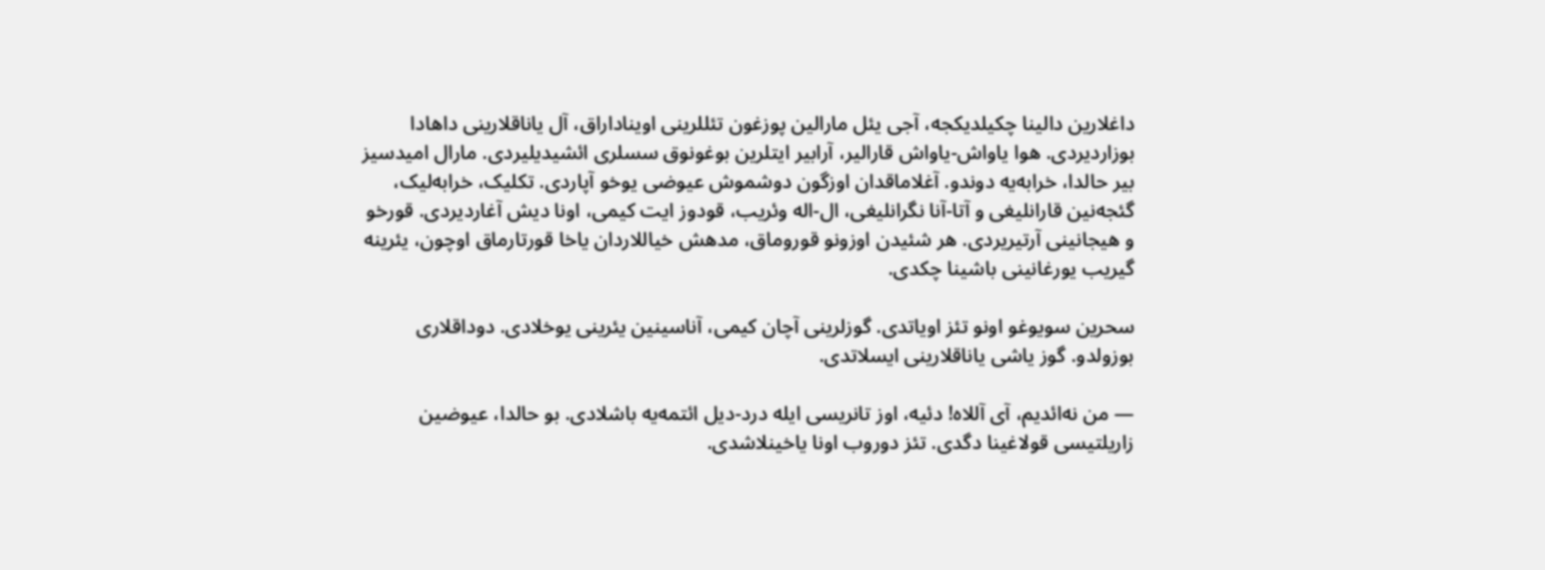داغلارین دالینا چکیلدیکجه، آجی یئل مارالین پوزغون تئللرینی اویناداراق، آل یاناقلارینی داهادا بوزاردیردی. هوا یاواش-یاواش قارالیر، آرابیر ایتلرین بوغونوق سسلری ائشیدیلیردی. مارال امیدسیز بیر حالدا، خرابه‌یه دوندو. آغلاماقدان اوزگون دوشموش عیوضی یوخو آپاردی. تکلیک، خرابه‌لیک، گئجه‌نین قارانلیغی و آتا-آنا نگرانلیغی، ال-اله وئریب، قودوز ایت کیمی، اونا دیش آغاردیردی. قورخو و هیجانینی آرتیریردی. هر شئیدن اوزونو قوروماق، مدهش خیاللاردان یاخا قورتارماق اوچون، یئرینه گیریب یورغانینی باشینا چکدی.

سحرین سویوغو اونو تئز اویاتدی. گوزلرینی آچان کیمی، آناسینین یئرینی یوخلادی. دوداقلاری بوزولدو. گوز یاشی یاناقلارینی ایسلاتدی.

― من نه‌ائدیم، آی آللاه! دئیه، اوز تانریسی ایله درد-دیل ائتمه‌یه باشلادی. بو حالدا، عیوضین زاریلتیسی قولاغینا دگدی. تئز دوروب اونا یاخینلاشدی.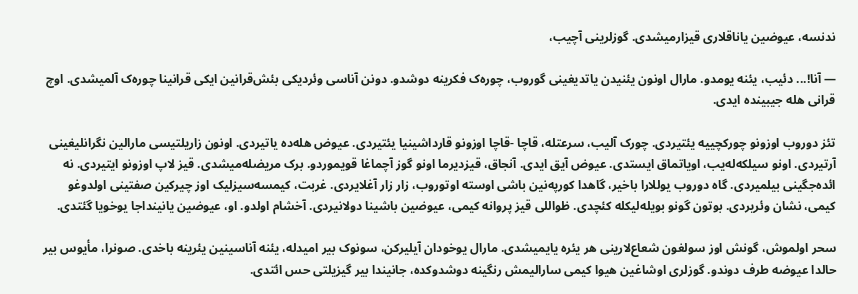ندنسه، عیوضین یاناقلاری قیزارمیشدی. گوزلرینی آچیب،

― آنا!... دئیب، یئنه یومدو. مارال اونون یئنیدن یاتدیغینی گوروب، چوره‌ک فکرینه دوشدو. دونن آناسی وئردیکی بئش‌قرانین ایکی قرانینا چوره‌ک آلمیشدی. اوچ قرانی هله جیبینده ایدی.

تئز دوروب اوزونو چورکچییه یئتیردی. چورک آلیب، سرعتله، قاچا -قاچا اوزونو قارداشینیا یئتیردی. عیوض هله‌ده یاتیردی. اونون زاریلتیسی مارالین نگرانلیغینی آرتیردی. اونو سیلکه‌له‌یب، اویاتماق ایستدی. عیوض آیق ایدی. آنجاق، قیزدیرما اونو گوز آچماغا قویموردو. برک مریضله‌میشدی. قیز لاپ اوزونو ایتیردی. نه ائده‌جگینی بیلمیردی. گاه دوروب یوللارا باخیر، گاهدا کورپه‌نین باشی اوسته اوتوروب، زار زار آغلایردی. غربت، کیمسه‌سیزلیک اوز چیرکین صفتینی اولدوغو کیمی، نشان وئریردی. بوتون گونو بویله‌لیکله کئچدی. ظواللی قیز پروانه کیمی، عیوضین باشینا دولانیردی. آخشام اولدو. او، عیوضین یانینداجا یوخویا گئتدی.

سحر اولموش، گونش اوز سولغون شعاع‌لارینی هر یئره یایمیشدی. مارال یوخودان آیلیرکن، سونوک بیر امیدله، یئنه آناسینین یئرینه باخدی. صونرا، مأیوس بیر حالدا عیوضه طرف دوندو. گوزلری اوشاغین هیوا کیمی سارالیمش رنگینه دوشدوکده، جانیندا بیر گیزیلتی حس ائتدی.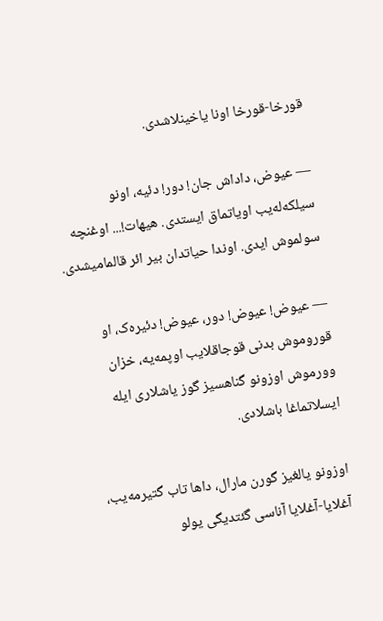قورخا-قورخا اونا یاخینلاشدی.

― عیوض، داداش جان! دور! دئیه، اونو سیلکه‌له‌یب اویاتماق ایستدی. هیهات!... اوغنچه سولموش ایدی. اوندا حیاتدان بیر ائر قالمامیشدی.

― عیوض! عیوض! دور، عیوض! دئیره‌ک، او قوروموش بدنی قوجاقلایب اوپمه‌یه، خزان وورموش اوزونو گناهسیز گوز یاشلاری ایله ایسلاتماغا باشلادی.

اوزونو یالغیز گورن مارال، داها تاب گتیرمه‌یب، آغلایا-آغلایا آناسی گئتدیگی یولو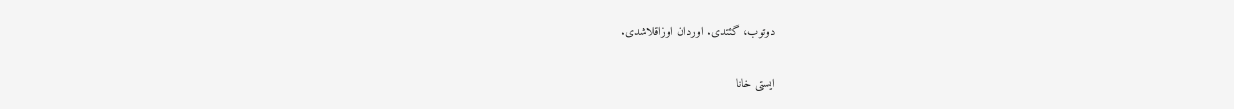دوتوب، گئتدی. اوردان اوزاقلاشدی.

ایستی خانا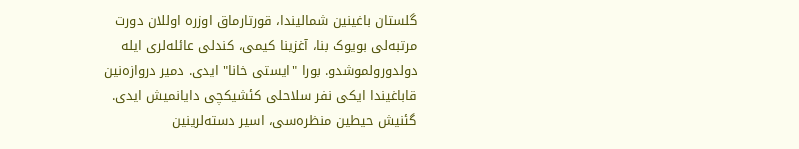گلستان باغینین شمالیندا، قورتارماق اوزره اوللان دورت مرتبه‌لی بویوک بنا، آغزینا کیمی، کندلی عائله‌لری ایله دولدورولموشدو. بورا "ایستی خانا" ایدی. دمیر دروازه‌نین قاباغیندا ایکی نفر سلاحلی کئشیکچی دایانمیش ایدی. گئنیش حیطین منظره‌سی، اسیر دسته‌لرینین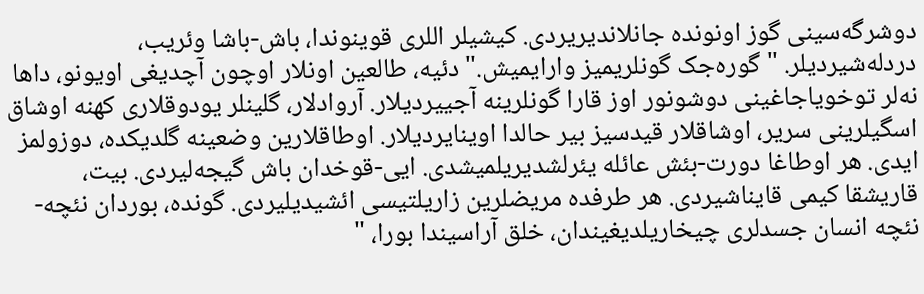دوشرگه‌سینی گوز اونونده جانلاندیریردی. کیشیلر اللری قوینوندا، باش-باشا وئریب، دردله‌شیردیلر. "گوره‌جک گونلریمیز وارایمیش." دئیه، طالعین اونلار اوچون آچدیغی اویونو، داها نه‌لر توخویاجاغینی دوشونور اوز قارا گونلرینه آجییردیلار. آروادلار، گلینلر یودوقلاری کهنه اوشاق اسگیلرینی سریر، اوشاقلار قیدسیز بیر حالدا اوینایردیلار. اوطاقلارین وضعینه گلدیکده، دوزولمز ایدی. هر اوطاغا دورت-بئش عائله یئرلشدیریلمیشدی. ایی-قوخدان باش گیجه‌لیردی. بیت، قاریشقا کیمی قایناشیردی. هر طرفده مریضلرین زاریلتیسی ائشیدیلیردی. گونده، بوردان نئچه-نئچه انسان جسدلری چیخاریلدیغیندان، خلق آراسیندا بورا، "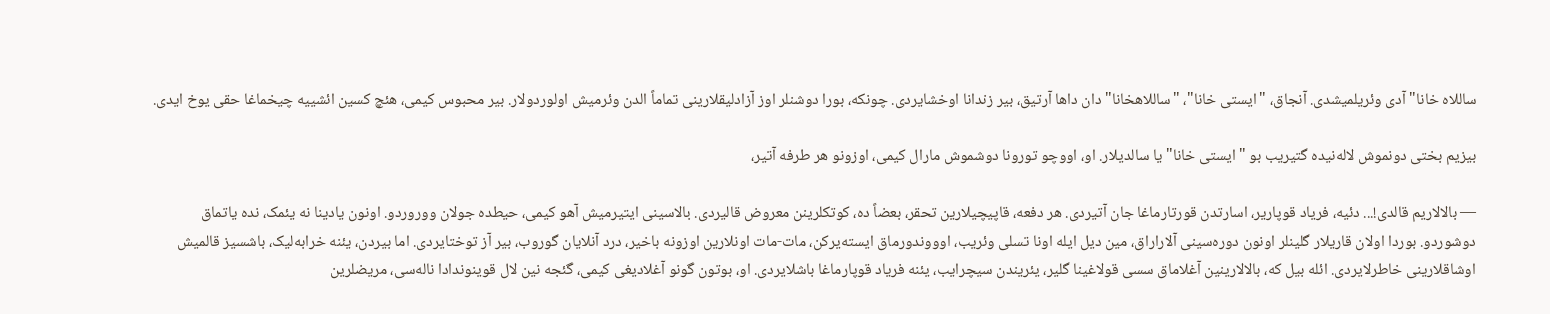ساللاه خانا" آدی وئریلمیشدی. آنجاق، "ایستی خانا"، "ساللاهخانا" دان داها آرتیق، بیر زندانا اوخشایردی. چونکه، بورا دوشنلر اوز آزادلیقلارینی تماماً الدن وئرمیش اولوردولار. بیر محبوس کیمی، هئچ کسین ائشییه چیخماغا حقی یوخ ایدی.

بیزیم بختی دونموش لاله‌نیده گتیریب بو "ایستی خانا" یا سالدیلار. او، اووچو تورونا دوشموش مارال کیمی، اوزونو هر طرفه آتیر،

― بالالاریم قالدی!... دئیه، فریاد قوپاریر، اسارتدن قورتارماغا جان آتیردی. هر دفعه، قاپیچیلارین تحقر، بعضاً ده، کوتکلرینن معروض قالیردی. بالاسینی ایتیرمیش آهو کیمی، حیطده جولان ووروردو. اونون یادینا نه یئمک، نده یاتماق دوشوردو. بوردا اولان قاریلار گلینلر اونون دوره‌سینی آلاراراق، مین دیل ایله اونا تسلی وئریب، اوووندورماق ایسته‌یرکن، مات-مات اونلارین اوزونه باخیر، درد آنلایان گوروب، بیر آز توختایردی. اما بیردن، یئنه خرابه‌لیک، باشسیز قالمیش اوشاقلارینی خاطرلایردی. ائله بیل که، بالالارینین آغلاماق سسی قولاغینا گلیر، یئریندن سیچرایب، یئنه فریاد قوپارماغا باشلایردی. او، بوتون گونو آغلادیغی کیمی، گئجه نین لال قوینوندادا ناله‌سی، مریضلرین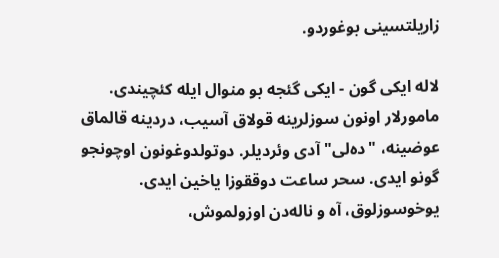زاریلتسینی بوغوردو.

لاله ایکی گون - ایکی گئجه بو منوال ایله کئچیندی. مامورلار اونون سوزلرینه قولاق آسیب، دردینه قالماق عوضینه، "ده‌لی" آدی وئردیلر. دوتولدوغونون اوچونجو گونو ایدی. سحر ساعت دوققوزا یاخین ایدی. یوخوسوزلوق، آه و ناله‌دن اوزولموش،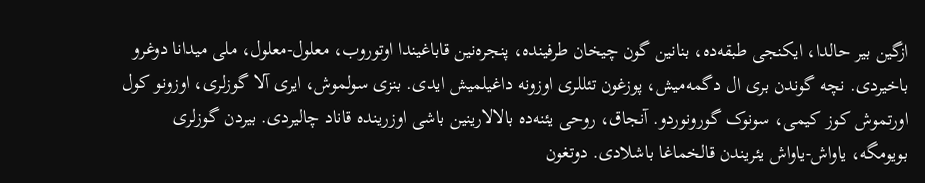ازگین بیر حالدا، ایکنجی طبقه‌ده، بنانین گون چیخان طرفینده، پنجره‌نین قاباغیندا اوتوروب، معلول-معلول، ملی میدانا دوغرو باخیردی. نچه گوندن بری ال دگمه‌میش، پوزغون تئللری اوزونه داغیلمیش ایدی. بنزی سولموش، ایری آلا گوزلری، اوزونو کول اورتموش کوز کیمی، سونوک گورونوردو. آنجاق، روحی یئنه‌ده بالالارینین باشی اوزرینده قاناد چالیردی. بیردن گوزلری بویومگه، یاواش-یاواش یئریندن قالخماغا باشلادی. دوتغون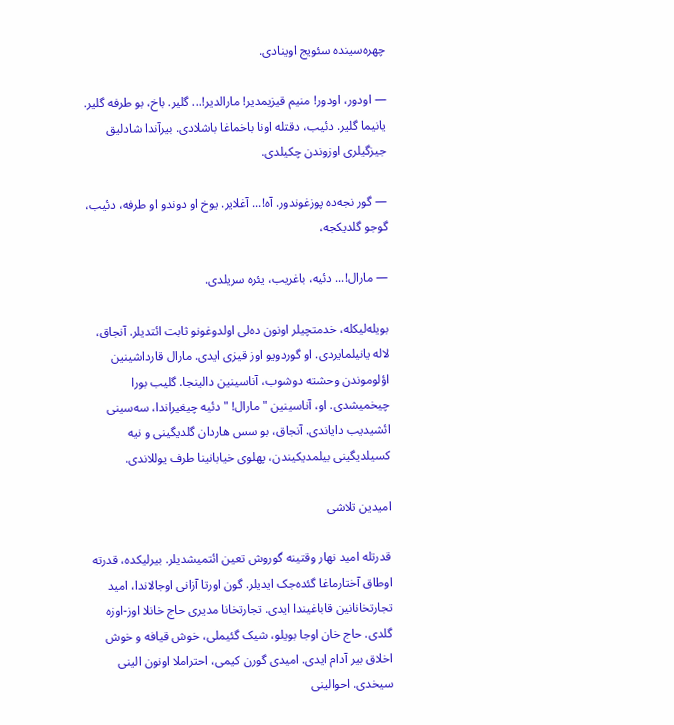چهره‌سینده سئویج اوینادی.

― اودور، اودور! منیم قیزیمدیر! مارالدیر!... گلیر. باخ، بو طرفه گلیر. یانیما گلیر. دئیب، دقتله اونا باخماغا باشلادی. بیرآندا شادلیق جیزگیلری اوزوندن چکیلدی.

― گور نجه‌ده پوزغوندور. آه!... آغلایر. یوخ او دوندو او طرفه، دئیب، گوجو گلدیکجه،

― مارال!... دئیه، باغریب، یئره سریلدی.

بویله‌لیکله، خدمتچیلر اونون ده‌لی اولدوغونو ثابت ائتدیلر. آنجاق، لاله یانیلمایردی. او گوردویو اوز قیزی ایدی. مارال قارداشینین اؤلوموندن وحشته دوشوب، آناسینین دالینجا. گلیب بورا چیخمیشدی. او، آناسینین "مارال! " دئیه چیغیراندا، سه‌سینی ائشیدیب دایاندی. آنجاق، بو سس هاردان گلدیگینی و نیه کسیلدیگینی بیلمدیکیندن، پهلوی خیابانینا طرف یوللاندی.

امیدین تلاشی

قدرتله امید نهار وقتینه گوروش تعین ائتمیشدیلر. بیرلیکده، قدرته اوطاق آختارماغا گئده‌جک ایدیلر. گون اورتا آزانی اوجالاندا، امید تجارتخانانین قاباغیندا ایدی. تجارتخانا مدیری حاج خانلا اوز-اوزه گلدی. حاج خان اوجا بویلو، شیک گئیملی، خوش قیافه و خوش اخلاق بیر آدام ایدی. امیدی گورن کیمی، احتراملا اونون الینی سیخدی. احوالینی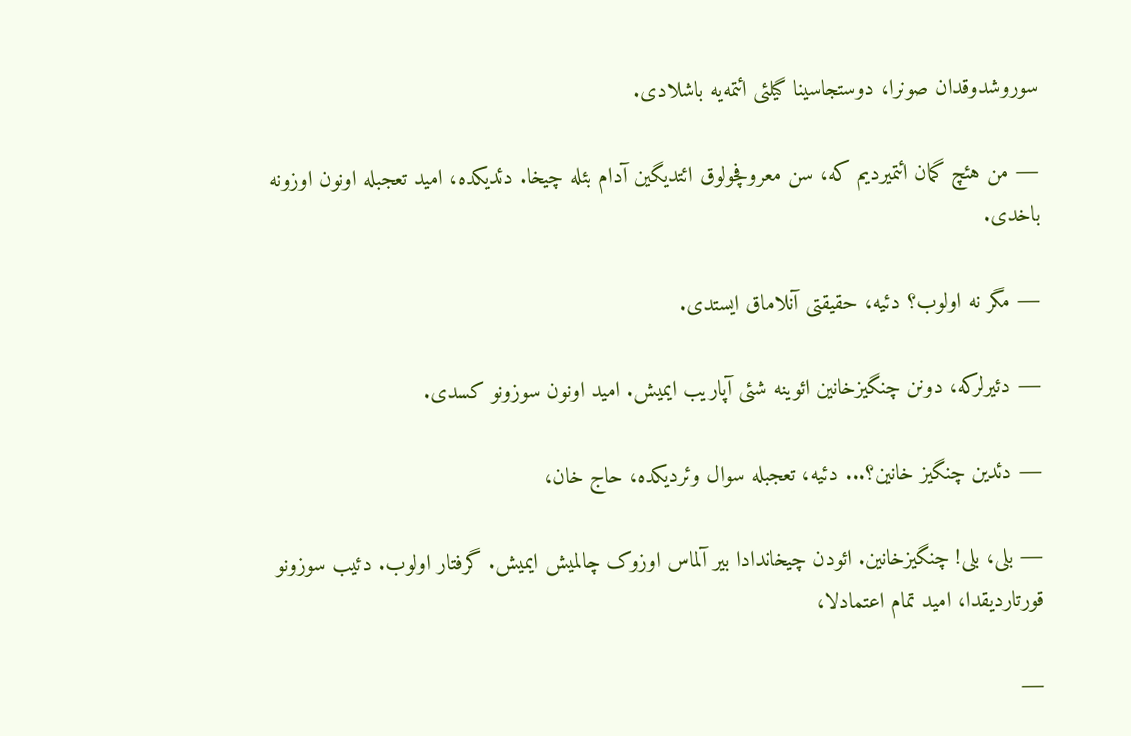سوروشدوقدان صونرا، دوستجاسینا گیلئی ائتمه‌یه باشلادی.

― من هئچ گمان ائتمیردیم که، سن معروفچولوق ائتدیگین آدام بئله چیخا. دئدیکده، امید تعجبله اونون اوزونه باخدی.

― مگر نه اولوب؟ دئیه، حقیقتی آنلاماق ایستدی.

― دئیرلرکه، دونن چنگیزخانین ائوینه شئی آپاریب ایمیش. امید اونون سوزونو کسدی.

― دئدین چنگیز خانین؟... دئیه، تعجبله سوال وئردیکده، حاج خان،

― بلی، بلی! چنگیزخانین. ائودن چیخاندادا بیر آلماس اوزوک چالمیش ایمیش. گرفتار اولوب. دئیب سوزونو قورتاردیقدا، امید تمام اعتمادلا،

―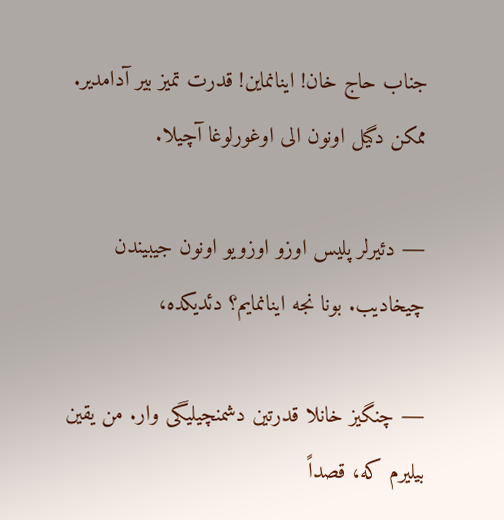جناب حاج خان! اینانماین! قدرت تمیز بیر آدامدیر. ممکن دگیل اونون الی اوغورلوغا آچیلا.

― دئیرلر پلیس اوزو اوزویو اونون جیبیندن چیخادیب. بونا نجه اینانمایم؟ دئدیکده،

― چنگیز خانلا قدرتین دشمنچیلیگی وار. من یقین بیلیرم که، قصداً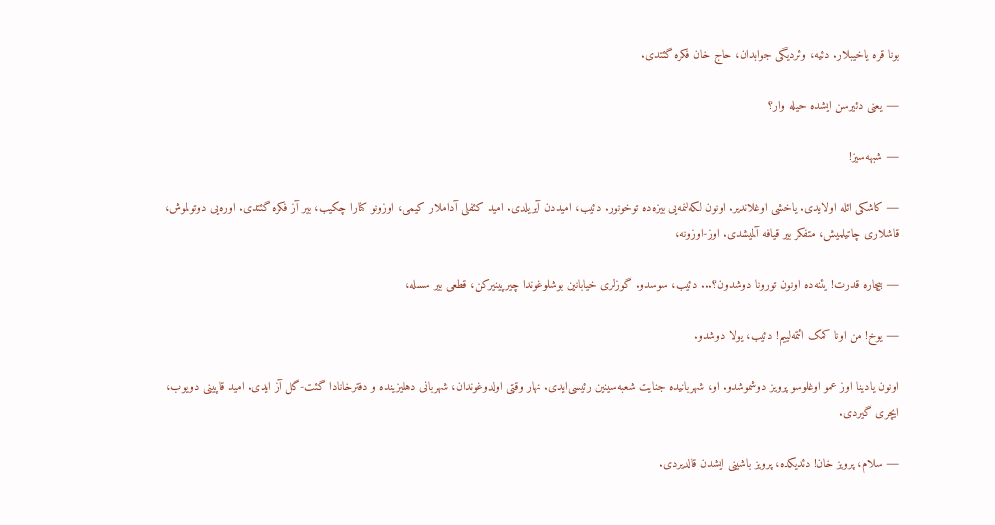بونا قره یاخیبلار. دئیه، وئردیگی جوابدان، حاج خان فکره گئتدی.

― یعنی دئیرسن ایشده حیله وار؟

― شبهه‌سیز!

― کاشکی ائله اولایدی. یاخشی اوغلاندیر. اونون لکه‌لنمه‌یی بیزه‌ده توخونور. دئیب، امیددن آیریلدی. امید کئفلی آداملار کیمی، اوزونو کنارا چکیب، بیر آز فکره گئتدی. اوره‌یی دوتولموش، قاشلاری چاتیلمیش، متفکر بیر قیافه آلمیشدی. اوز-اوزونه،

― بیچاره قدرت! یئنه‌ده اونون تورونا دوشدون؟... دئیب، سوسدو. گوزلری خیابانین بوشلوغوندا چیرپینیرکن، قطعی بیر سسله،

― یوخ! من اونا کمک ائتمه‌لییم! دئیب، یولا دوشدو.

اونون یادینا اوز عمو اوغلوسو پرویز دوشموشدو. او، شهربانیده جنایت شعبه‌سینین رئیسی‌ایدی. نهار وقتی اولدوغوندان، شهربانی دهلیزینده و دفترخانادا گئت-گل آز ایدی. امید قاپینی دویوب، ایچری گیردی.

― سلام، پرویز خان! دئدیکده، پرویز باشینی ایشدن قالدیردی.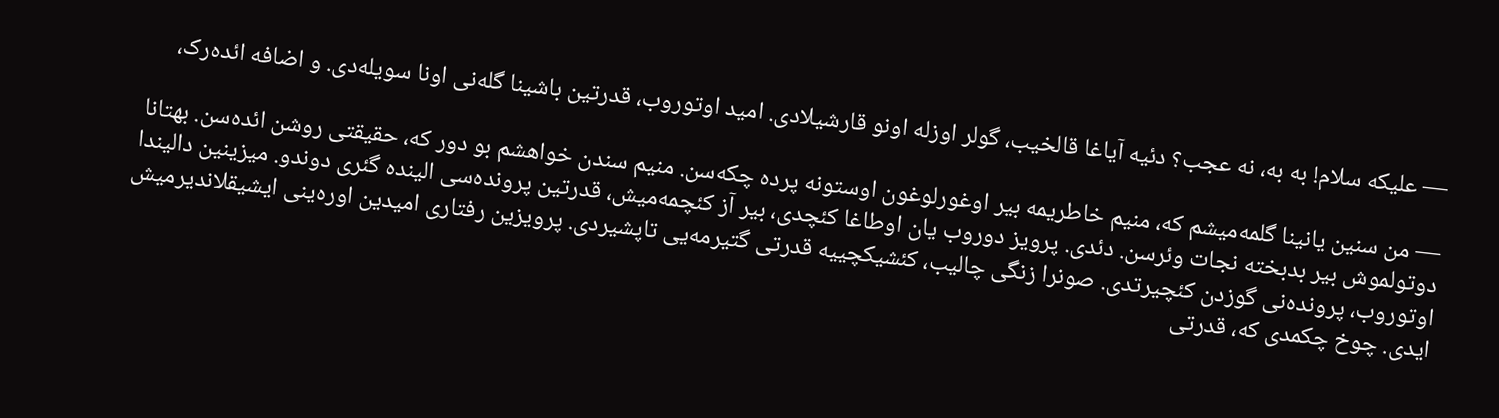― علیکه سلام! به به، نه عجب؟ دئیه آیاغا قالخیب، گولر اوزله اونو قارشیلادی. امید اوتوروب، قدرتین باشینا گله‌نی اونا سویله‌دی. و اضافه ائده‌رک،

― من سنین یانینا گلمه‌میشم که، منیم خاطریمه بیر اوغورلوغون اوستونه پرده چکه‌سن. منیم سندن خواهشم بو دور که، حقیقتی روشن ائده‌سن. بهتانا دوتولموش بیر بدبخته نجات وئر‌سن. دئدی. پرویز دوروب یان اوطاغا کئچدی، بیر آز کئچمه‌میش، قدرتین پرونده‌سی الینده گئری دوندو. میزینین دالیندا اوتوروب، پرونده‌نی گوزدن کئچیرتدی. صونرا زنگی چالیب، کئشیکچییه قدرتی گتیرمه‌یی تاپشیردی. پرویزین رفتاری امیدین اوره‌ینی ایشیقلاندیرمیش ایدی. چوخ چکمدی که، قدرتی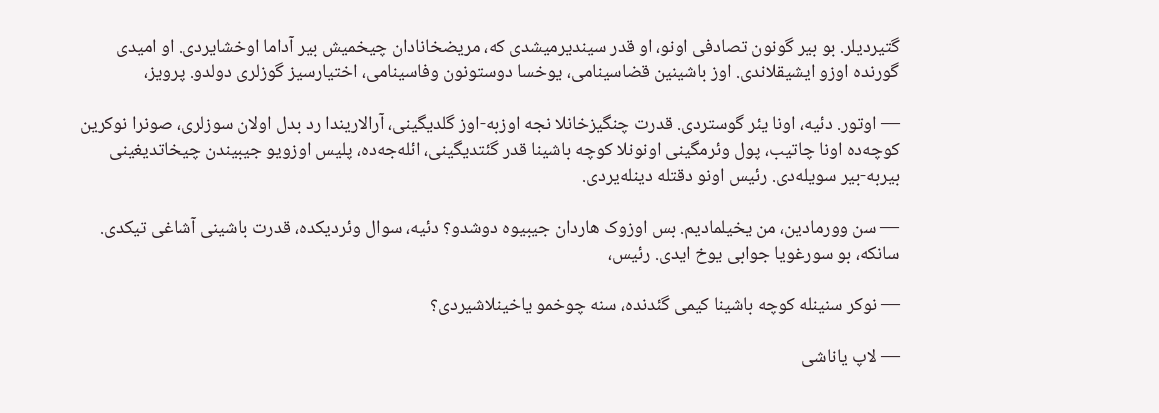گتیردیلر. بو بیر گونون تصادفی اونو، او قدر سیندیرمیشدی که، مریضخانادان چیخمیش بیر آداما اوخشایردی. او امیدی گورنده اوزو ایشیقلاندی. اوز باشینین قضاسینامی، یوخسا دوستونون وفاسینامی، اختیارسیز گوزلری دولدو. پرویز،

― اوتور. دئیه، اونا یئر گوستردی. قدرت چنگیزخانلا نجه اوزبه-اوز گلدیگینی، آرالاریندا رد بدل اولان سوزلری، صونرا نوکرین کوچه‌ده اونا چاتیب، پول وئرمگینی اونونلا کوچه باشینا قدر گئتدیگینی، ائله‌جه‌ده، پلیس اوزویو جیبیندن چیخاتدیغینی بیربه-بیر سویله‌دی. رئیس اونو دقتله دینله‌یردی.

― سن وورمادین، من یخیلمادیم. بس اوزوک هاردان جیبیوه دوشدو؟ دئیه، سوال وئردیکده، قدرت باشینی آشاغی تیکدی. سانکه، بو سورغویا جوابی یوخ ایدی. رئیس،

― نوکر سنینله کوچه باشینا کیمی گئدنده، سنه چوخمو یاخینلاشیردی؟

― لاپ یاناشی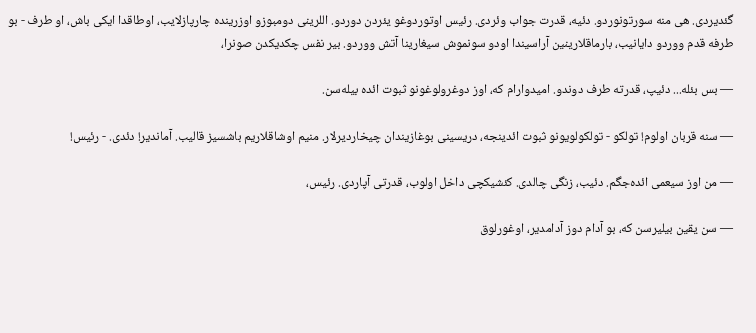گئدیردی. هی منه سورتونوردو. دئیه، قدرت جواب وئردی. رئیس اوتوردوغو یئردن دوردو. اللرینی دومبوزو اوزرینده چارپازلایب، اوطاقدا ایکی باش، او طرف - بو طرفه قدم ووردو دایانیب، بارماقلارینین آراسیندا اودو سونموش سیغارینا آتش ووردو. بیر نفس چکدیکدن صونرا،

― بس بئله... دئیپ، قدرته طرف دوندو. امیدوارام که، اوز دوغرولوغونو ثبوت ائده بیله‌سن.

― سنه قربان اولوم! تولکو - تولکولویونو ثبوت ائدینجه، دریسینی بوغازیندان چیخاردیرلار. منیم اوشاقلاریم باشسیز قالیب. آماندیر! دئدی. - رئیس!

― من اوز سیعمی ائده‌جگم. دئیب، زنگی چالدی. کئشیکچی داخل اولوب، قدرتی آپاردی. رئیس،

― سن یقین بیلیرسن که، بو آدام دوز آدامدیر، اوغورلوق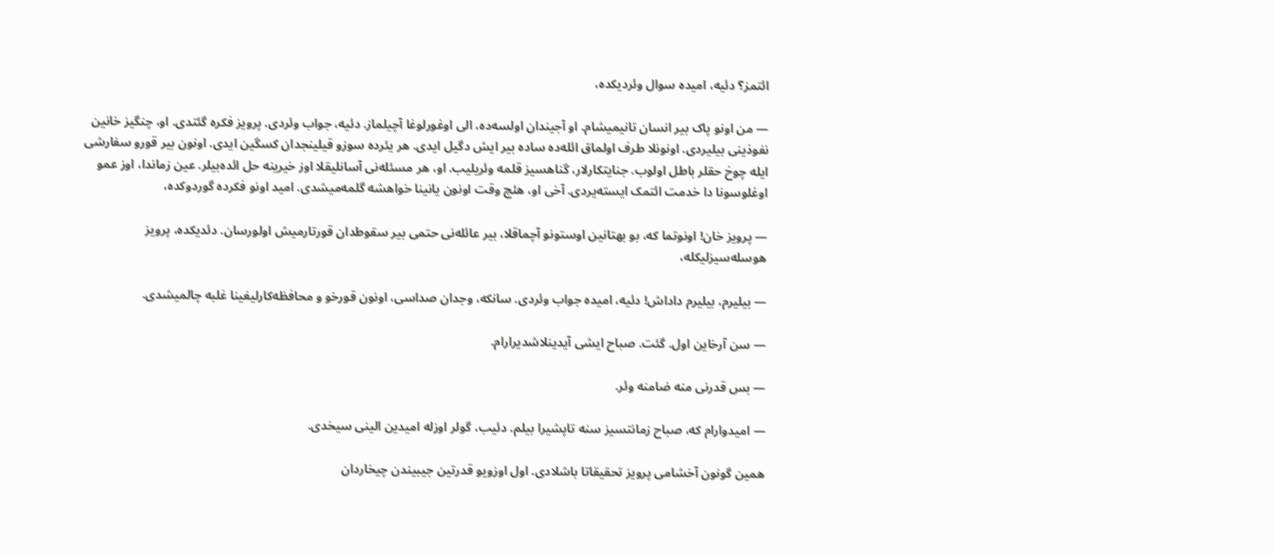ائتمز؟ دئیه، امیده سوال وئردیکده،

― من اونو پاک بیر انسان تانیمیشام. او آجیندان اولسه‌ده، الی اوغورلوغا آچیلماز. دئیه، جواب وئردی. پرویز فکره گئتدی. او، چنگیز خانین نفوذینی بیلیردی. اونونلا طرف اولماق ائله‌ده ساده بیر ایش دگیل ایدی. هر یئرده سوزو قیلینجدان کسگین ایدی. اونون بیر قورو سفارشی ایله چوخ حقلر باطل اولوب. جنایتکارلار، گناهسیز قلمه وئریلیب. او، هر مسئله‌نی آسانلیقلا اوز خیرینه حل ائده‌بیلر. عین زماندا، اوز عمو اوغلوسونا دا خدمت ائتمک ایسته‌یردی. آخی او، هئچ وقت اونون یانینا خواهشه گلمه‌میشدی. امید اونو فکرده گوردوکده،

― پرویز خان! اونوتما که، بو بهتانین اوستونو آچماقلا، بیر عائله‌نی حتمی بیر سقوطدان قورتارمیش اولورسان. دئدیکده، پرویز هوسله‌سیزلیکله،

― بیلیرم، بیلیرم داداش! دئیه، امیده جواب وئردی. سانکه، وجدان صداسی، اونون قورخو و محافظه‌کارلیغینا غلبه چالمیشدی.

― سن آرخاین اول. گئت. صباح ایشی آیدینلاشدیرارام.

― بس قدرنی منه ضامنه وئر.

― امیدوارام که، صباح زمانتسیز سنه تاپشیرا بیلم. دئیب، گولر اوزله امیدین الینی سیخدی.

همین گونون آخشامی پرویز تحقیقاتا باشلادی. اول اوزویو قدرتین جیبیندن چیخاردان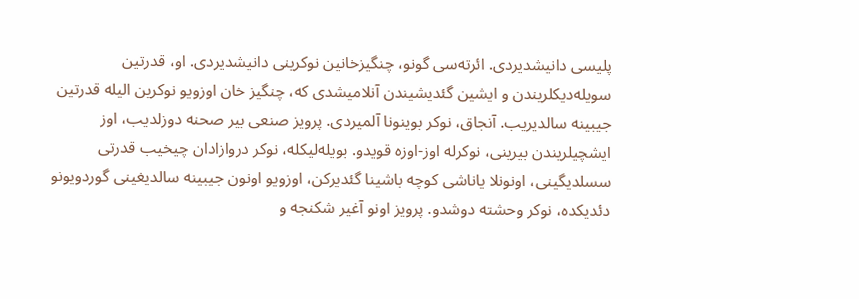پلیسی دانیشدیردی. ائرته‌سی گونو، چنگیزخانین نوکرینی دانیشدیردی. او، قدرتین سویله‌دیکلریندن و ایشین گئدیشیندن آنلامیشدی که، چنگیز خان اوزویو نوکرین الیله قدرتین جیبینه سالدیریب. آنجاق، نوکر بوینونا آلمیردی. پرویز صنعی بیر صحنه دوزلدیب، اوز ایشچیلریندن بیرینی، نوکرله اوز-اوزه قویدو. بویله‌لیکله، نوکر دروازادان چیخیب قدرتی سسلدیگینی، اونونلا یاناشی کوچه باشینا گئدیرکن، اوزویو اونون جیبینه سالدیغینی گوردویونو دئدیکده، نوکر وحشته دوشدو. پرویز اونو آغیر شکنجه و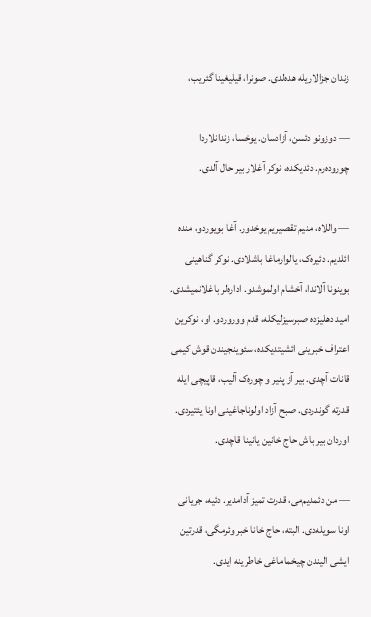زندان جزالاریله هده‌لدی. صونرا، قیلیغینا گئریب،

― دوزونو دئسن، آزادسان. یوخسا، زندانلاردا چوروده‌رم. دئدیکده، نوکر آغلار بیر حال آلدی.

― واللاه، منیم تقصیریم یوخدور. آغا بویوردو، منده ائلدیم. دئیره‌ک، یالوارماغا باشلادی. نوکر گناهینی بوینونا آلاندا، آخشام اولموشدو. اداره‌لر باغلانمیشدی. امید دهلیزده صبرسیزلیکله، قدم ووروردو. او، نوکرین اعتراف خبرینی ائشیتدیکده، سئوینجیندن قوش کیمی قانات آچدی. بیر آز پنیر و چوره‌ک آلیب، قاپیچی ایله قدرته گوندردی. صبح آزاد اولوناجاغینی اونا یئتیردی. اوردان بیر باش حاج خانین یانینا قاچدی.

― من دئمدیم‌می، قدرت تمیز آدامدیر. دئیه، جریانی اونا سویله‌دی. البته، حاج خانا خبر وئرمگی، قدرتین ایشی الیندن چیخماماغی خاطرینه ایدی.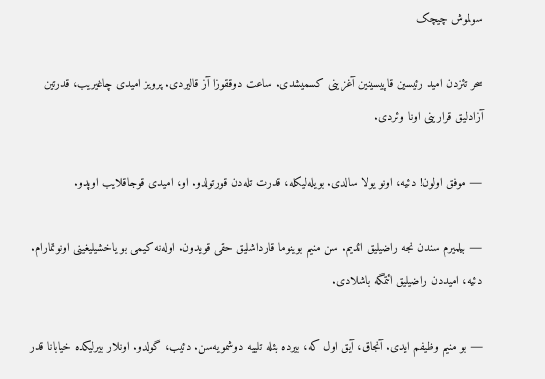سولموش چیچک

سحر تئزدن امید رئیسین قاپیسینین آغزینی کسمیشدی. ساعت دوققوزا آز قالیردی. پرویز امیدی چاغیریب، قدرتین آزادلیق قرارینی اونا وئردی.

― موفق اولون! دئیه، اونو یولا سالدی. بویله‌لیکله، قدرت تله‌دن قورتولدو. او، امیدی قوجاقلایب اوپدو.

― بیلمیرم سندن نجه راضیلیق ائدیم. سن منیم بوینوما قارداشلیق حقی قویدون. اوله‌نه کیمی بو یاخشیلیغینی اونوتمارام. دئیه، امیددن راضیلیق ائتمگه باشلادی.

― بو منیم وظیفم ایدی. آنجاق، آیق اول که، بیرده بئله تلییه دوشمویه‌سن. دئیب، گولدو. اونلار بیرلیکده خیابانا قدر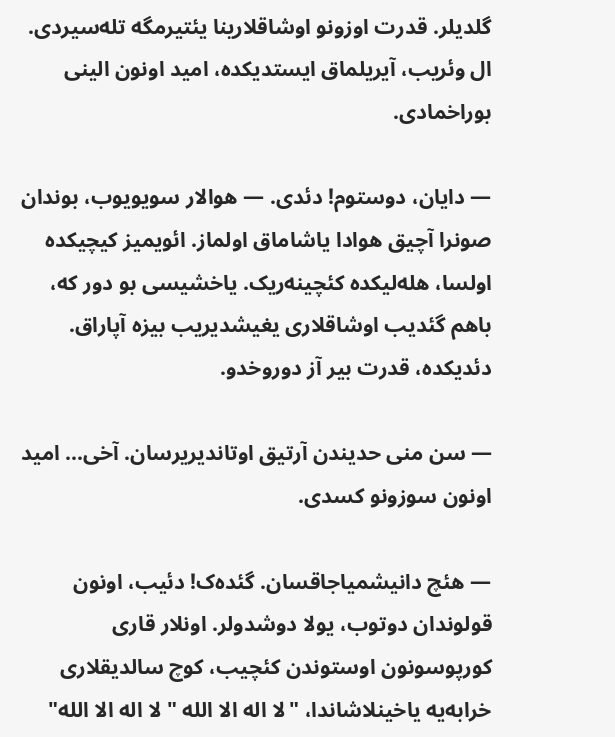گلدیلر. قدرت اوزونو اوشاقلارینا یئتیرمگه تله‌سیردی. ال وئریب، آیریلماق ایستدیکده، امید اونون الینی بوراخمادی.

― دایان، دوستوم! دئدی. ― هوالار سویویوب، بوندان صونرا آچیق هوادا یاشاماق اولماز. ائویمیز کیچیکده اولسا، هله‌لیکده کئچینه‌ریک. یاخشیسی بو دور که، باهم گئدیب اوشاقلاری یغیشدیریب بیزه آپاراق. دئدیکده، قدرت بیر آز دوروخدو.

― سن منی حدیندن آرتیق اوتاندیریرسان. آخی... امید اونون سوزونو کسدی.

― هئچ دانیشمیاجاقسان. گئده‌ک! دئیب، اونون قولوندان دوتوب، یولا دوشدولر. اونلار قاری کورپوسونون اوستوندن کئچیب، کوچ سالدیقلاری خرابه‌یه یاخینلاشاندا، "لا اله الا الله " لا اله الا الله"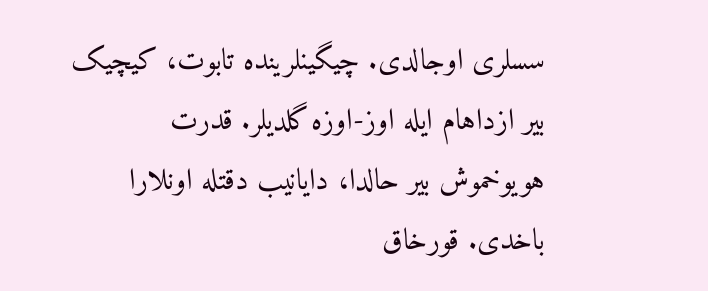سسلری اوجالدی. چیگینلرینده تابوت، کیچیک بیر ازداهام ایله اوز-اوزه گلدیلر. قدرت هویوخموش بیر حالدا، دایانیب دقتله اونلارا باخدی. قورخاق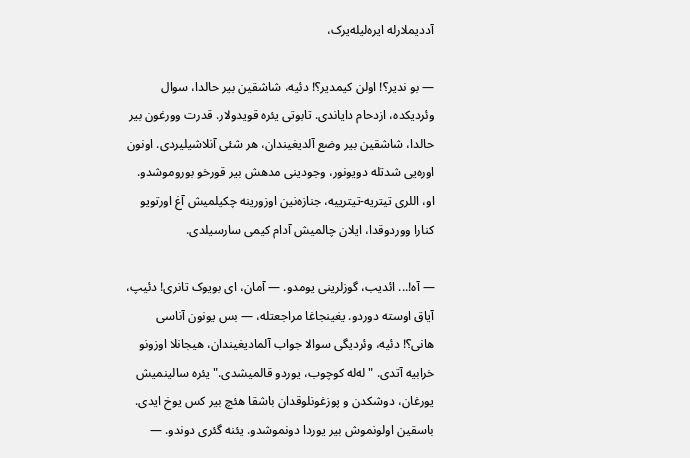آددیملارله ایره‌لیله‌یرک،

― بو ندیر؟! اولن کیمدیر؟! دئیه، شاشقین بیر حالدا، سوال وئردیکده، ازدحام دایاندی. تابوتی یئره قویدولار. قدرت وورغون بیر حالدا، شاشقین بیر وضع آلدیغیندان، هر شئی آنلاشیلیردی. اونون اوره‌یی شدتله دویونور، وجودینی مدهش بیر قورخو بوروموشدو. او، اللری تیتریه-تیترییه، جنازه‌نین اوزورینه چکیلمیش آغ اورتویو کنارا ووردوقدا، ایلان چالمیش آدام کیمی سارسیلدی.

― آه!... ائدیب، گوزلرینی یومدو. ― آمان، ای بویوک تانری! دئیپ، آیاق اوسته دوردو. یغینجاغا مراجعتله، ― بس یونون آناسی هانی؟! دئیه، وئردیگی سوالا جواب آلمادیغیندان، هیجانلا اوزونو خرابیه آتدی. "له‌له کوچوب، یوردو قالمیشدی." یئره سالینمیش یورغان، دوشکدن و پوزغونلوقدان باشقا هئچ بیر کس یوخ ایدی. باسقین اولونموش بیر یوردا دونموشدو. یئنه گئری دوندو. ―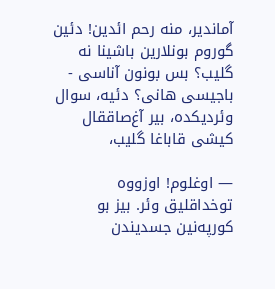آماندیر، منه رحم ائدین! دئین گوروم بونلارین باشینا نه گلیب؟ بس بونون آناسی - باجیسی هانی؟ دئیه، سوال وئردیکده، بیر آغ‌صاققال کیشی قاباغا گلیب،

― اوغلوم! اوزووه توخداقلیق وئر. بیز بو کورپه‌نین جسدیندن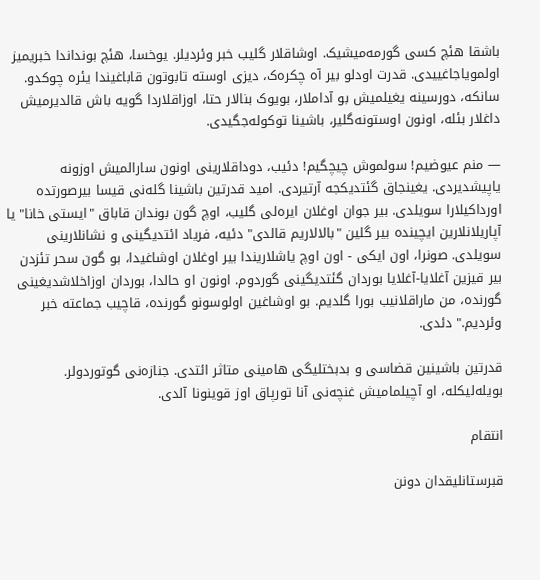باشقا هئچ کسی گورمه‌میشیک. اوشاقلار گلیب خبر وئردیلر. یوخسا، هئچ بونداندا خبریمیز اولمویاجاغییدی. قدرت اودلو بیر آه چکره‌ک، دیزی اوسته تابوتون قاباغیندا یئره چوکدو. سانکه، دورسینه یغیلمیش بو آداملار، بویوک بنالار حتا، اوزاقلاردا گویه باش قالدیرمیش داغلار بئله، اونون اوستونه‌گلیر، باشینا توکوله‌جگیدی.

― منم عیوضیم! سولموش چیچگیم! دئیب، دوداقلارینی اونون سارالمیش اوزونه یاپیشدیردی. یغینجاق گئتدیکجه آرتیردی. امید قدرتین باشینا گله‌نی قیسا بیرصورتده اورداکیلارا سویلدی. بیر جوان اوغلان ایره‌لی گلیب، اوچ گون بوندان قاباق "ایستی خانا" یا آپاریلانلارین ایچینده بیر گلین "بالالاریم قالدی" دئیه، فریاد ائتدیگینی و نشانلارینی سویلدی. صونرا، اون ایکی - اون اوچ یاشلاریندا بیر اوغلان اوشاغیدا، بو گون سحر تئزدن بیر قیزین آغلایا-آغلایا بوردان گئتدیگینی گوردوم. اونون او حالدا، بوردان اوزاخلاشدیغینی گورنده، من ماراقلانیب بورا گلدیم. بو اوشاغین اولوسونو گورنده، قاچیب جماعته خبر وئردیم." دئدی.

قدرتین باشینین قضاسی و بدبختلیگی هامینی متاثر ائتدی. جنازه‌نی گوتوردولر. بویله‌لیکله، او آچیلمامیش غنچه‌نی آنا تورپاق اوز قوینونا آلدی.

انتقام

قبرستانلیقدان دونن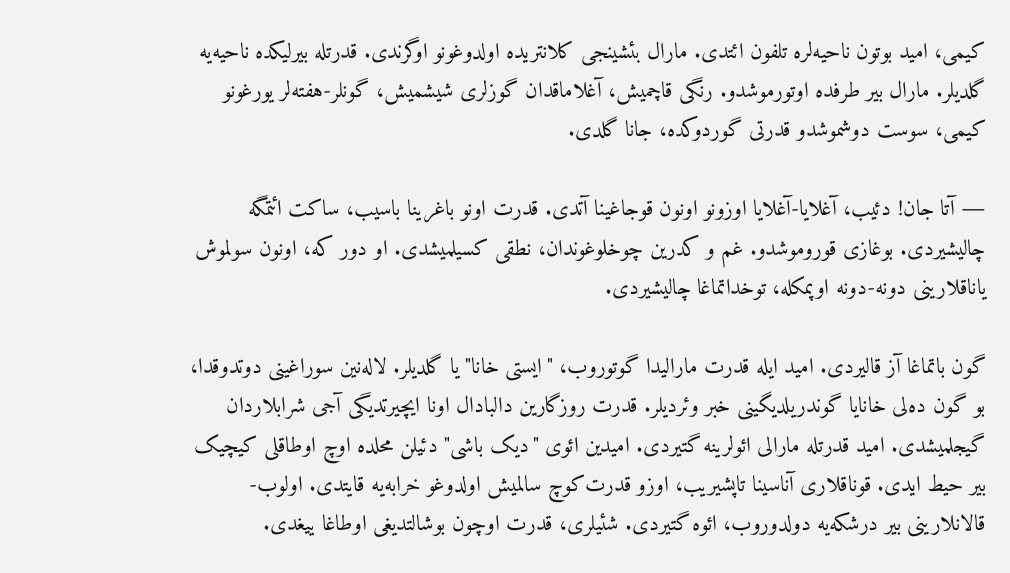کیمی، امید بوتون ناحیه‌لره تلفون ائتدی. مارال بئشینجی کلانتریده اولدوغونو اوگرندی. قدرتله بیرلیکده ناحیه‌یه گلدیلر. مارال بیر طرفده اوتورموشدو. رنگی قاچمیش، آغلاماقدان گوزلری شیشمیش، گونلر-هفته‌لر یورغونو کیمی، سوست دوشموشدو قدرتی گوردوکده، جانا گلدی.

― آتا جان! دئیب، آغلایا-آغلایا اوزونو اونون قوجاغینا آتدی. قدرت اونو باغرینا باسیب، ساکت ائتمگه چالیشیردی. بوغازی قوروموشدو. غم و کدرین چوخلوغوندان، نطقی کسیلمیشدی. او دور که، اونون سولموش یاناقلارینی دونه-دونه اوپمکله، توخداتماغا چالیشیردی.

گون باتماغا آز قالیردی. امید ایله قدرت مارالیدا گوتوروب، "ایستی خانا" یا گلدیلر. لاله‌نین سوراغینی دوتدوقدا، بو گون ده‌لی خانایا گوندریلدیگینی خبر وئردیلر. قدرت روزگارین دالبادال اونا ایچیرتدیگی آجی شرابلاردان گیجلمیشدی. امید قدرتله مارالی ائولرینه گتیردی. امیدین ائوی "دیک باشی" دئیلن محلده اوچ اوطاقلی کیچیک بیر حیط ایدی. قوناقلاری آناسینا تاپشیریب، اوزو قدرت‌کوچ سالمیش اولدوغو خرابه‌یه قایتدی. اولوب-قالانلارینی بیر درشکه‌یه دولدوروب، ائوه گتیردی. شئیلری، قدرت اوچون بوشالتدیغی اوطاغا ییغدی.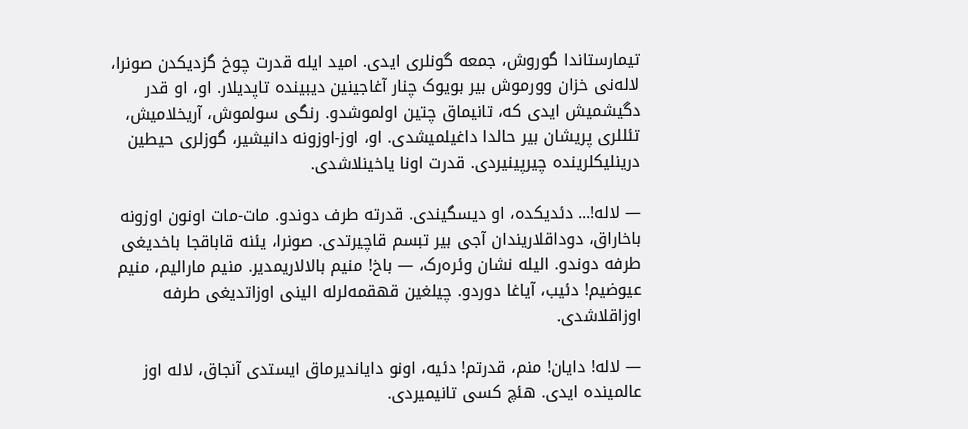تیمارستاندا گوروش، جمعه گونلری ایدی. امید ایله قدرت چوخ گزدیکدن صونرا، لاله‌نی خزان وورموش بیر بویوک چنار آغاجینین دیبینده تاپدیلار. او، او قدر دگیشمیش ایدی که، تانیماق چتین اولموشدو. رنگی سولموش، آریخلامیش، تئللری پریشان بیر حالدا داغیلمیشدی. او، اوز-اوزونه دانیشیر، گوزلری حیطین درینلیکلرینده چیرپینیردی. قدرت اونا یاخینلاشدی.

― لاله!... دئدیکده، او دیسگیندی. قدرته طرف دوندو. مات-مات اونون اوزونه باخاراق، دوداقلاریندان آجی بیر تبسم قاچیرتدی. صونرا، یئنه قاباقجا باخدیغی طرفه دوندو. الیله نشان وئر‌ه‌رک، ― باخ! منیم بالالاریمدیر. منیم مارالیم، منیم عیوضیم! دئیب، آیاغا دوردو. چیلغین قهقمه‌لرله الینی اوزاتدیغی طرفه اوزاقلاشدی.

― لاله! دایان! منم، قدرتم! دئیه، اونو دایاندیرماق ایستدی آنجاق، لاله اوز عالمینده ایدی. هئچ کسی تانیمیردی.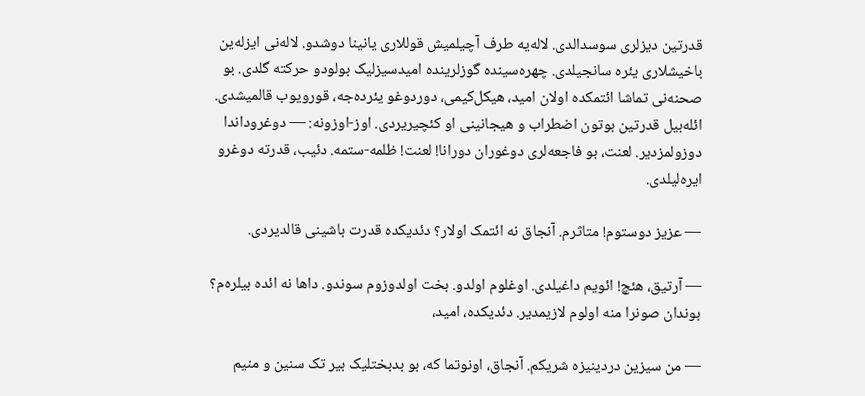قدرتین دیزلری سوسدالدی. لاله‌یه طرف آچیلمیش قوللاری یانینا دوشدو. لاله‌نی ایزله‌ین باخیشلاری یئره سانجیلدی. چهره‌سینده گوزلرینده امیدسیزلیک بولودو حرکته گلدی. بو صحنه‌نی تماشا ائتمکده اولان امید، هیکل‌کیمی، دوردوغو یئرده‌جه، قورویوب قالمیشدی. ائله‌بیل قدرتین بوتون اضطراب و هیجانینی او کئچیریردی. اوز-اوزونه: ― دوغروداندا دوزولمزدیر. لعنت، بو فاجعه‌لری دوغوران دورانا! لعنت! ظلمه-ستمه. دئیب، قدرته دوغرو ایره‌لیلدی.

― عزیز دوستوم! متاثرم. آنجاق نه ائتمک اولار؟ دئدیکده قدرت باشینی قالدیردی.

― آرتیق، هئچ! ائویم داغیلدی. اوغلوم اولدو. بخت اولدوزوم سوندو. داها نه ائده بیلره‌م؟ بوندان صونرا منه اولوم لازیمدیر. دئدیکده، امید،

― من سیزین دردینیزه شریکم. آنجاق، اونوتما که، بو بدبختلیک بیر تک سنین و منیم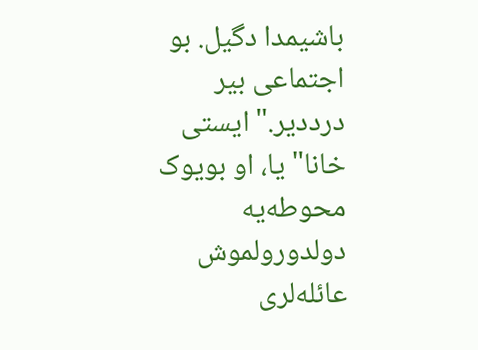باشیمدا دگیل. بو اجتماعی بیر درددیر."ایستی خانا" یا، او بویوک محوطه‌یه دولدورولموش عائله‌لری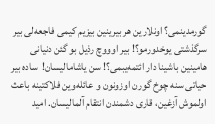گورمدینمی؟ اونلارین هر بیرینین بیزیم کیمی فاجعه‌لی بیر سرگذشتی یوخدورمو؟! بیر اوووچ رذیل بو گئن دنیانی هامینین باشینا دار ائتمه‌یبمی؟! سن یاشامالیسان!  ساده بیر حیاتی سنه چوخ گورن اوزونون و عائله‌وین فلاکتینه باعث اولموش آزغین، قاری دشمندن انتقام آلمالیسان. امید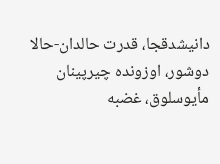دانیشدقجا، قدرت حالدان-حالا دوشور، اوزونده چیرپینان مأیوسلوق، غضبه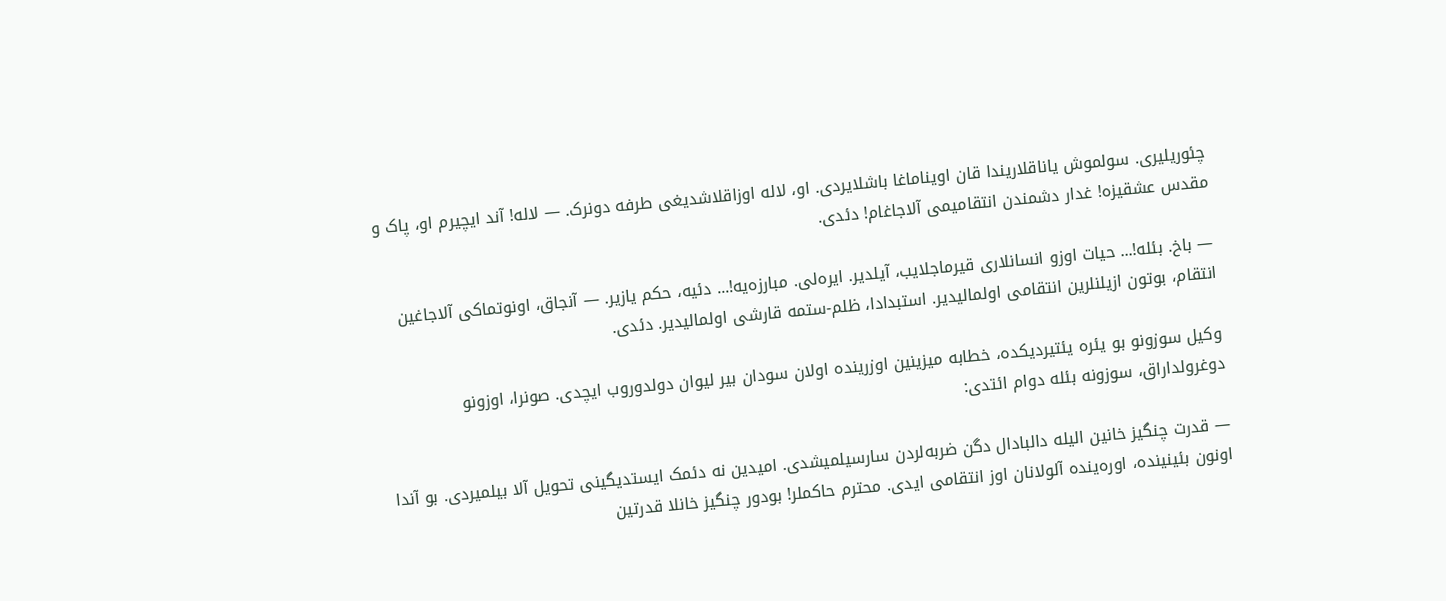چئوریلیری. سولموش یاناقلاریندا قان اویناماغا باشلایردی. او، لاله اوزاقلاشدیغی طرفه دونر‌ک. ― لاله! آند ایچیرم او، پاک و مقدس عشقیزه! غدار دشمندن انتقامیمی آلاجاغام! دئدی.

― باخ. بئله!... حیات اوزو انسانلاری قیرماجلایب، آیلدیر. ایره‌لی. مبارزه‌یه!... دئیه، حکم یازیر. ― آنجاق، اونوتماکی آلاجاغین انتقام، بوتون ازیلنلرین انتقامی اولمالیدیر. استبدادا، ظلم-ستمه قارشی اولمالیدیر. دئدی.

وکیل سوزونو بو یئره یئتیردیکده، خطابه میزینین اوزرینده اولان سودان بیر لیوان دولدوروب ایچدی. صونرا، اوزونو دوغرولداراق، سوزونه بئله دوام ائتدی:

― قدرت چنگیز خانین الیله دالبادال دگن ضربه‌لردن سارسیلمیشدی. امیدین نه دئمک ایستدیگینی تحویل آلا بیلمیردی. بو آندا اونون بئینینده، اوره‌ینده آلولانان اوز انتقامی ایدی. محترم حاکملر! بودور چنگیز خانلا قدرتین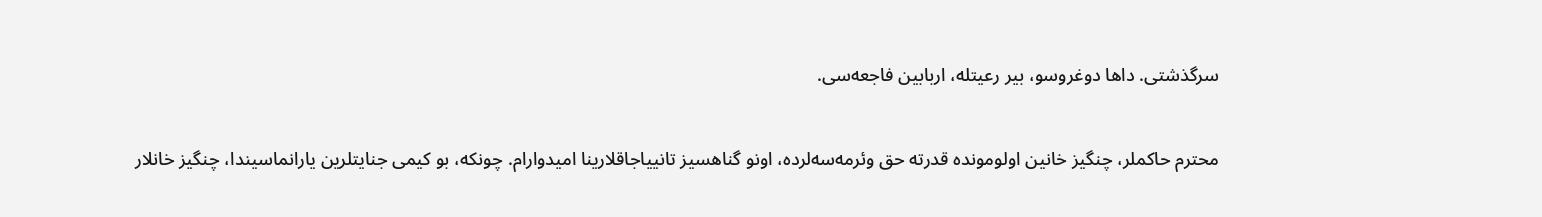سرگذشتی. داها دوغروسو، بیر رعیتله، اربابین فاجعه‌سی.

محترم حاکملر، چنگیز خانین اولومونده قدرته حق وئرمه‌سه‌لرده، اونو گناهسیز تانییاجاقلارینا امیدوارام. چونکه، بو کیمی جنایتلرین یارانماسیندا، چنگیز خانلار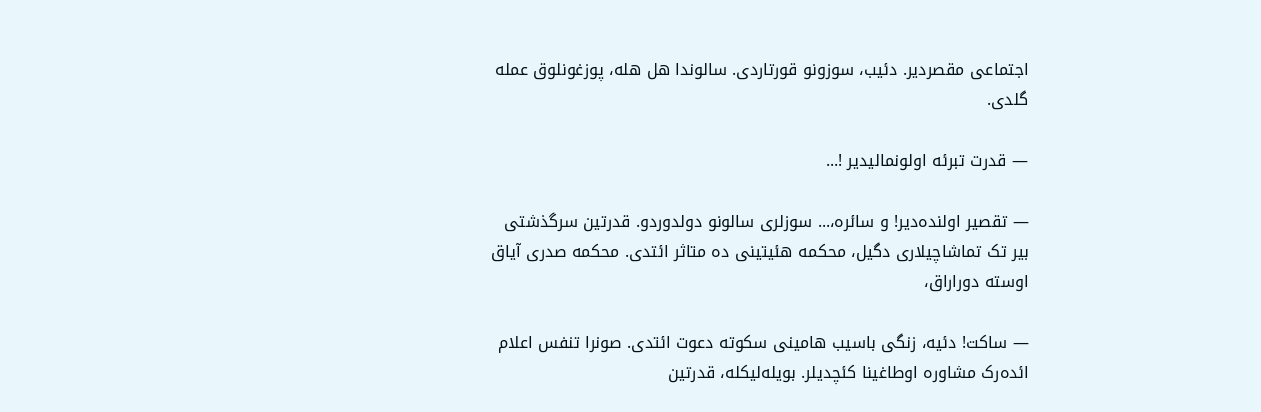اجتماعی مقصردیر. دئیب، سوزونو قورتاردی. سالوندا هل هله، پوزغونلوق عمله گلدی.

― قدرت تبرئه اولونمالیدیر !...

― تقصیر اولنده‌دیر! و سائره،... سوزلری سالونو دولدوردو. قدرتین سرگذشتی بیر تک تماشاچیلاری دگیل، محکمه هئیتینی ده متاثر ائتدی. محکمه صدری آیاق اوسته دوراراق،

― ساکت! دئیه، زنگی باسیب هامینی سکوته دعوت ائتدی. صونرا تنفس اعلام ائده‌رک مشاوره اوطاغینا کئچدیلر. بویله‌لیکله، قدرتین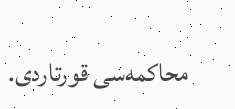محاکمه‌سی قورتاردی.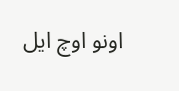اونو اوچ ایل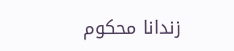زندانا محکوم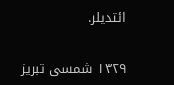ائتدیلر.


۱۳۲۹ شمسی تبریز